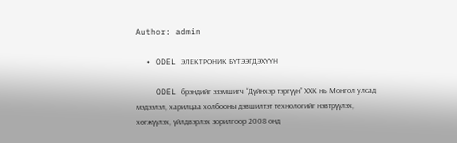Author: admin

  • ODEL ЭЛЕКТРОНИК БҮТЭЭГДЭХҮҮН

    ODEL брэндийг эзэмшигч “Дүйнхэр тэргүүн” ХХК нь Монгол улсад мэдээлэл, харилцаа холбооны дэвшилтэт технологийг нэвтрүүлэх, хөгжүүлэх, үйлдвэрлэх зорилгоор 2008 онд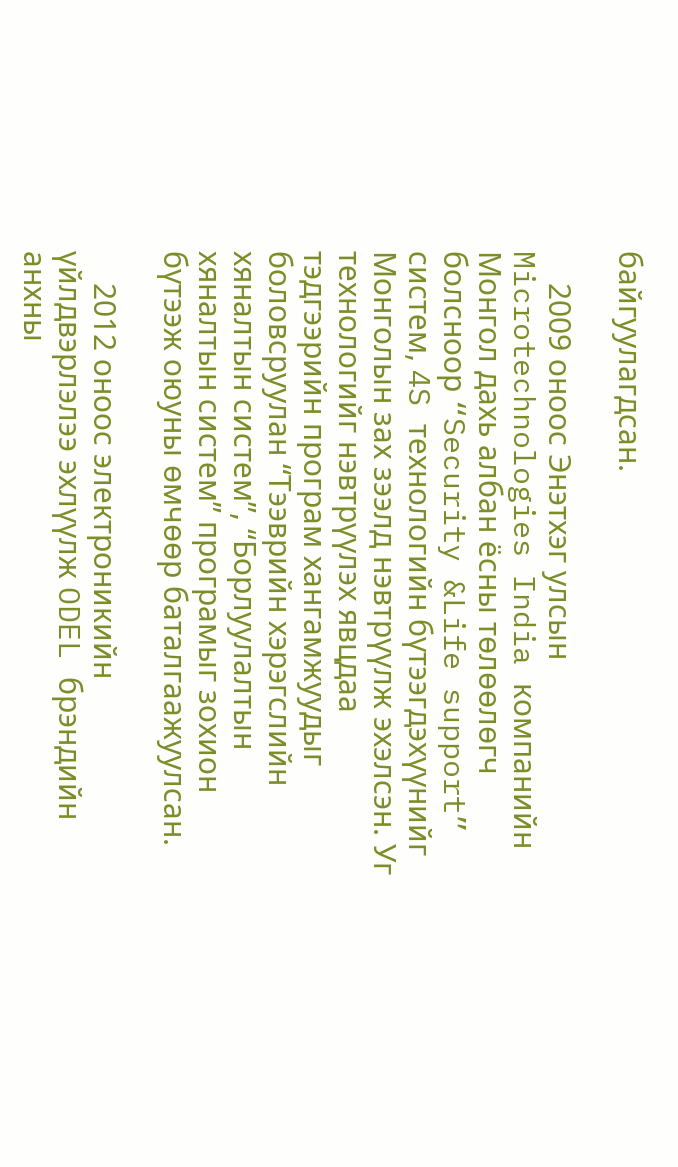байгуулагдсан.

    2009 оноос Энэтхэг улсын Microtechnologies India компанийн Монгол дахь албан ёсны төлөөлөгч болсноор “Security &Life support” систем, 4S технологийн бүтээгдэхүүнийг Монголын зах зээлд нэвтрүүлж эхэлсэн. Уг технологийг нэвтрүүлэх явцдаа тэдгээрийн програм хангамжуудыг боловсруулан “Тээврийн хэрэгслийн хяналтын систем”, “Борлуулалтын хяналтын систем” програмыг зохион бүтээж оюуны өмчөөр баталгаажуулсан.

    2012 оноос электроникийн үйлдвэрлэлээ эхлүүлж ODEL брэндийн анхны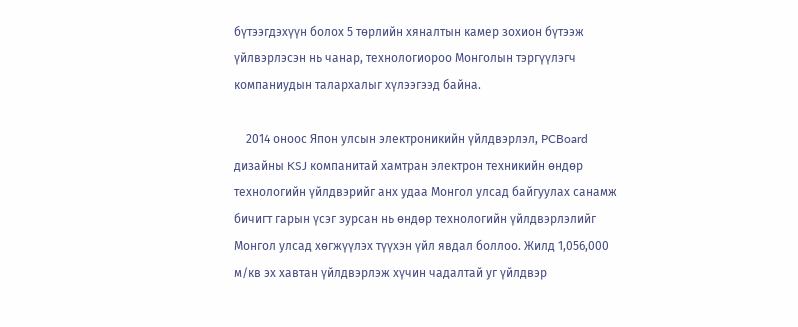бүтээгдэхүүн болох 5 төрлийн хяналтын камер зохион бүтээж үйлвэрлэсэн нь чанар, технологиороо Монголын тэргүүлэгч компаниудын талархалыг хүлээгээд байна.

    2014 оноос Япон улсын электроникийн үйлдвэрлэл, PCBoard дизайны KSJ компанитай хамтран электрон техникийн өндөр технологийн үйлдвэрийг анх удаа Монгол улсад байгуулах санамж бичигт гарын үсэг зурсан нь өндөр технологийн үйлдвэрлэлийг Монгол улсад хөгжүүлэх түүхэн үйл явдал боллоо. Жилд 1,056,000 м/кв эх хавтан үйлдвэрлэж хүчин чадалтай уг үйлдвэр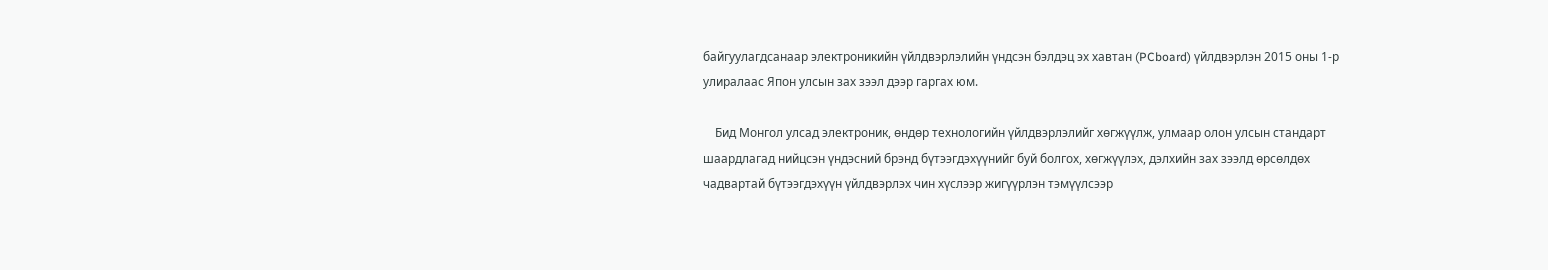байгуулагдсанаар электроникийн үйлдвэрлэлийн үндсэн бэлдэц эх хавтан (PCboard) үйлдвэрлэн 2015 оны 1-р улиралаас Япон улсын зах зээл дээр гаргах юм.

    Бид Монгол улсад электроник, өндөр технологийн үйлдвэрлэлийг хөгжүүлж, улмаар олон улсын стандарт шаардлагад нийцсэн үндэсний брэнд бүтээгдэхүүнийг буй болгох, хөгжүүлэх, дэлхийн зах зээлд өрсөлдөх чадвартай бүтээгдэхүүн үйлдвэрлэх чин хүслээр жигүүрлэн тэмүүлсээр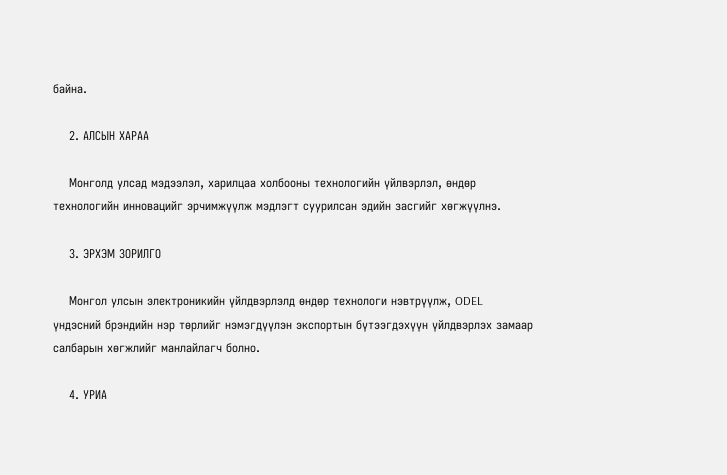байна.

    2. АЛСЫН ХАРАА

    Монголд улсад мэдээлэл, харилцаа холбооны технологийн үйлвэрлэл, өндөр технологийн инновацийг эрчимжүүлж мэдлэгт суурилсан эдийн засгийг хөгжүүлнэ.

    3. ЭРХЭМ ЗОРИЛГО

    Монгол улсын электроникийн үйлдвэрлэлд өндөр технологи нэвтрүүлж, ODEL үндэсний брэндийн нэр төрлийг нэмэгдүүлэн экспортын бүтээгдэхүүн үйлдвэрлэх замаар салбарын хөгжлийг манлайлагч болно.

    4. УРИА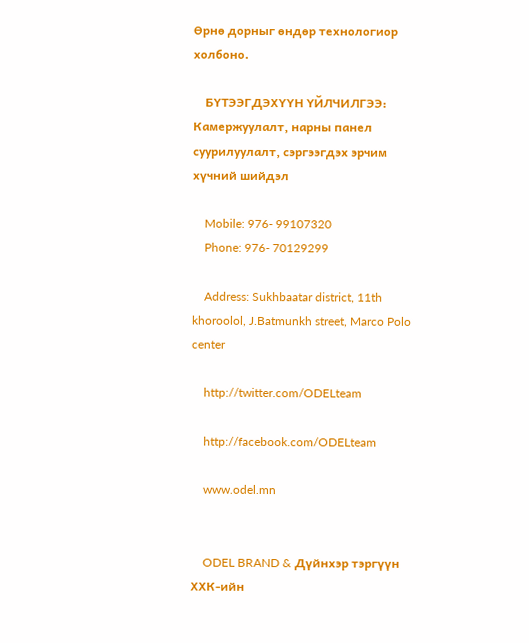Өрнө дорныг өндөр технологиор холбоно.

    БҮТЭЭГДЭХҮҮН ҮЙЛЧИЛГЭЭ: Камержуулалт, нарны панел суурилуулалт, сэргээгдэх эрчим хүчний шийдэл

    Mobile: 976- 99107320
    Phone: 976- 70129299

    Address: Sukhbaatar district, 11th khoroolol, J.Batmunkh street, Marco Polo center

    http://twitter.com/ODELteam

    http://facebook.com/ODELteam

    www.odel.mn


    ODEL BRAND & Дүйнхэр тэргүүн ХХК-ийн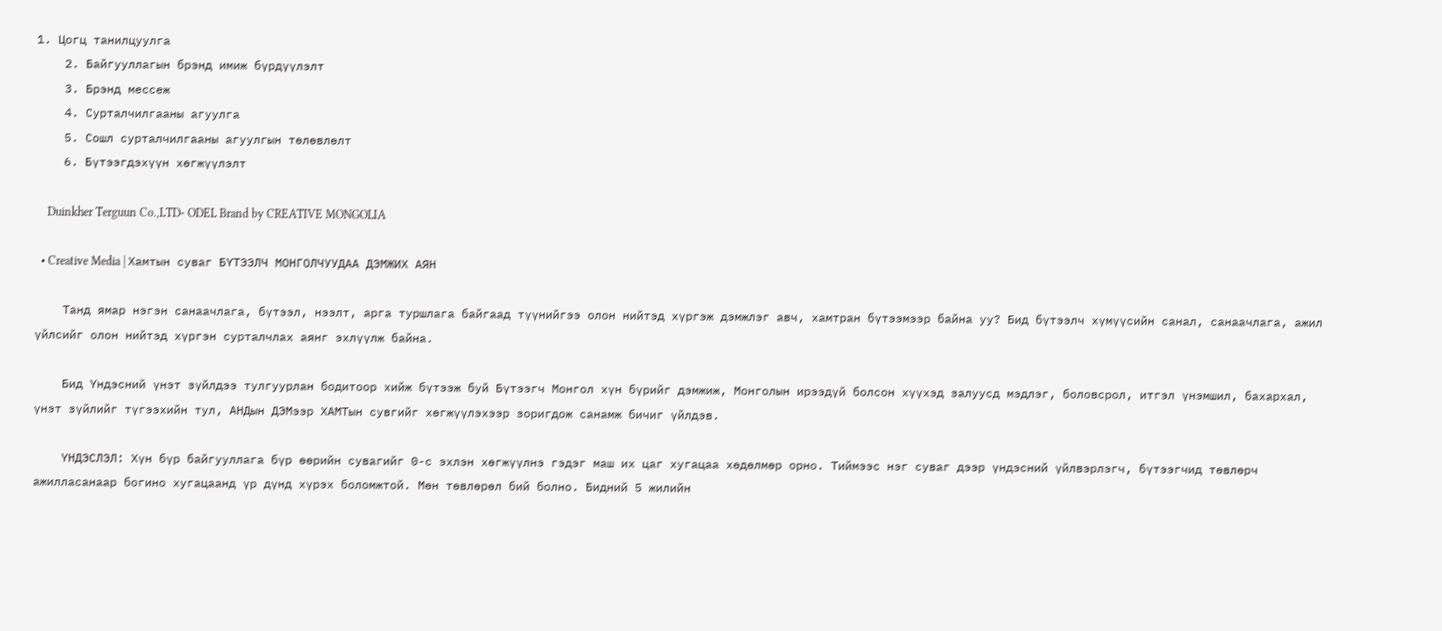1. Цогц танилцуулга
    2. Байгууллагын брэнд имиж бүрдүүлэлт
    3. Брэнд мессеж
    4. Сурталчилгааны агуулга
    5. Сошл сурталчилгааны агуулгын төлөвлөлт
    6. Бүтээгдэхүүн хөгжүүлэлт

    Duinkher Terguun Co.,LTD- ODEL Brand by CREATIVE MONGOLIA

  • Creative Media | Хамтын суваг БҮТЭЭЛЧ МОНГОЛЧУУДАА ДЭМЖИХ АЯН

    Танд ямар нэгэн санаачлага, бүтээл, нээлт, арга туршлага байгаад түүнийгээ олон нийтэд хүргэж дэмжлэг авч, хамтран бүтээмээр байна уу? Бид бүтээлч хүмүүсийн санал, санаачлага, ажил үйлсийг олон нийтэд хүргэн сурталчлах аянг эхлүүлж байна.

    Бид Үндэсний үнэт зүйлдээ тулгуурлан бодитоор хийж бүтээж буй Бүтээгч Монгол хүн бүрийг дэмжиж, Монголын ирээдүй болсон хүүхэд залуусд мэдлэг, боловсрол, итгэл үнэмшил, бахархал, үнэт зүйлийг түгээхийн тул, АНДын ДЭМээр ХАМТын сувгийг хөгжүүлэхээр зоригдож санамж бичиг үйлдэв.

    ҮНДЭСЛЭЛ: Хүн бүр байгууллага бүр өөрийн сувагийг 0-с эхлэн хөгжүүлнэ гэдэг маш их цаг хугацаа хөдөлмөр орно. Тиймээс нэг суваг дээр үндэсний үйлвэрлэгч, бүтээгчид төвлөрч ажилласанаар богино хугацаанд үр дүнд хүрэх боломжтой. Мөн төвлөрөл бий болно. Бидний 5 жилийн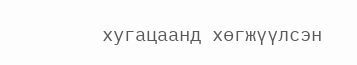хугацаанд хөгжүүлсэн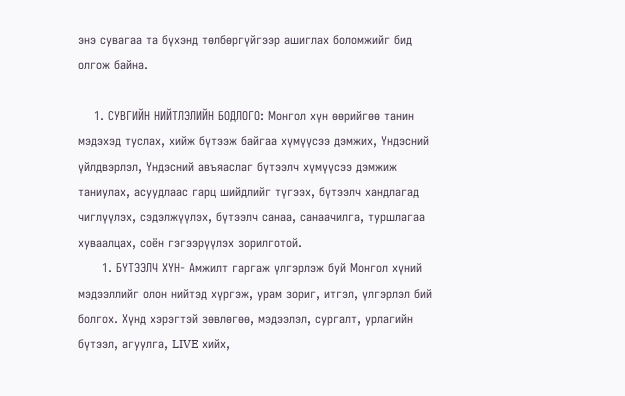энэ сувагаа та бүхэнд төлбөргүйгээр ашиглах боломжийг бид олгож байна.

    1. СУВГИЙН НИЙТЛЭЛИЙН БОДЛОГО: Монгол хүн өөрийгөө танин мэдэхэд туслах, хийж бүтээж байгаа хүмүүсээ дэмжих, Үндэсний үйлдвэрлэл, Үндэсний авъяаслаг бүтээлч хүмүүсээ дэмжиж таниулах, асуудлаас гарц шийдлийг түгээх, бүтээлч хандлагад чиглүүлэх, сэдэлжүүлэх, бүтээлч санаа, санаачилга, туршлагаа хуваалцах, соён гэгээрүүлэх зорилготой.
      1. БҮТЭЭЛЧ ХҮН- Амжилт гаргаж үлгэрлэж буй Монгол хүний мэдээллийг олон нийтэд хүргэж, урам зориг, итгэл, үлгэрлэл бий болгох. Хүнд хэрэгтэй зөвлөгөө, мэдээлэл, сургалт, урлагийн бүтээл, агуулга, LIVE хийх,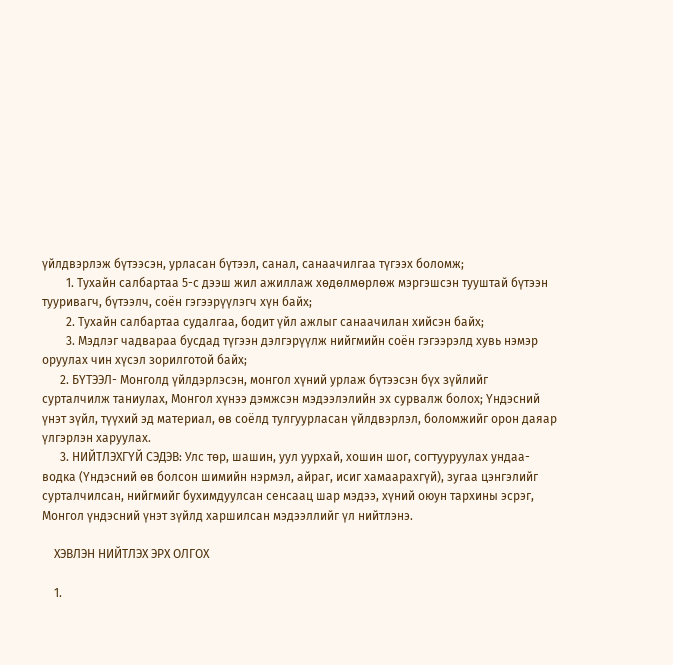үйлдвэрлэж бүтээсэн, урласан бүтээл, санал, санаачилгаа түгээх боломж;
        1. Тухайн салбартаа 5-с дээш жил ажиллаж хөдөлмөрлөж мэргэшсэн тууштай бүтээн тууривагч, бүтээлч, соён гэгээрүүлэгч хүн байх;
        2. Тухайн салбартаа судалгаа, бодит үйл ажлыг санаачилан хийсэн байх;
        3. Мэдлэг чадвараа бусдад түгээн дэлгэрүүлж нийгмийн соён гэгээрэлд хувь нэмэр оруулах чин хүсэл зорилготой байх;
      2. БҮТЭЭЛ- Монголд үйлдэрлэсэн, монгол хүний урлаж бүтээсэн бүх зүйлийг сурталчилж таниулах, Монгол хүнээ дэмжсэн мэдээлэлийн эх сурвалж болох; Үндэсний үнэт зүйл, түүхий эд материал, өв соёлд тулгуурласан үйлдвэрлэл, боломжийг орон даяар үлгэрлэн харуулах.
      3. НИЙТЛЭХГҮЙ СЭДЭВ: Улс төр, шашин, уул уурхай, хошин шог, согтууруулах ундаа- водка (Үндэсний өв болсон шимийн нэрмэл, айраг, исиг хамаарахгүй), зугаа цэнгэлийг сурталчилсан, нийгмийг бухимдуулсан сенсаац шар мэдээ, хүний оюун тархины эсрэг, Монгол үндэсний үнэт зүйлд харшилсан мэдээллийг үл нийтлэнэ.

    ХЭВЛЭН НИЙТЛЭХ ЭРХ ОЛГОХ

    1.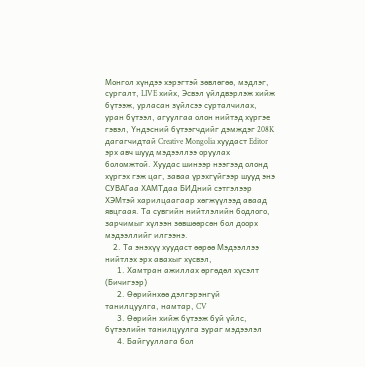Монгол хүндээ хэрэгтэй зөвлөгөө, мэдлэг, сургалт, LIVE хийх, Эсвэл үйлдвэрлэж хийж бүтээж, урласан зүйлсээ сурталчилах, уран бүтээл, агуулгаа олон нийтэд хүргэе гэвэл, Үндэсний бүтээгчдийг дэмждэг 208K дагагчидтай Creative Mongolia хуудаст Editor эрх авч шууд мэдээллээ оруулах боломжтой. Хуудас шинээр нээгээд олонд хүргэх гэж цаг, заваа үрэхгүйгээр шууд энэ СУВАГаа ХАМТдаа БИДний сэтгэлээр ХЭМтэй харилцаагаар хөгжүүлээд аваад явцгаая. Та сувгийн нийтлэлийн бодлого, зарчимыг хүлээн зөвшөөрсөн бол доорх мэдээллийг илгээнэ.
    2. Та энэхүү хуудаст өөрөө Мэдээллээ нийтлэх эрх авахыг хүсвэл,
      1. Хамтран ажиллах өргөдөл хүсэлт (Бичигээр)
      2. Өөрийнхөө дэлгэрэнгүй танилцуулга, намтар, CV
      3. Өөрийн хийж бүтээж буй үйлс, бүтээлийн танилцуулга зураг мэдээлэл
      4. Байгууллага бол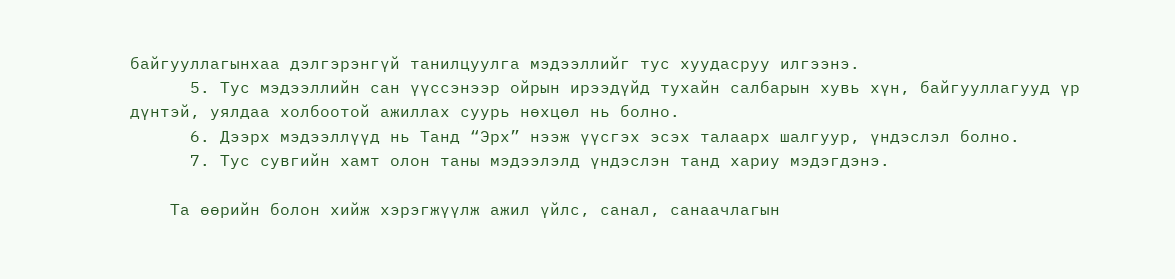байгууллагынхаа дэлгэрэнгүй танилцуулга мэдээллийг тус хуудасруу илгээнэ.
      5. Тус мэдээллийн сан үүссэнээр ойрын ирээдүйд тухайн салбарын хувь хүн, байгууллагууд үр дүнтэй, уялдаа холбоотой ажиллах суурь нөхцөл нь болно.
      6. Дээрх мэдээллүүд нь Танд “Эрх” нээж үүсгэх эсэх талаарх шалгуур, үндэслэл болно.
      7. Тус сувгийн хамт олон таны мэдээлэлд үндэслэн танд хариу мэдэгдэнэ.

    Та өөрийн болон хийж хэрэгжүүлж ажил үйлс, санал, санаачлагын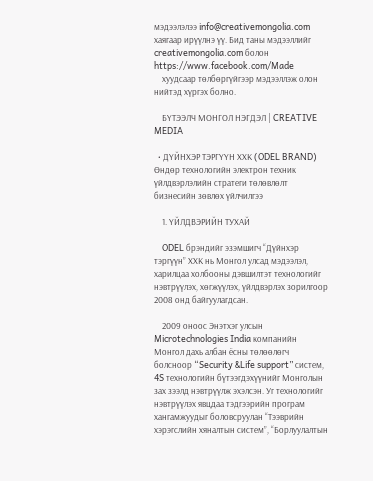мэдээлэлээ info@creativemongolia.com хаягаар ирүүлнэ үү. Бид таны мэдээллийг creativemongolia.com болон https://www.facebook.com/Made
    хуудсаар төлбөргүйгээр мэдээллэж олон нийтэд хүргэх болно.

    БҮТЭЭЛЧ МОНГОЛ НЭГДЭЛ | CREATIVE MEDIA

  • ДҮЙНХЭР ТЭРГҮҮН ХХК (ODEL BRAND) Өндөр технологийн электрон техник үйлдвэрлэлийн стратеги төлөвлөлт бизнесийн зөвлөх үйлчилгээ

    1. ҮЙЛДВЭРИЙН ТУХАЙ

    ODEL брэндийг эзэмшигч “Дүйнхэр тэргүүн” ХХК нь Монгол улсад мэдээлэл, харилцаа холбооны дэвшилтэт технологийг нэвтрүүлэх, хөгжүүлэх, үйлдвэрлэх зорилгоор 2008 онд байгуулагдсан.

    2009 оноос Энэтхэг улсын Microtechnologies India компанийн Монгол дахь албан ёсны төлөөлөгч болсноор “Security &Life support” систем, 4S технологийн бүтээгдэхүүнийг Монголын зах зээлд нэвтрүүлж эхэлсэн. Уг технологийг нэвтрүүлэх явцдаа тэдгээрийн програм хангамжуудыг боловсруулан “Тээврийн хэрэгслийн хяналтын систем”, “Борлуулалтын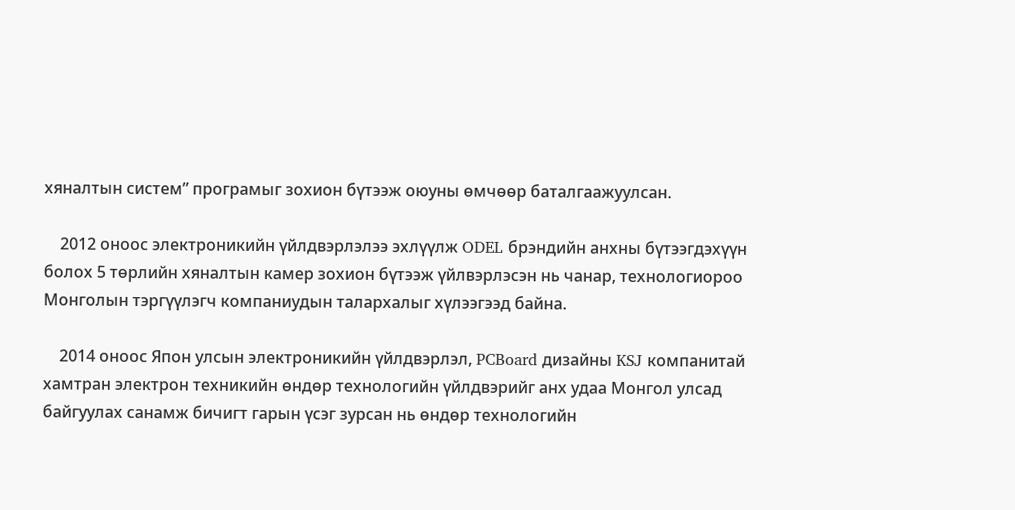хяналтын систем” програмыг зохион бүтээж оюуны өмчөөр баталгаажуулсан.

    2012 оноос электроникийн үйлдвэрлэлээ эхлүүлж ODEL брэндийн анхны бүтээгдэхүүн болох 5 төрлийн хяналтын камер зохион бүтээж үйлвэрлэсэн нь чанар, технологиороо Монголын тэргүүлэгч компаниудын талархалыг хүлээгээд байна.

    2014 оноос Япон улсын электроникийн үйлдвэрлэл, PCBoard дизайны KSJ компанитай хамтран электрон техникийн өндөр технологийн үйлдвэрийг анх удаа Монгол улсад байгуулах санамж бичигт гарын үсэг зурсан нь өндөр технологийн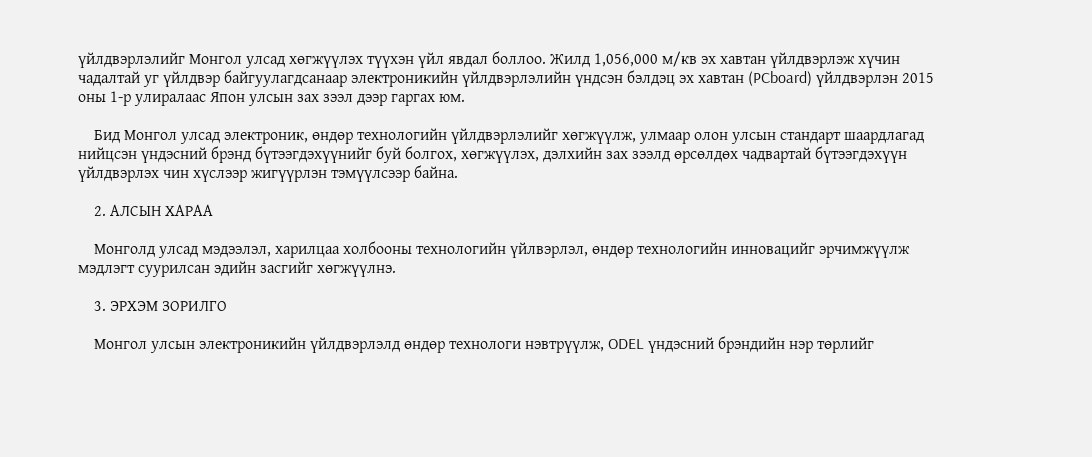үйлдвэрлэлийг Монгол улсад хөгжүүлэх түүхэн үйл явдал боллоо. Жилд 1,056,000 м/кв эх хавтан үйлдвэрлэж хүчин чадалтай уг үйлдвэр байгуулагдсанаар электроникийн үйлдвэрлэлийн үндсэн бэлдэц эх хавтан (PCboard) үйлдвэрлэн 2015 оны 1-р улиралаас Япон улсын зах зээл дээр гаргах юм.

    Бид Монгол улсад электроник, өндөр технологийн үйлдвэрлэлийг хөгжүүлж, улмаар олон улсын стандарт шаардлагад нийцсэн үндэсний брэнд бүтээгдэхүүнийг буй болгох, хөгжүүлэх, дэлхийн зах зээлд өрсөлдөх чадвартай бүтээгдэхүүн үйлдвэрлэх чин хүслээр жигүүрлэн тэмүүлсээр байна.

    2. АЛСЫН ХАРАА

    Монголд улсад мэдээлэл, харилцаа холбооны технологийн үйлвэрлэл, өндөр технологийн инновацийг эрчимжүүлж мэдлэгт суурилсан эдийн засгийг хөгжүүлнэ.

    3. ЭРХЭМ ЗОРИЛГО

    Монгол улсын электроникийн үйлдвэрлэлд өндөр технологи нэвтрүүлж, ODEL үндэсний брэндийн нэр төрлийг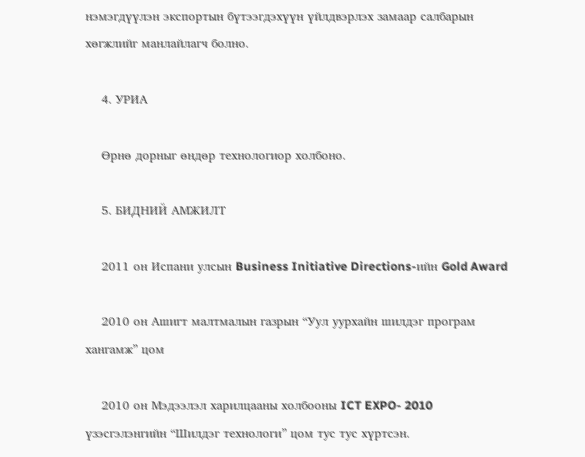нэмэгдүүлэн экспортын бүтээгдэхүүн үйлдвэрлэх замаар салбарын хөгжлийг манлайлагч болно.

    4. УРИА

    Өрнө дорныг өндөр технологиор холбоно.

    5. БИДНИЙ АМЖИЛТ

    2011 он Испани улсын Business Initiative Directions-ийн Gold Award

    2010 он Ашигт малтмалын газрын “Уул уурхайн шилдэг програм хангамж” цом

    2010 он Мэдээлэл харилцааны холбооны ICT EXPO- 2010 үзэсгэлэнгийн “Шилдэг технологи” цом тус тус хүртсэн.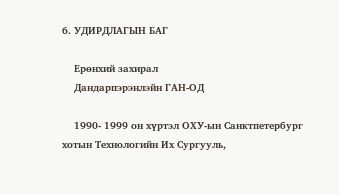6. УДИРДЛАГЫН БАГ

    Ерөнхий захирал
    Дандарпэрэнлэйн ГАН-ОД

    1990- 1999 он хүртэл ОХУ-ын Санктпетербург хотын Технологийн Их Сургууль,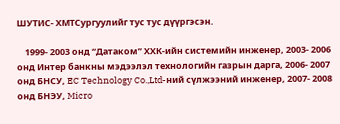ШУТИС- ХМТСургуулийг тус тус дүүргэсэн.

    1999- 2003 онд “Датаком” ХХК-ийн системийн инженер, 2003- 2006 онд Интер банкны мэдээлэл технологийн газрын дарга, 2006- 2007 онд БНСУ, EC Technology Co.,Ltd-ний сүлжээний инженер, 2007- 2008 онд БНЭУ, Micro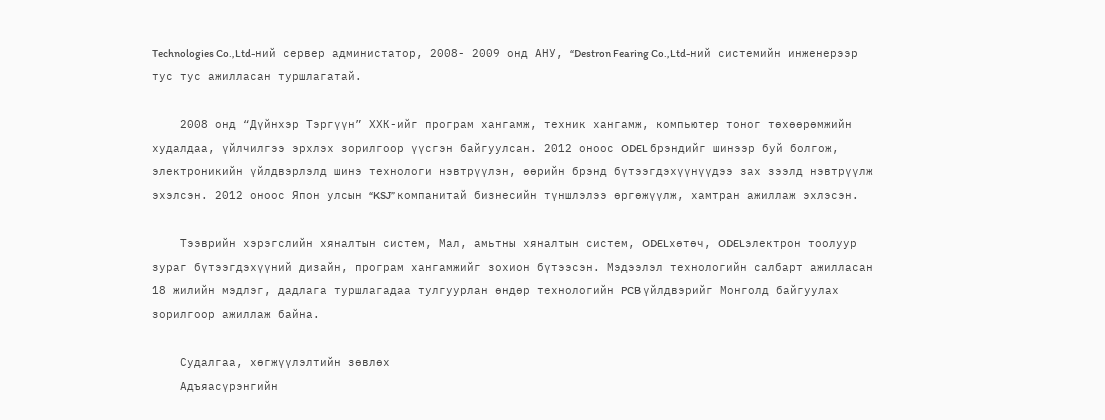Technologies Co.,Ltd-ний сервер администатор, 2008- 2009 онд АНУ, “Destron Fearing Co.,Ltd-ний системийн инженерээр тус тус ажилласан туршлагатай.

    2008 онд “Дүйнхэр Тэргүүн” ХХК-ийг програм хангамж, техник хангамж, компьютер тоног төхөөрөмжийн худалдаа, үйлчилгээ эрхлэх зорилгоор үүсгэн байгуулсан. 2012 оноос ODEL брэндийг шинээр буй болгож, электроникийн үйлдвэрлэлд шинэ технологи нэвтрүүлэн, өөрийн брэнд бүтээгдэхүүнүүдээ зах зээлд нэвтрүүлж эхэлсэн. 2012 оноос Япон улсын “KSJ” компанитай бизнесийн түншлэлээ өргөжүүлж, хамтран ажиллаж эхлэсэн.

    Тээврийн хэрэгслийн хяналтын систем, Мал, амьтны хяналтын систем, ODELхөтөч, ODELэлектрон тоолуур зураг бүтээгдэхүүний дизайн, програм хангамжийг зохион бүтээсэн. Мэдээлэл технологийн салбарт ажилласан 18 жилийн мэдлэг, дадлага туршлагадаа тулгуурлан өндөр технологийн PCB үйлдвэрийг Монголд байгуулах зорилгоор ажиллаж байна.

    Судалгаа, хөгжүүлэлтийн зөвлөх
    Адъяасүрэнгийн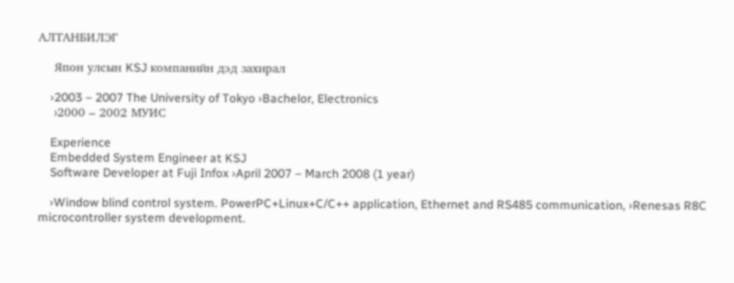АЛТАНБИЛЭГ

    Япон улсын KSJ компанийн дэд захирал

    ›2003 – 2007 The University of Tokyo ›Bachelor, Electronics
    ›2000 – 2002 МУИС

    Experience
    Embedded System Engineer at KSJ
    Software Developer at Fuji Infox ›April 2007 – March 2008 (1 year)

    ›Window blind control system. PowerPC+Linux+C/C++ application, Ethernet and RS485 communication, ›Renesas R8C microcontroller system development.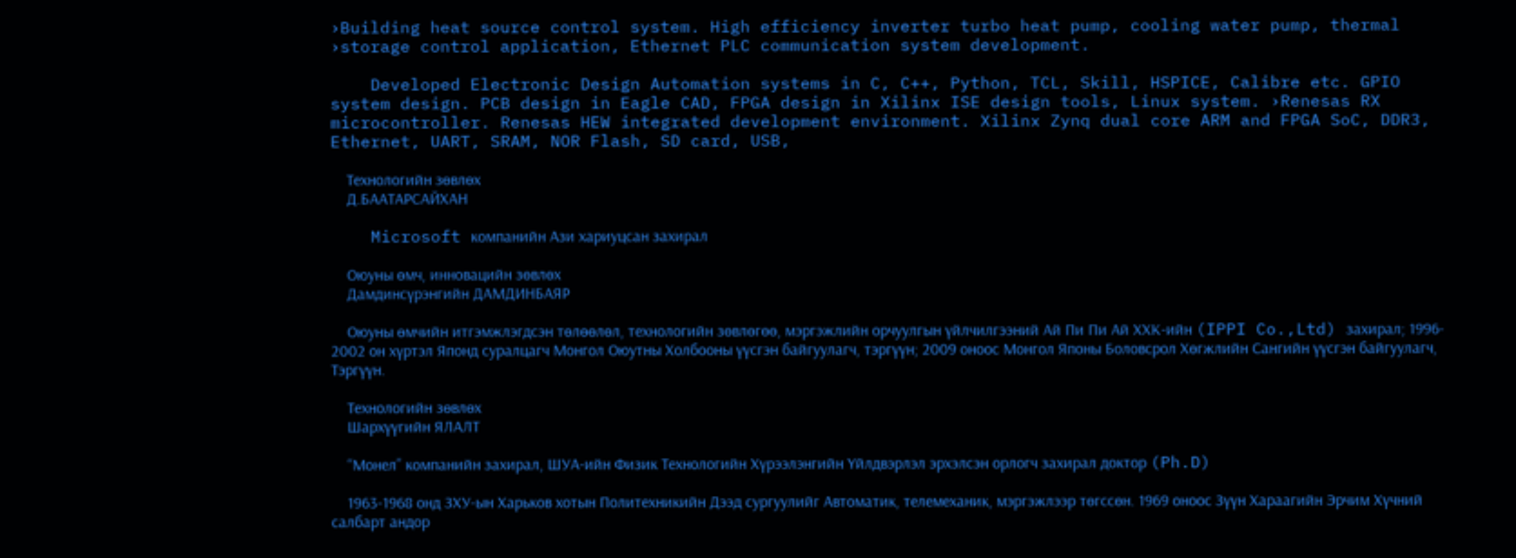›Building heat source control system. High efficiency inverter turbo heat pump, cooling water pump, thermal ›storage control application, Ethernet PLC communication system development.

    Developed Electronic Design Automation systems in C, C++, Python, TCL, Skill, HSPICE, Calibre etc. GPIO system design. PCB design in Eagle CAD, FPGA design in Xilinx ISE design tools, Linux system. ›Renesas RX microcontroller. Renesas HEW integrated development environment. Xilinx Zynq dual core ARM and FPGA SoC, DDR3, Ethernet, UART, SRAM, NOR Flash, SD card, USB,

    Технологийн зөвлөх
    Д.БААТАРСАЙХАН

    Microsoft компанийн Ази хариуцсан захирал

    Оюуны өмч, инновацийн зөвлөх
    Дамдинсүрэнгийн ДАМДИНБАЯР

    Оюуны өмчийн итгэмжлэгдсэн төлөөлөл, технологийн зөвлөгөө, мэргэжлийн орчуулгын үйлчилгээний Ай Пи Пи Ай ХХК-ийн (IPPI Co.,Ltd) захирал; 1996- 2002 он хүртэл Японд суралцагч Монгол Оюутны Холбооны үүсгэн байгуулагч, тэргүүн; 2009 оноос Монгол Японы Боловсрол Хөгжлийн Сангийн үүсгэн байгуулагч, Тэргүүн.

    Технологийн зөвлөх
    Шархүүгийн ЯЛАЛТ

    “Монел” компанийн захирал, ШУА-ийн Физик Технологийн Хүрээлэнгийн Үйлдвэрлэл эрхэлсэн орлогч захирал доктор (Ph.D)

    1963-1968 онд ЗХУ-ын Харьков хотын Политехникийн Дээд сургуулийг Автоматик, телемеханик, мэргэжлээр төгссөн. 1969 оноос Зүүн Хараагийн Эрчим Хүчний салбарт aндoр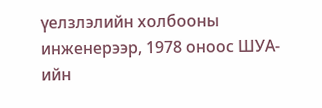үелзлэлийн холбооны инженерээр, 1978 оноос ШУА-ийн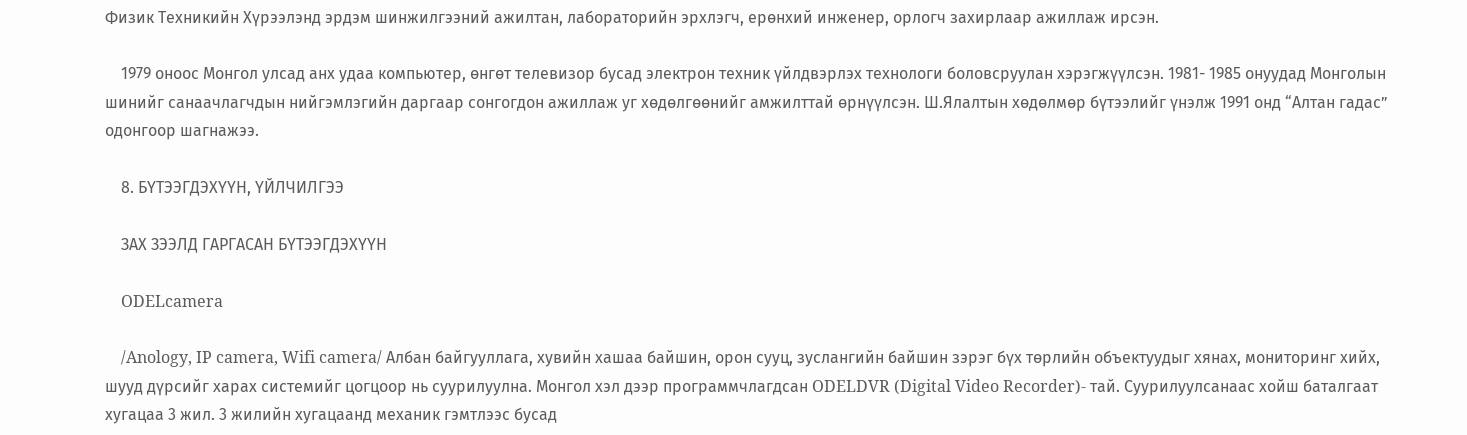Физик Техникийн Хүрээлэнд эрдэм шинжилгээний ажилтан, лабораторийн эрхлэгч, ерөнхий инженер, орлогч захирлаар ажиллаж ирсэн.

    1979 оноос Монгол улсад анх удаа компьютер, өнгөт телевизор бусад электрон техник үйлдвэрлэх технологи боловсруулан хэрэгжүүлсэн. 1981- 1985 онуудад Монголын шинийг санаачлагчдын нийгэмлэгийн даргаар сонгогдон ажиллаж уг хөдөлгөөнийг амжилттай өрнүүлсэн. Ш.Ялалтын хөдөлмөр бүтээлийг үнэлж 1991 онд “Алтан гадас” одонгоор шагнажээ.

    8. БҮТЭЭГДЭХҮҮН, ҮЙЛЧИЛГЭЭ

    ЗАХ ЗЭЭЛД ГАРГАСАН БҮТЭЭГДЭХҮҮН

    ODELcamera

    /Anology, IP camera, Wifi camera/ Албан байгууллага, хувийн хашаа байшин, орон сууц, зуслангийн байшин зэрэг бүх төрлийн объектуудыг хянах, мониторинг хийх, шууд дүрсийг харах системийг цогцоор нь суурилуулна. Монгол хэл дээр программчлагдсан ODELDVR (Digital Video Recorder)- тай. Суурилуулсанаас хойш баталгаат хугацаа 3 жил. 3 жилийн хугацаанд механик гэмтлээс бусад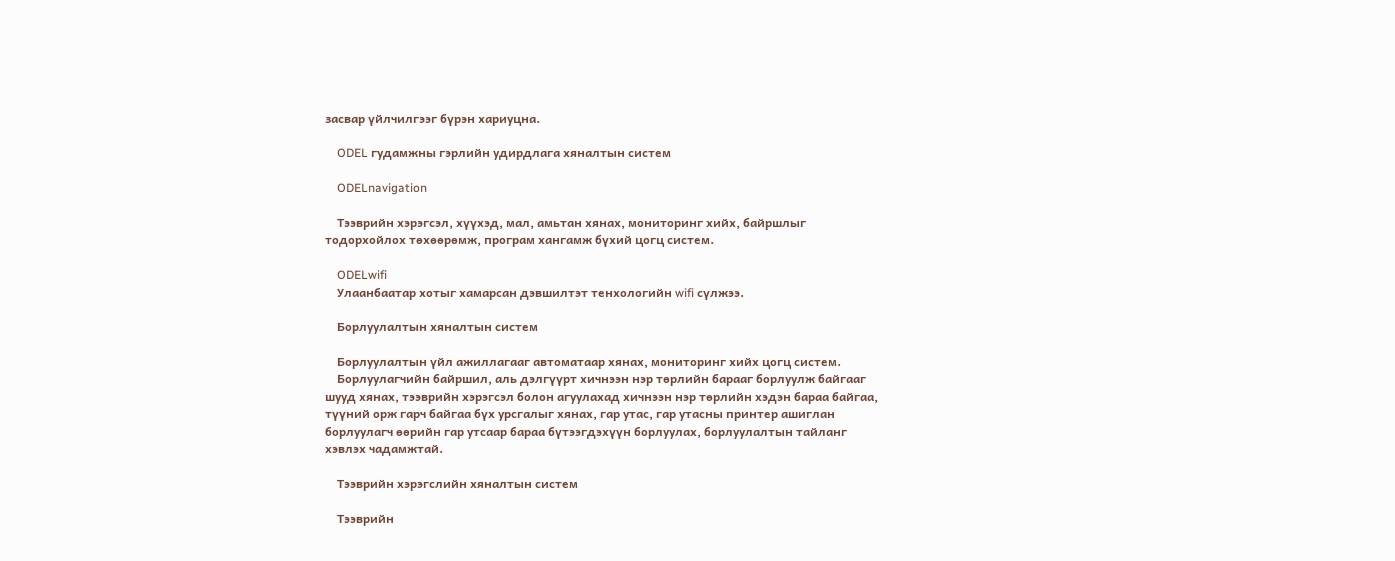засвар үйлчилгээг бүрэн хариуцна.

    ODEL гудамжны гэрлийн удирдлага хяналтын систем

    ODELnavigation

    Тээврийн хэрэгсэл, хүүхэд, мал, амьтан хянах, мониторинг хийх, байршлыг тодорхойлох төхөөрөмж, програм хангамж бүхий цогц систем.

    ODELwifi
    Улаанбаатар хотыг хамарсан дэвшилтэт тенхологийн wifi сүлжээ.

    Борлуулалтын хяналтын систем

    Борлуулалтын үйл ажиллагааг автоматаар хянах, мониторинг хийх цогц систем.
    Борлуулагчийн байршил, аль дэлгүүрт хичнээн нэр төрлийн барааг борлуулж байгааг шууд хянах, тээврийн хэрэгсэл болон агуулахад хичнээн нэр төрлийн хэдэн бараа байгаа, түүний орж гарч байгаа бүх урсгалыг хянах, гар утас, гар утасны принтер ашиглан борлуулагч өөрийн гар утсаар бараа бүтээгдэхүүн борлуулах, борлуулалтын тайланг хэвлэх чадамжтай.

    Тээврийн хэрэгслийн хяналтын систем

    Тээврийн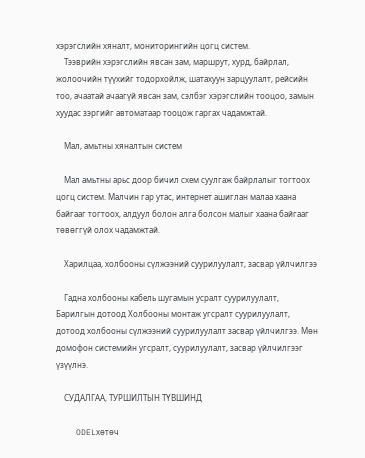хэрэгслийн хяналт, мониторингийн цогц систем.
    Тээврийн хэрэгслийн явсан зам, маршрут, хурд, байрлал, жолоочийн түүхийг тодорхойлж, шатахуун зарцуулалт, рейсийн тоо, ачаатай ачаагүй явсан зам, сэлбэг хэрэгслийн тооцоо, замын хуудас зэргийг автоматаар тооцож гаргах чадамжтай.

    Мал, амьтны хяналтын систем

    Мал амьтны арьс доор бичил схем суулгаж байрлалыг тогтоох цогц систем. Малчин гар утас, интернет ашиглан малаа хаана байгааг тогтоох, алдуул болон алга болсон малыг хаана байгааг төвөггүй олох чадамжтай.

    Харилцаа, холбооны сүлжээний суурилуулалт, засвар үйлчилгээ

    Гадна холбооны кабель шугамын усралт суурилуулалт, Барилгын дотоод Холбооны монтаж угсралт суурилуулалт, дотоод холбооны сүлжээний суурилуулалт засвар үйлчилгээ. Мөн домофон системийн угсралт, суурилуулалт, засвар үйлчилгээг үзүүлнэ.

    СУДАЛГАА, ТУРШИЛТЫН ТҮВШИНД

    ODELхөтөч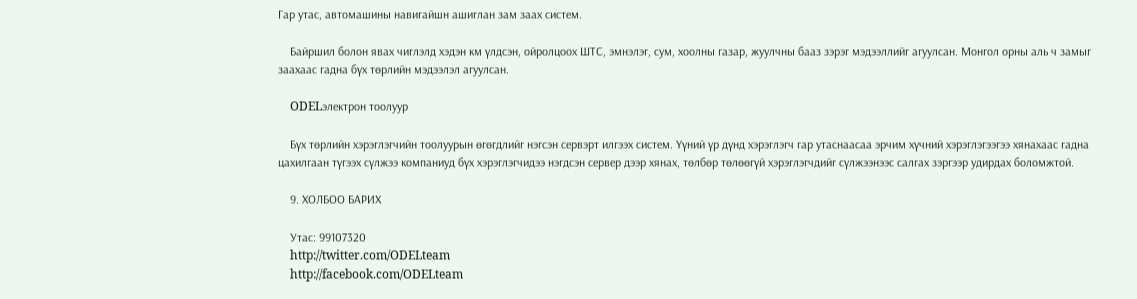Гар утас, автомашины навигайшн ашиглан зам заах систем.

    Байршил болон явах чиглэлд хэдэн км үлдсэн, ойролцоох ШТС, эмнэлэг, сум, хоолны газар, жуулчны бааз зэрэг мэдээллийг агуулсан. Монгол орны аль ч замыг заахаас гадна бүх төрлийн мэдээлэл агуулсан.

    ODELэлектрон тоолуур

    Бүх төрлийн хэрэглэгчийн тоолуурын өгөгдлийг нэгсэн сервэрт илгээх систем. Үүний үр дүнд хэрэглэгч гар утаснаасаа эрчим хүчний хэрэглэгээгээ хянахаас гадна цахилгаан түгээх сүлжээ компаниуд бүх хэрэглэгчидээ нэгдсэн сервер дээр хянах, төлбөр төлөөгүй хэрэглэгчдийг сүлжээнээс салгах зэргээр удирдах боломжтой.

    9. ХОЛБОО БАРИХ

    Утас: 99107320
    http://twitter.com/ODELteam
    http://facebook.com/ODELteam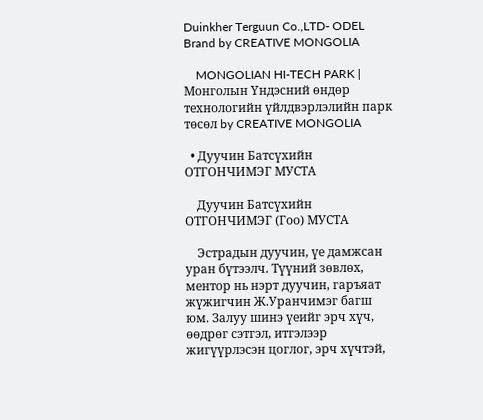Duinkher Terguun Co.,LTD- ODEL Brand by CREATIVE MONGOLIA

    MONGOLIAN HI-TECH PARK | Монголын Үндэсний өндөр технологийн үйлдвэрлэлийн парк төсөл by CREATIVE MONGOLIA

  • Дуучин Батсүхийн ОТГОНЧИМЭГ МУСТА

    Дуучин Батсүхийн ОТГОНЧИМЭГ (Гоо) МУСТА

    Эстрадын дуучин, үе дамжсан уран бүтээлч. Түүний зөвлөх, ментор нь нэрт дуучин, гаръяат жүжигчин Ж.Уранчимэг багш юм. Залуу шинэ үеийг эрч хүч, өөдрөг сэтгэл, итгэлээр жигүүрлэсэн цоглог, эрч хүчтэй,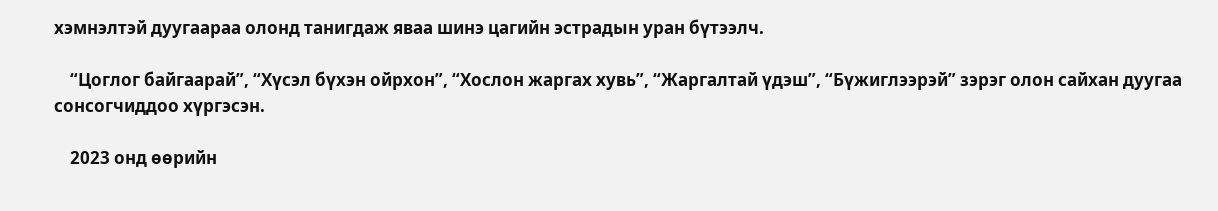хэмнэлтэй дуугаараа олонд танигдаж яваа шинэ цагийн эстрадын уран бүтээлч.

    “Цоглог байгаарай”, “Хүсэл бүхэн ойрхон”, “Хослон жаргах хувь”, “Жаргалтай үдэш”, “Бүжиглээрэй” зэрэг олон сайхан дуугаа сонсогчиддоо хүргэсэн.

    2023 онд өөрийн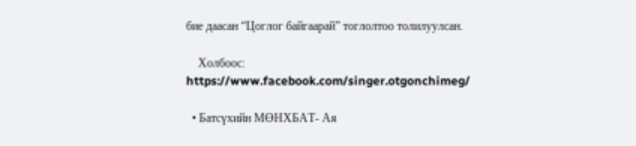бие даасан “Цоглог байгаарай” тоглолтоо толилуулсан.

    Холбоос: https://www.facebook.com/singer.otgonchimeg/

  • Батсүхийн МӨНХБАТ- Ая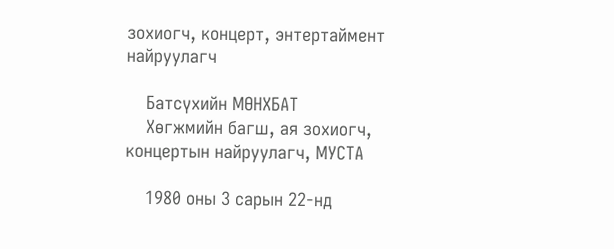зохиогч, концерт, энтертаймент найруулагч

    Батсүхийн МӨНХБАТ
    Хөгжмийн багш, ая зохиогч, концертын найруулагч, МУСТА

    1980 оны 3 сарын 22-нд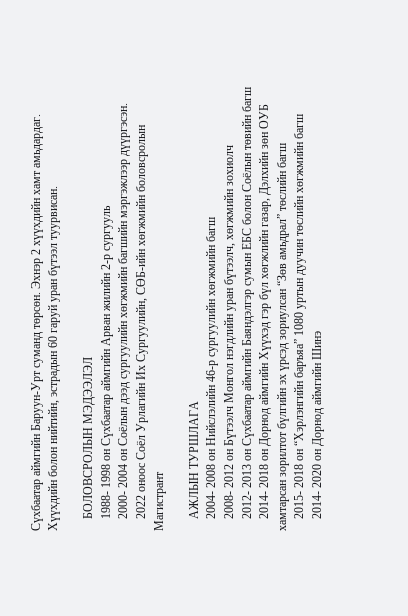Сүхбаатар аймгийн Баруун-Урт суманд төрсөн. Эхнэр 2 хүүхдийн хамт амьдардаг. Хүүхдийн болон нийтийн, эстрадын 60 гаруй уран бүтээл туурвисан.

    БОЛОВСРОЛЫН МЭДЭЭЛЭЛ
    1988- 1998 он Сүхбаатар аймгийн Арван жилийн 2-р сургууль
    2000- 2004 он Соёлын дээд сургуулийн хөгжмийн багшийн мэргэжлээр дүүргэсэн.
    2022 оноос Соёл Урлагийн Их Сургуулийн, СӨБ-ийн хөгжмийн боловсролын Магистрант

    АЖЛЫН ТУРШЛАГА
    2004- 2008 он Нийслэлийн 46-р сургуулийн хөгжмийн багш
    2008- 2012 он Бүтээлч Монгол нэгдлийн уран бүтээлч, хөгжмийн зохиолч
    2012- 2013 он Сүхбаатар аймгийн Баяндэлгэр сумын ЕБС болон Соёлын төвийн багш
    2014- 2018 он Дорнод аймгийн Хүүхэд гэр бүл хөгжлийн газар, Дэлхийн зөн ОУБ хамтарсан зорилтот бүлгийн эх үрсэд зориулсан “Зөв амьдрал” төслийн багш
    2015- 2018 он “Хэрлэнгийн баръяа” 1080 уртын дуучин төслийн хөгжмийн багш
    2014- 2020 он Дорнод аймгийн Шинэ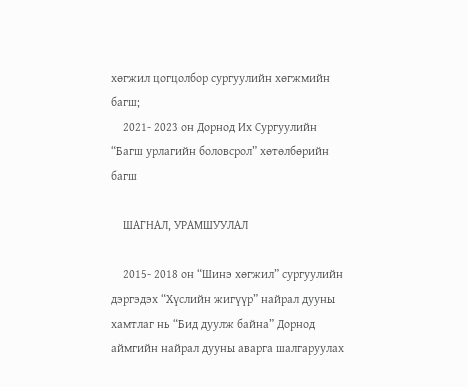хөгжил цогцолбор сургуулийн хөгжмийн багш;
    2021- 2023 он Дорнод Их Сургуулийн “Багш урлагийн боловсрол” хөтөлбөрийн багш

    ШАГНАЛ, УРАМШУУЛАЛ

    2015- 2018 он “Шинэ хөгжил” сургуулийн дэргэдэх “Хүслийн жигүүр” найрал дууны хамтлаг нь “Бид дуулж байна” Дорнод аймгийн найрал дууны аварга шалгаруулах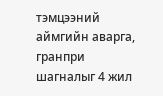тэмцээний аймгийн аварга, гранпри шагналыг 4 жил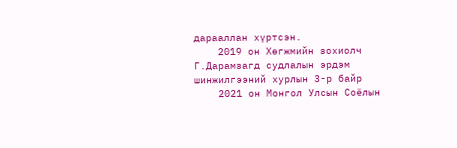дарааллан хүртсэн.
    2019 он Хөгжмийн зохиолч Г.Дарамзагд судлалын эрдэм шинжилгээний хурлын 3-р байр
    2021 он Монгол Улсын Соёлын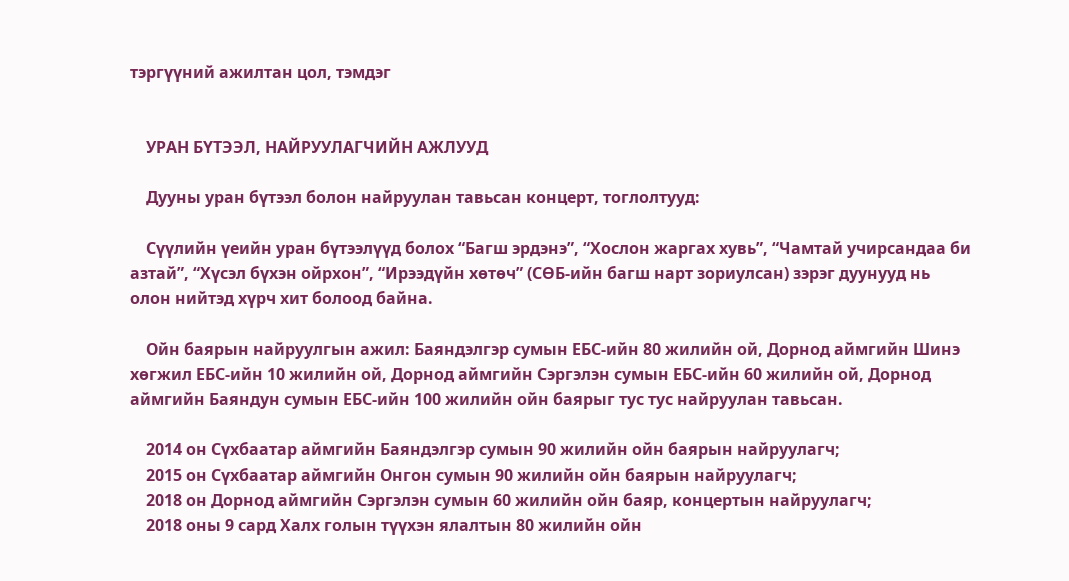тэргүүний ажилтан цол, тэмдэг


    УРАН БҮТЭЭЛ, НАЙРУУЛАГЧИЙН АЖЛУУД

    Дууны уран бүтээл болон найруулан тавьсан концерт, тоглолтууд:

    Сүүлийн үеийн уран бүтээлүүд болох “Багш эрдэнэ”, “Хослон жаргах хувь”, “Чамтай учирсандаа би азтай”, “Хүсэл бүхэн ойрхон”, “Ирээдүйн хөтөч” (СӨБ-ийн багш нарт зориулсан) зэрэг дуунууд нь олон нийтэд хүрч хит болоод байна.

    Ойн баярын найруулгын ажил: Баяндэлгэр сумын ЕБС-ийн 80 жилийн ой, Дорнод аймгийн Шинэ хөгжил ЕБС-ийн 10 жилийн ой, Дорнод аймгийн Сэргэлэн сумын ЕБС-ийн 60 жилийн ой, Дорнод аймгийн Баяндун сумын ЕБС-ийн 100 жилийн ойн баярыг тус тус найруулан тавьсан.

    2014 он Сүхбаатар аймгийн Баяндэлгэр сумын 90 жилийн ойн баярын найруулагч;
    2015 он Сүхбаатар аймгийн Онгон сумын 90 жилийн ойн баярын найруулагч;
    2018 он Дорнод аймгийн Сэргэлэн сумын 60 жилийн ойн баяр, концертын найруулагч;
    2018 оны 9 сард Халх голын түүхэн ялалтын 80 жилийн ойн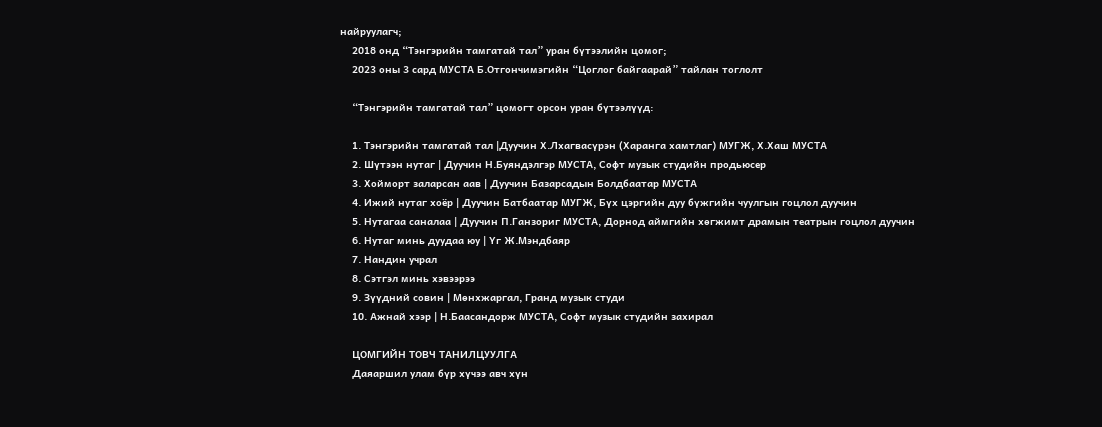найруулагч;
    2018 онд “Тэнгэрийн тамгатай тал” уран бүтээлийн цомог;
    2023 оны 3 сард МУСТА Б.Отгончимэгийн “Цоглог байгаарай” тайлан тоглолт

    “Тэнгэрийн тамгатай тал” цомогт орсон уран бүтээлүүд:

    1. Тэнгэрийн тамгатай тал |Дуучин Х.Лхагвасүрэн (Харанга хамтлаг) МУГЖ, Х.Хаш МУСТА
    2. Шүтээн нутаг | Дуучин Н.Буяндэлгэр МУСТА, Софт музык студийн продьюсер
    3. Хойморт заларсан аав | Дуучин Базарсадын Болдбаатар МУСТА
    4. Ижий нутаг хоёр | Дуучин Батбаатар МУГЖ, Бүх цэргийн дуу бүжгийн чуулгын гоцлол дуучин
    5. Нутагаа саналаа | Дуучин П.Ганзориг МУСТА, Дорнод аймгийн хөгжимт драмын театрын гоцлол дуучин
    6. Нутаг минь дуудаа юу | Үг Ж.Мэндбаяр
    7. Нандин учрал
    8. Сэтгэл минь хэвээрээ
    9. Зүүдний совин | Мөнхжаргал, Гранд музык студи
    10. Ажнай хээр | Н.Баасандорж МУСТА, Софт музык студийн захирал

    ЦОМГИЙН ТОВЧ ТАНИЛЦУУЛГА
    Даяаршил улам бүр хүчээ авч хүн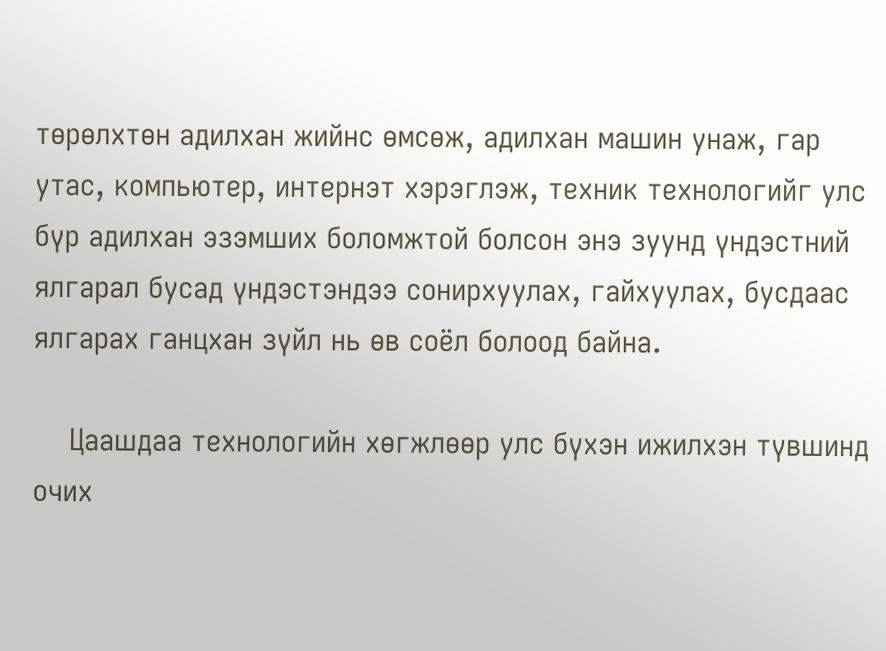төрөлхтөн адилхан жийнс өмсөж, адилхан машин унаж, гар утас, компьютер, интернэт хэрэглэж, техник технологийг улс бүр адилхан эзэмших боломжтой болсон энэ зуунд үндэстний ялгарал бусад үндэстэндээ сонирхуулах, гайхуулах, бусдаас ялгарах ганцхан зүйл нь өв соёл болоод байна.

    Цаашдаа технологийн хөгжлөөр улс бүхэн ижилхэн түвшинд очих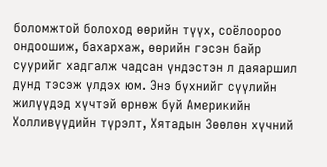боломжтой болоход өөрийн түүх, соёлоороо ондоошиж, бахархаж, өөрийн гэсэн байр суурийг хадгалж чадсан үндэстэн л даяаршил дунд тэсэж үлдэх юм. Энэ бүхнийг сүүлийн жилүүдэд хүчтэй өрнөж буй Америкийн Холливүүдийн түрэлт, Хятадын Зөөлөн хүчний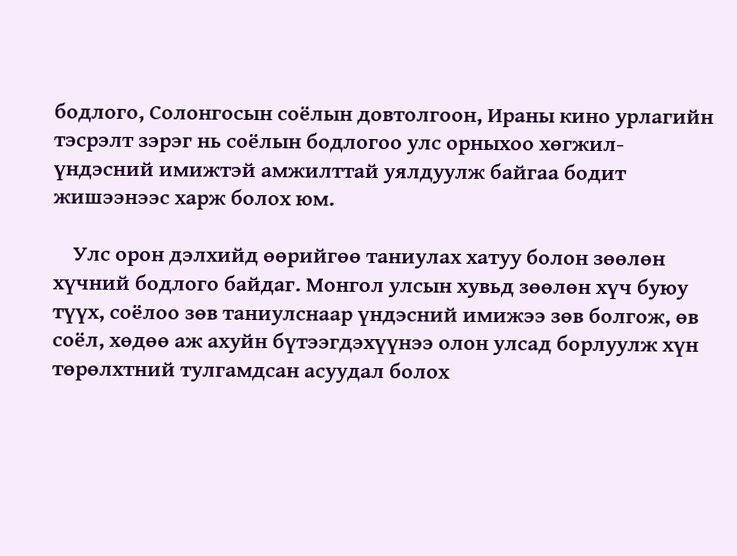бодлого, Солонгосын соёлын довтолгоон, Ираны кино урлагийн тэсрэлт зэрэг нь соёлын бодлогоо улс орныхоо хөгжил- үндэсний имижтэй амжилттай уялдуулж байгаа бодит жишээнээс харж болох юм.

    Улс орон дэлхийд өөрийгөө таниулах хатуу болон зөөлөн хүчний бодлого байдаг. Монгол улсын хувьд зөөлөн хүч буюу түүх, соёлоо зөв таниулснаар үндэсний имижээ зөв болгож, өв соёл, хөдөө аж ахуйн бүтээгдэхүүнээ олон улсад борлуулж хүн төрөлхтний тулгамдсан асуудал болох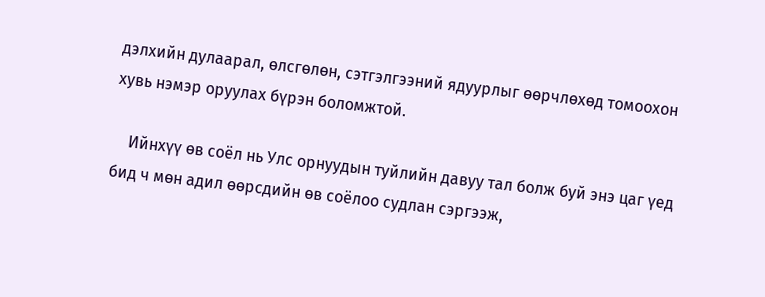дэлхийн дулаарал, өлсгөлөн, сэтгэлгээний ядуурлыг өөрчлөхөд томоохон хувь нэмэр оруулах бүрэн боломжтой.

    Ийнхүү өв соёл нь Улс орнуудын туйлийн давуу тал болж буй энэ цаг үед бид ч мөн адил өөрсдийн өв соёлоо судлан сэргээж,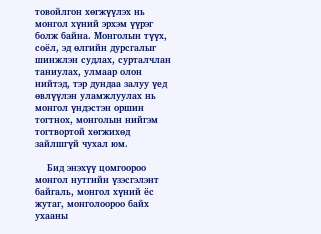товойлгон хөгжүүлэх нь монгол хүний эрхэм үүрэг болж байна. Монголын түүх, соёл, эд өлгийн дурсгалыг шинжлэн судлах, сурталчлан таниулах, улмаар олон нийтэд, тэр дундаа залуу үед өвлүүлэн уламжлуулах нь монгол үндэстэн оршин тогтнох, монголын нийгэм тогтвортой хөгжихөд зайлшгүй чухал юм.

    Бид энэхүү цомгоороо монгол нутгийн үзэсгэлэнт байгаль, монгол хүний ёс жутаг, монголоороо байх ухааны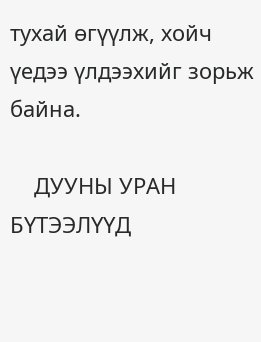тухай өгүүлж, хойч үедээ үлдээхийг зорьж байна.

    ДУУНЫ УРАН БҮТЭЭЛҮҮД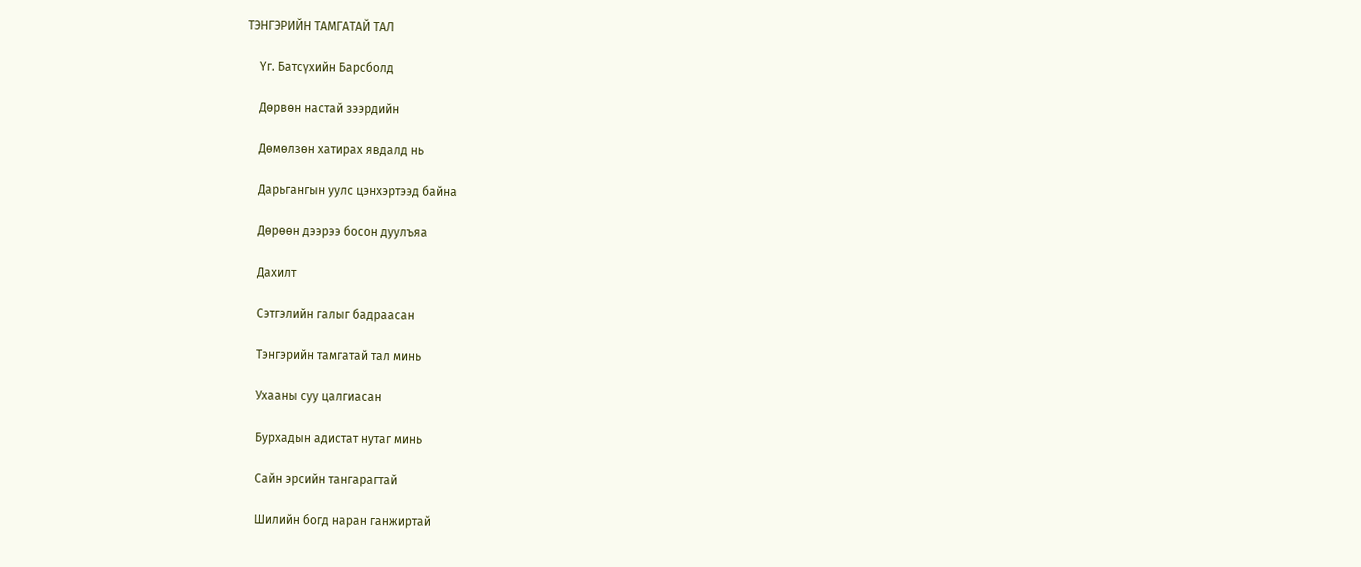ТЭНГЭРИЙН ТАМГАТАЙ ТАЛ

    Үг. Батсүхийн Барсболд

    Дөрвөн настай зээрдийн

    Дөмөлзөн хатирах явдалд нь

    Дарьгангын уулс цэнхэртээд байна

    Дөрөөн дээрээ босон дуулъяа

    Дахилт

    Сэтгэлийн галыг бадраасан

    Тэнгэрийн тамгатай тал минь

    Ухааны суу цалгиасан

    Бурхадын адистат нутаг минь

    Сайн эрсийн тангарагтай

    Шилийн богд наран ганжиртай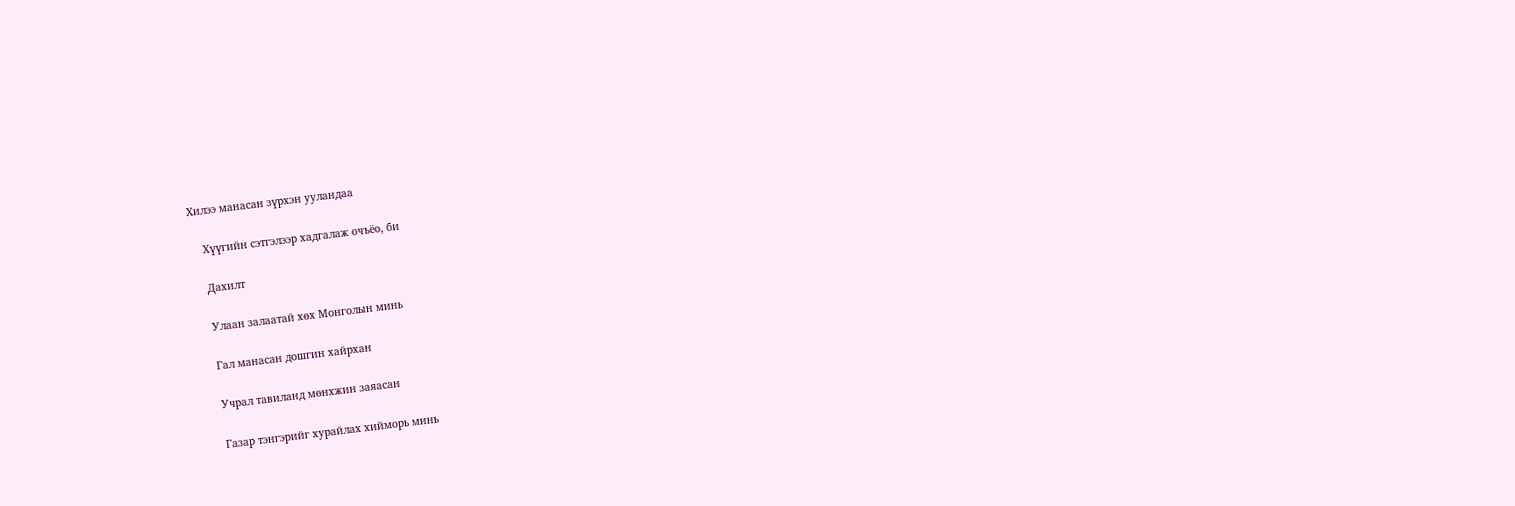Хилээ манасан зүрхэн ууландаа

    Хүүгийн сэтгэлээр хадгалаж очъёо, би

    Дахилт

    Улаан залаатай хөх Монголын минь

    Гал манасан дошгин хайрхан

    Учрал тавиланд мөнхжин заяасан

    Газар тэнгэрийг хурайлах хийморь минь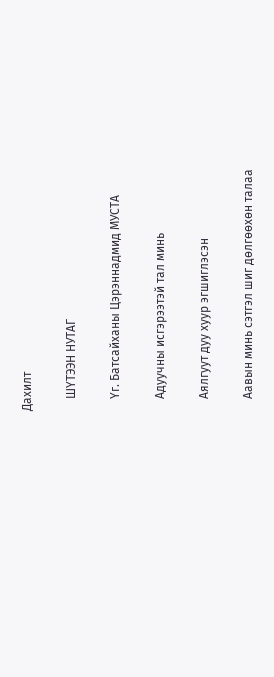Дахилт

    ШҮТЭЭН НУТАГ

    Үг. Батсайханы Цэрэннадмид МУСТА

    Адуучны исгэрээтэй тал минь

    Аялгуут дуу хуур эгшиглэсэн

    Аавын минь сэтгэл шиг дөлгөөхөн талаа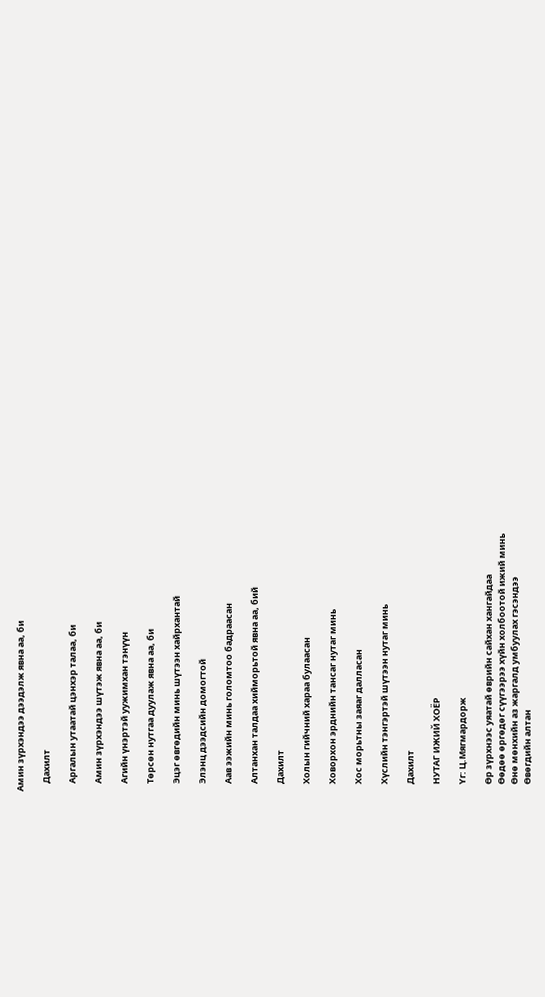Амин зүрхэндээ дээдэлж явна аа, би

    Дахилт

    Аргалын утаатай цэнхэр талаа, би

    Амин зүрхэндээ шүтэж явна аа, би

    Агийн үнэртэй уужимхан тэнүүн

    Төрсөн нутгаа дуулаж явна аа, би

    Эцэг өвгөдийн минь шүтээн хайрхантай

    Элэнц дээдсийн домогтой

    Аав ээжийн минь голомтоо бадраасан

    Алтанхан талдаа хийморьтой явна аа, бий

    Дахилт

    Холын гийчний хараа булаасан

    Ховорхон эрднийн тансаг нутаг минь

    Хос морьтны заяаг далласан

    Хүслийн тэнгэртэй шүтээн нутаг минь

    Дахилт

    НУТАГ ИЖИЙ ХОЁР

    Үг: Ц.Мягмардорж

    Өр зүрхнээс уяатай өврийн сайхан хангайдаа
    Өөдөө өргөдөг сүүгээрээ хүйн холбоотой ижий минь
    Өнө мөнхийн аз жаргалд умбуулах гэсэндээ
    Өвөгдийн алтан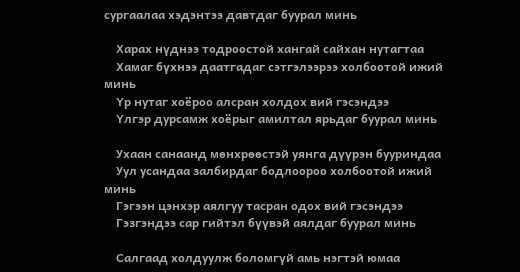сургаалаа хэдэнтээ давтдаг буурал минь

    Харах нүднээ тодроостой хангай сайхан нутагтаа
    Хамаг бүхнээ даатгадаг сэтгэлээрээ холбоотой ижий минь
    Үр нутаг хоёроо алсран холдох вий гэсэндээ
    Үлгэр дурсамж хоёрыг амилтал ярьдаг буурал минь

    Ухаан санаанд мөнхрөөстэй уянга дүүрэн бууриндаа
    Уул усандаа залбирдаг бодлоороо холбоотой ижий минь
    Гэгээн цэнхэр аялгуу тасран одох вий гэсэндээ
    Гэзгэндээ сар гийтэл бүүвэй аялдаг буурал минь

    Салгаад холдуулж боломгүй амь нэгтэй юмаа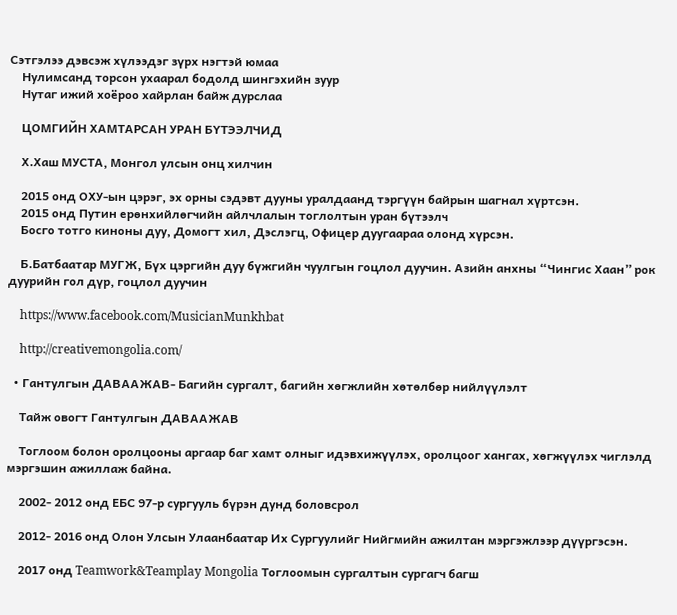Сэтгэлээ дэвсэж хүлээдэг зүрх нэгтэй юмаа
    Нулимсанд торсон ухаарал бодолд шингэхийн зуур
    Нутаг ижий хоёроо хайрлан байж дурслаа

    ЦОМГИЙН ХАМТАРСАН УРАН БҮТЭЭЛЧИД

    Х.Хаш МУСТА, Монгол улсын онц хилчин

    2015 онд ОХУ-ын цэрэг, эх орны сэдэвт дууны уралдаанд тэргүүн байрын шагнал хүртсэн.
    2015 онд Путин ерөнхийлөгчийн айлчлалын тоглолтын уран бүтээлч
    Босго тотго киноны дуу, Домогт хил, Дэслэгц, Офицер дуугаараа олонд хүрсэн.

    Б.Батбаатар МУГЖ, Бүх цэргийн дуу бүжгийн чуулгын гоцлол дуучин. Азийн анхны “Чингис Хаан” рок дуурийн гол дүр, гоцлол дуучин

    https://www.facebook.com/MusicianMunkhbat

    http://creativemongolia.com/

  • Гантулгын ДАВААЖАВ- Багийн сургалт, багийн хөгжлийн хөтөлбөр нийлүүлэлт

    Тайж овогт Гантулгын ДАВААЖАВ

    Тоглоом болон оролцооны аргаар баг хамт олныг идэвхижүүлэх, оролцоог хангах, хөгжүүлэх чиглэлд мэргэшин ажиллаж байна.

    2002- 2012 онд ЕБС 97-р сургууль бүрэн дунд боловсрол

    2012- 2016 онд Олон Улсын Улаанбаатар Их Сургуулийг Нийгмийн ажилтан мэргэжлээр дүүргэсэн.

    2017 онд Teamwork&Teamplay Mongolia Тоглоомын сургалтын сургагч багш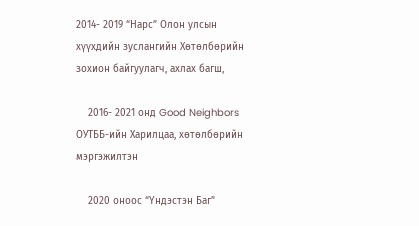2014- 2019 “Нарс” Олон улсын хүүхдийн зуслангийн Хөтөлбөрийн зохион байгуулагч, ахлах багш,

    2016- 2021 онд Good Neighbors ОУТББ-ийн Харилцаа, хөтөлбөрийн мэргэжилтэн

    2020 оноос “Үндэстэн Баг”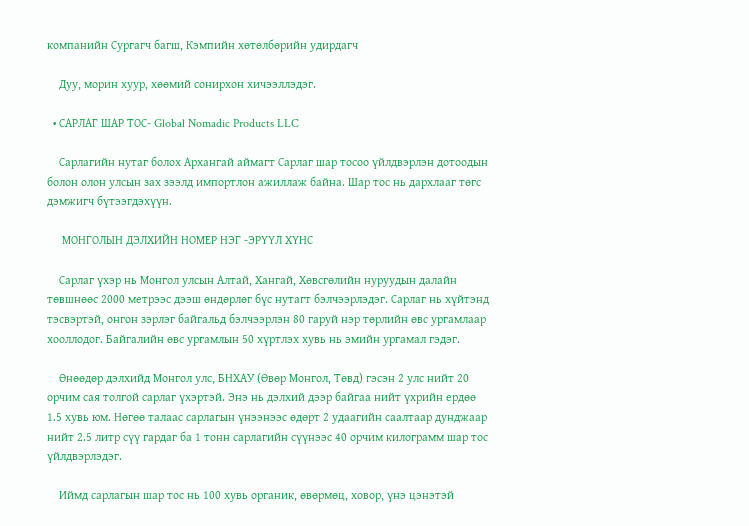компанийн Сургагч багш, Кэмпийн хөтөлбөрийн удирдагч

    Дуу, морин хуур, хөөмий сонирхон хичээллэдэг.

  • САРЛАГ ШАР ТОС- Global Nomadic Products LLC

    Сарлагийн нутаг болох Архангай аймагт Сарлаг шар тосоо үйлдвэрлэн дотоодын болон олон улсын зах зээлд импортлон ажиллаж байна. Шар тос нь дархлааг төгс дэмжигч бүтээгдэхүүн.

     МОНГОЛЫН ДЭЛХИЙН НОМЕР НЭГ -ЭРҮҮЛ ХҮНС

    Сарлаг үхэр нь Монгол улсын Алтай, Хангай, Хөвсгөлийн нуруудын далайн төвшнөөс 2000 метрээс дээш өндөрлөг бүс нутагт бэлчээрлэдэг. Сарлаг нь хүйтэнд тэсвэртэй, онгон зэрлэг байгальд бэлчээрлэн 80 гаруй нэр төрлийн өвс ургамлаар хооллодог. Байгалийн өвс ургамлын 50 хүртлэх хувь нь эмийн ургамал гэдэг.

    Өнөөдөр дэлхийд Монгол улс, БНХАУ (Өвөр Монгол, Төвд) гэсэн 2 улс нийт 20 орчим сая толгой сарлаг үхэртэй. Энэ нь дэлхий дээр байгаа нийт үхрийн ердөө 1.5 хувь юм. Нөгөө талаас сарлагын үнээнээс өдөрт 2 удаагийн саалтаар дунджаар нийт 2.5 литр сүү гардаг ба 1 тонн сарлагийн сүүнээс 40 орчим килограмм шар тос үйлдвэрлэдэг.

    Иймд сарлагын шар тос нь 100 хувь органик, өвөрмөц, ховор, үнэ цэнэтэй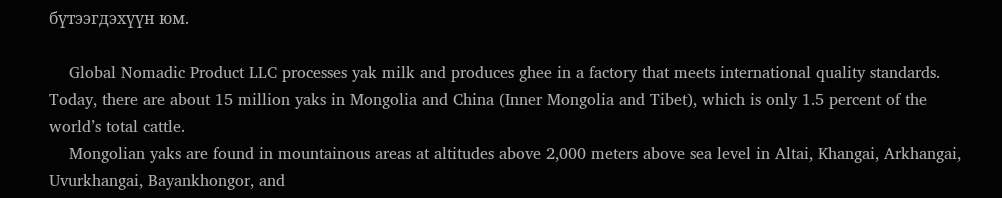бүтээгдэхүүн юм.

    Global Nomadic Product LLC processes yak milk and produces ghee in a factory that meets international quality standards. Today, there are about 15 million yaks in Mongolia and China (Inner Mongolia and Tibet), which is only 1.5 percent of the world’s total cattle.
    Mongolian yaks are found in mountainous areas at altitudes above 2,000 meters above sea level in Altai, Khangai, Arkhangai, Uvurkhangai, Bayankhongor, and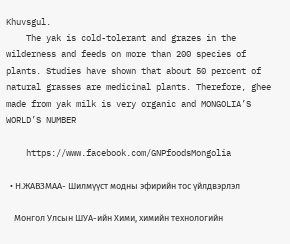Khuvsgul.
    The yak is cold-tolerant and grazes in the wilderness and feeds on more than 200 species of plants. Studies have shown that about 50 percent of natural grasses are medicinal plants. Therefore, ghee made from yak milk is very organic and MONGOLIA’S WORLD’S NUMBER

    https://www.facebook.com/GNPfoodsMongolia

  • Н.ЖАВЗМАА- Шилмүүст модны эфирийн тос үйлдвэрлэл

    Монгол Улсын ШУА-ийн Хими, химийн технологийн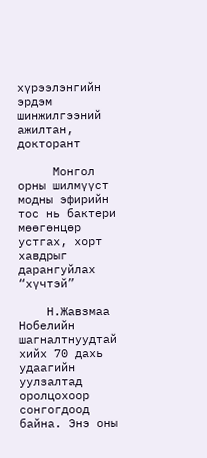хүрээлэнгийн эрдэм шинжилгээний ажилтан, докторант

     Монгол орны шилмүүст модны эфирийн тос нь бактери мөөгөнцөр устгах, хорт хавдрыг дарангуйлах “хүчтэй”

    Н.Жавзмаа Нобелийн шагналтнуудтай хийх 70 дахь удаагийн уулзалтад оролцохоор сонгогдоод байна. Энэ оны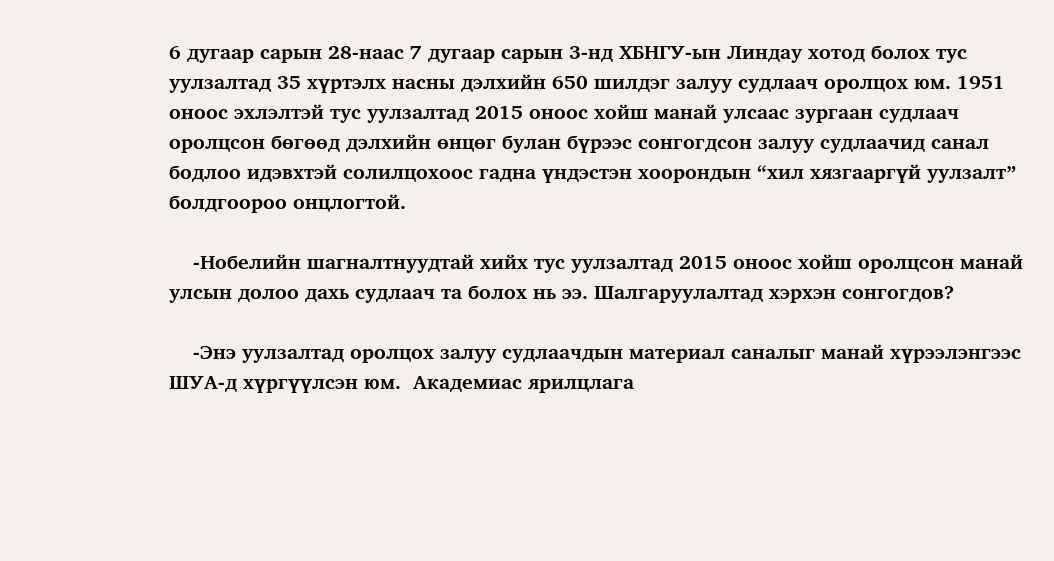6 дугаар сарын 28-наас 7 дугаар сарын 3-нд ХБНГУ-ын Линдау хотод болох тус уулзалтад 35 хүртэлх насны дэлхийн 650 шилдэг залуу судлаач оролцох юм. 1951 оноос эхлэлтэй тус уулзалтад 2015 оноос хойш манай улсаас зургаан судлаач оролцсон бөгөөд дэлхийн өнцөг булан бүрээс сонгогдсон залуу судлаачид санал бодлоо идэвхтэй солилцохоос гадна үндэстэн хоорондын “хил хязгааргүй уулзалт” болдгоороо онцлогтой.

    -Нобелийн шагналтнуудтай хийх тус уулзалтад 2015 оноос хойш оролцсон манай улсын долоо дахь судлаач та болох нь ээ. Шалгаруулалтад хэрхэн сонгогдов?

    -Энэ уулзалтад оролцох залуу судлаачдын материал саналыг манай хүрээлэнгээс ШУА-д хүргүүлсэн юм.  Aкадемиас ярилцлага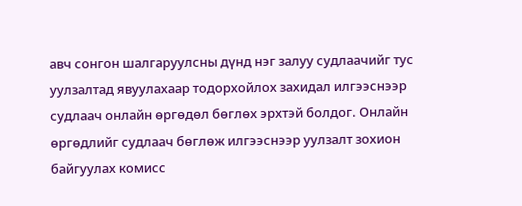авч сонгон шалгаруулсны дүнд нэг залуу судлаачийг тус уулзалтад явуулахаар тодорхойлох захидал илгээснээр судлаач онлайн өргөдөл бөглөх эрхтэй болдог. Онлайн өргөдлийг судлаач бөглөж илгээснээр уулзалт зохион байгуулах комисс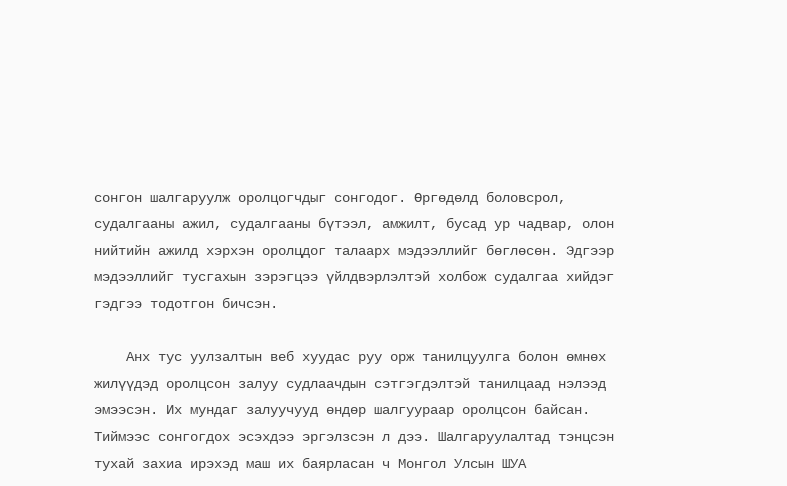сонгон шалгаруулж оролцогчдыг сонгодог. Өргөдөлд боловсрол, судалгааны ажил, судалгааны бүтээл, амжилт, бусад ур чадвар, олон нийтийн ажилд хэрхэн оролцдог талаарх мэдээллийг бөглөсөн. Эдгээр мэдээллийг тусгахын зэрэгцээ үйлдвэрлэлтэй холбож судалгаа хийдэг гэдгээ тодотгон бичсэн.

    Анх тус уулзалтын веб хуудас руу орж танилцуулга болон өмнөх жилүүдэд оролцсон залуу судлаачдын сэтгэгдэлтэй танилцаад нэлээд эмээсэн. Их мундаг залуучууд өндөр шалгуураар оролцсон байсан. Тиймээс сонгогдох эсэхдээ эргэлзсэн л дээ. Шалгаруулалтад тэнцсэн тухай захиа ирэхэд маш их баярласан ч Монгол Улсын ШУА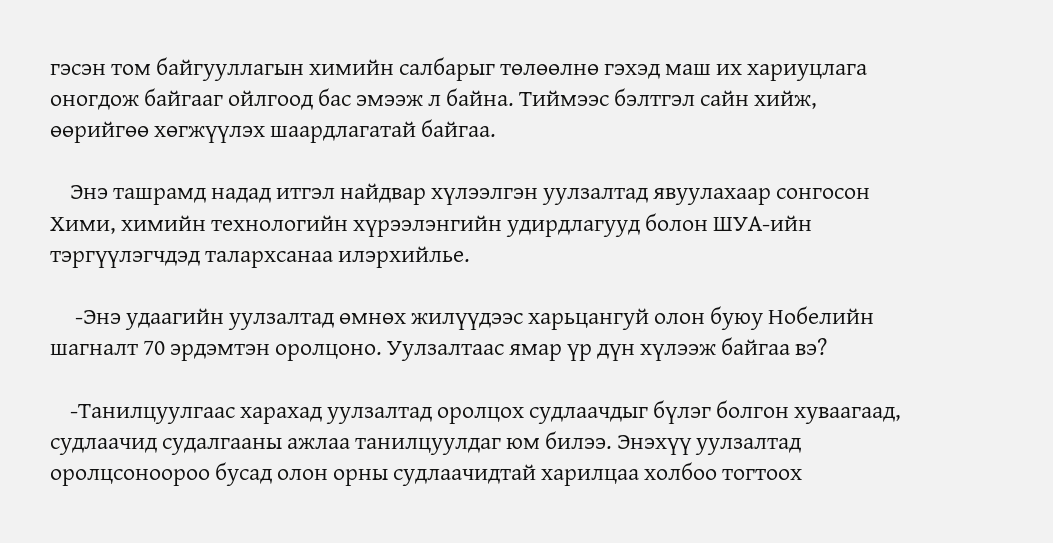гэсэн том байгууллагын химийн салбарыг төлөөлнө гэхэд маш их хариуцлага оногдож байгааг ойлгоод бас эмээж л байна. Тиймээс бэлтгэл сайн хийж, өөрийгөө хөгжүүлэх шаардлагатай байгаа.

    Энэ ташрамд надад итгэл найдвар хүлээлгэн уулзалтад явуулахаар сонгосон Хими, химийн технологийн хүрээлэнгийн удирдлагууд болон ШУА-ийн тэргүүлэгчдэд талархсанаа илэрхийлье.

     -Энэ удаагийн уулзалтад өмнөх жилүүдээс харьцангуй олон буюу Нобелийн шагналт 70 эрдэмтэн оролцоно. Уулзалтаас ямар үр дүн хүлээж байгаа вэ?

    -Танилцуулгаас харахад уулзалтад оролцох судлаачдыг бүлэг болгон хуваагаад, судлаачид судалгааны ажлаа танилцуулдаг юм билээ. Энэхүү уулзалтад оролцсоноороо бусад олон орны судлаачидтай харилцаа холбоо тогтоох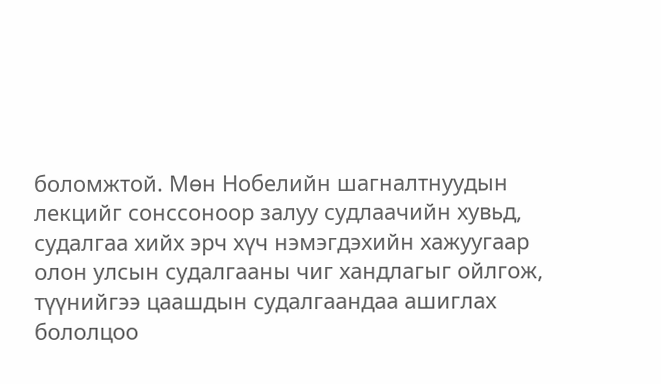боломжтой. Мөн Нобелийн шагналтнуудын лекцийг сонссоноор залуу судлаачийн хувьд, судалгаа хийх эрч хүч нэмэгдэхийн хажуугаар олон улсын судалгааны чиг хандлагыг ойлгож, түүнийгээ цаашдын судалгаандаа ашиглах бололцоо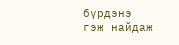бүрдэнэ гэж найдаж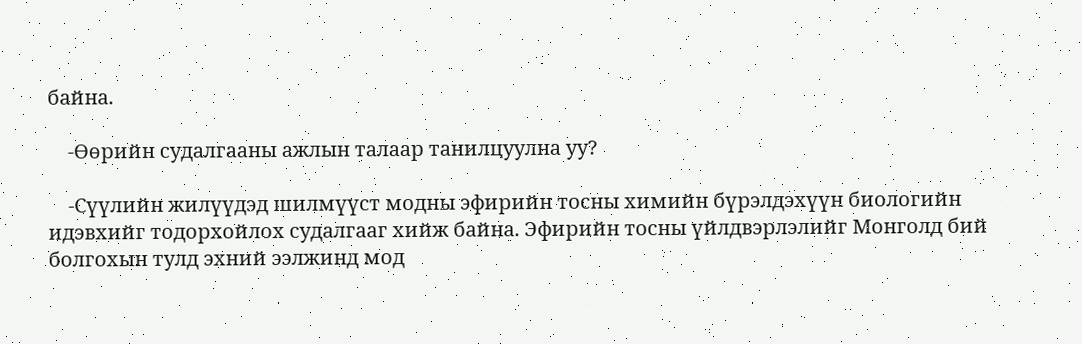байна.

    -Өөрийн судалгааны ажлын талаар танилцуулна уу?

    -Сүүлийн жилүүдэд шилмүүст модны эфирийн тосны химийн бүрэлдэхүүн биологийн идэвхийг тодорхойлох судалгааг хийж байна. Эфирийн тосны үйлдвэрлэлийг Монголд бий болгохын тулд эхний ээлжинд мод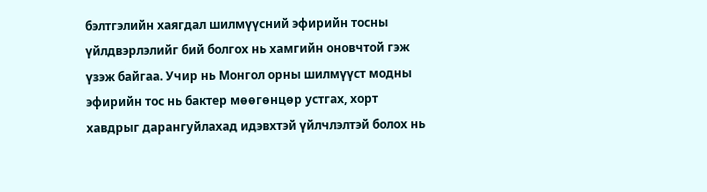бэлтгэлийн хаягдал шилмүүсний эфирийн тосны үйлдвэрлэлийг бий болгох нь хамгийн оновчтой гэж үзэж байгаа. Учир нь Монгол орны шилмүүст модны эфирийн тос нь бактер мөөгөнцөр устгах, хорт хавдрыг дарангуйлахад идэвхтэй үйлчлэлтэй болох нь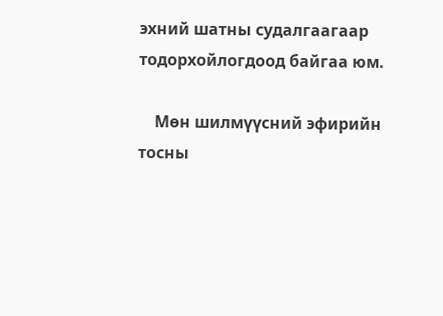эхний шатны судалгаагаар тодорхойлогдоод байгаа юм.

    Мөн шилмүүсний эфирийн тосны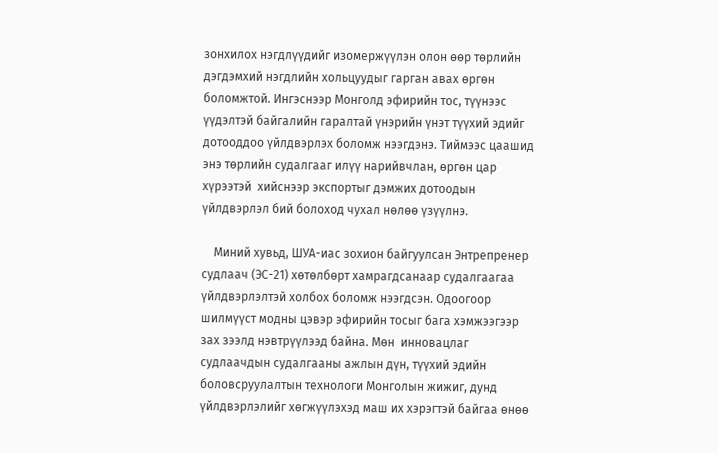зонхилох нэгдлүүдийг изомержүүлэн олон өөр төрлийн дэгдэмхий нэгдлийн хольцуудыг гарган авах өргөн боломжтой. Ингэснээр Монголд эфирийн тос, түүнээс үүдэлтэй байгалийн гаралтай үнэрийн үнэт түүхий эдийг дотооддоо үйлдвэрлэх боломж нээгдэнэ. Тиймээс цаашид энэ төрлийн судалгааг илүү нарийвчлан, өргөн цар хүрээтэй  хийснээр экспортыг дэмжих дотоодын үйлдвэрлэл бий болоход чухал нөлөө үзүүлнэ.

    Миний хувьд, ШУА-иас зохион байгуулсан Энтрепренер судлаач (ЭС-21) хөтөлбөрт хамрагдсанаар судалгаагаа үйлдвэрлэлтэй холбох боломж нээгдсэн. Одоогоор шилмүүст модны цэвэр эфирийн тосыг бага хэмжээгээр зах зээлд нэвтрүүлээд байна. Мөн  инновацлаг судлаачдын судалгааны ажлын дүн, түүхий эдийн боловсруулалтын технологи Монголын жижиг, дунд үйлдвэрлэлийг хөгжүүлэхэд маш их хэрэгтэй байгаа өнөө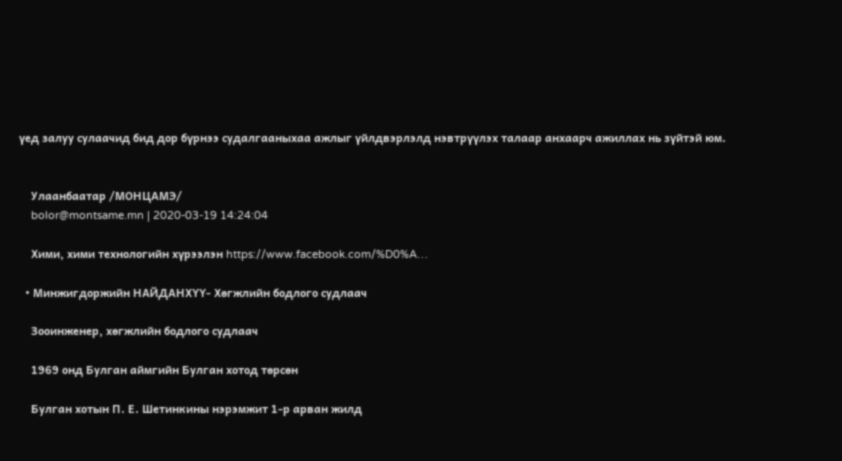үед залуу сулаачид бид дор бүрнээ судалгааныхаа ажлыг үйлдвэрлэлд нэвтрүүлэх талаар анхаарч ажиллах нь зүйтэй юм.


    Улаанбаатар /МОНЦАМЭ/
    bolor@montsame.mn | 2020-03-19 14:24:04

    Хими, хими технологийн хүрээлэн https://www.facebook.com/%D0%A…

  • Минжигдоржийн НАЙДАНХҮҮ- Хөгжлийн бодлого судлаач

    Зооинженер, хөгжлийн бодлого судлаач

    1969 онд Булган аймгийн Булган хотод төрсөн

    Булган хотын П. Е. Шетинкины нэрэмжит 1-р арван жилд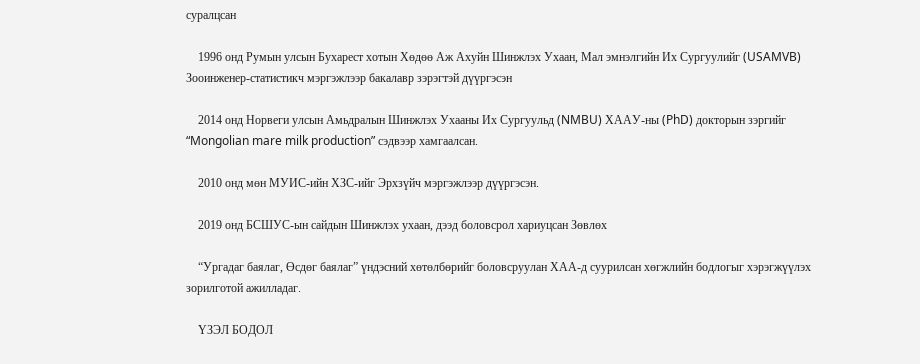суралцсан

    1996 онд Румын улсын Бухарест хотын Хөдөө Аж Ахуйн Шинжлэх Ухаан, Мал эмнэлгийн Их Сургуулийг (USAMVB) Зооинженер-статистикч мэргэжлээр бакалавр зэрэгтэй дүүргэсэн

    2014 онд Норвеги улсын Амьдралын Шинжлэх Ухааны Их Сургуульд (NMBU) ХААУ-ны (PhD) докторын зэргийг “Mongolian mare milk production” сэдвээр хамгаалсан.

    2010 онд мөн МУИС-ийн ХЗС-ийг Эрхзүйч мэргэжлээр дүүргэсэн.

    2019 онд БСШУС-ын сайдын Шинжлэх ухаан, дээд боловсрол хариуцсан Зөвлөх

    “Ургадаг баялаг, Өсдөг баялаг” үндэсний хөтөлбөрийг боловсруулан ХАА-д суурилсан хөгжлийн бодлогыг хэрэгжүүлэх зорилготой ажилладаг.

    ҮЗЭЛ БОДОЛ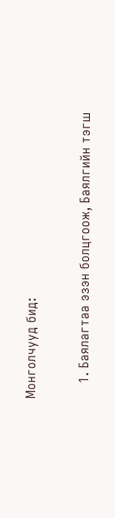Монголчууд бид:

    1. Баялагтаа эзэн болцгоож, Баялгийн тэгш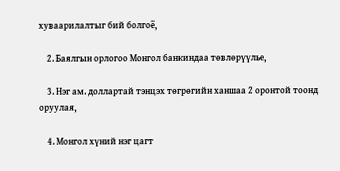хуваарилалтыг бий болгоё,

    2. Баялгын орлогоо Монгол банкиндаа төвлөрүүлье,

    3. Нэг ам. доллартай тэнцэх төгрөгийн ханшаа 2 оронтой тоонд оруулая,

    4. Монгол хүний нэг цагт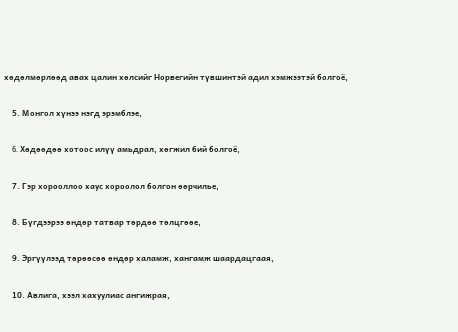хөдөлмөрлөөд авах цалин хөлсийг Норвегийн түвшинтэй адил хэмжээтэй болгоё,

    5. Монгол хүнээ нэгд эрэмблэе,

    6. Xөдөөдөө хотоос илүү амьдрал, хөгжил бий болгоё,

    7. Гэр хорооллоо хаус хороолол болгон өөрчилье,

    8. Бүгдээрээ өндөр татвар төрдөө төлцгөөе,

    9. Эргүүлээд төрөөсөө өндөр халамж, хангамж шаардацгаая,

    10. Авлига, хээл хахуулиас ангижрая,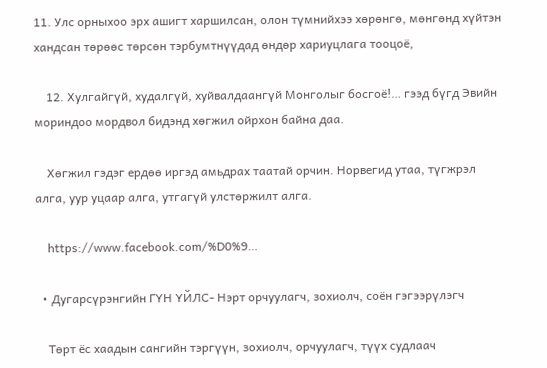11. Улс орныхоо эрх ашигт харшилсан, олон түмнийхээ хөрөнгө, мөнгөнд хүйтэн хандсан төрөөс төрсөн тэрбyмтнүүдад өндөр хариуцлага тооцоё,

    12. Xулгайгүй, худалгүй, хуйвалдаангүй Монголыг босгоё!… гээд бүгд Эвийн мориндоо мордвол бидэнд хөгжил ойрхон байна даа.

    Хөгжил гэдэг ердөө иргэд амьдрах таатай орчин. Норвегид утаа, түгжрэл алга, уур уцаар алга, утгагүй улстөржилт алга.

    https://www.facebook.com/%D0%9…

  • Дугарсүрэнгийн ГҮН ҮЙЛС- Нэрт орчуулагч, зохиолч, соён гэгээрүлэгч

    Төрт ёс хаадын сангийн тэргүүн, зохиолч, орчуулагч, түүх судлаач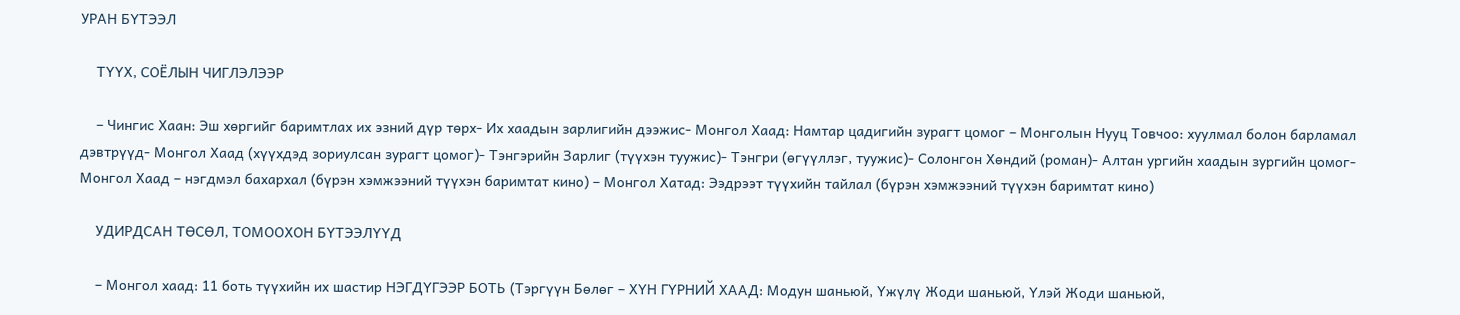УРАН БҮТЭЭЛ

    ТҮҮХ, СОЁЛЫН ЧИГЛЭЛЭЭР

    – Чингис Хаан: Эш хөргийг баримтлах их эзний дүр төрх- Их хаадын зарлигийн дээжис- Монгол Хаад: Намтар цадигийн зурагт цомог – Монголын Нууц Товчоо: хуулмал болон барламал дэвтрүүд- Монгол Хаад (хүүхдэд зориулсан зурагт цомог)- Тэнгэрийн Зарлиг (түүхэн туужис)- Тэнгри (өгүүллэг, туужис)- Солонгон Хөндий (роман)- Алтан ургийн хаадын зургийн цомог- Монгол Хаад – нэгдмэл бахархал (бүрэн хэмжээний түүхэн баримтат кино) – Монгол Хатад: Ээдрээт түүхийн тайлал (бүрэн хэмжээний түүхэн баримтат кино)

    УДИРДСАН ТӨСӨЛ, ТОМООХОН БҮТЭЭЛҮҮД

    – Монгол хаад: 11 боть түүхийн их шастир НЭГДҮГЭЭР БОТЬ (Тэргүүн Бөлөг – ХҮН ГҮРНИЙ ХААД: Модун шаньюй, Үжүлү Жоди шаньюй, Үлэй Жоди шаньюй,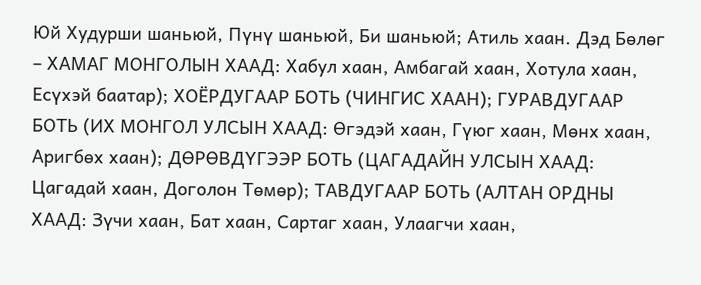Юй Худурши шаньюй, Пүнү шаньюй, Би шаньюй; Атиль хаан. Дэд Бөлөг – ХАМАГ МОНГОЛЫН ХААД: Хабул хаан, Амбагай хаан, Хотула хаан, Есүхэй баатар); ХОЁРДУГААР БОТЬ (ЧИНГИС ХААН); ГУРАВДУГААР БОТЬ (ИХ МОНГОЛ УЛСЫН ХААД: Өгэдэй хаан, Гүюг хаан, Мөнх хаан, Аригбөх хаан); ДӨРӨВДҮГЭЭР БОТЬ (ЦАГАДАЙН УЛСЫН ХААД: Цагадай хаан, Доголон Төмөр); ТАВДУГААР БОТЬ (АЛТАН ОРДНЫ ХААД: Зүчи хаан, Бат хаан, Сартаг хаан, Улаагчи хаан,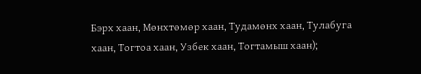Бэрх хаан, Мөнхтөмөр хаан, Тудамөнх хаан, Тулабуга хаан, Тогтоа хаан, Узбек хаан, Тогтамыш хаан);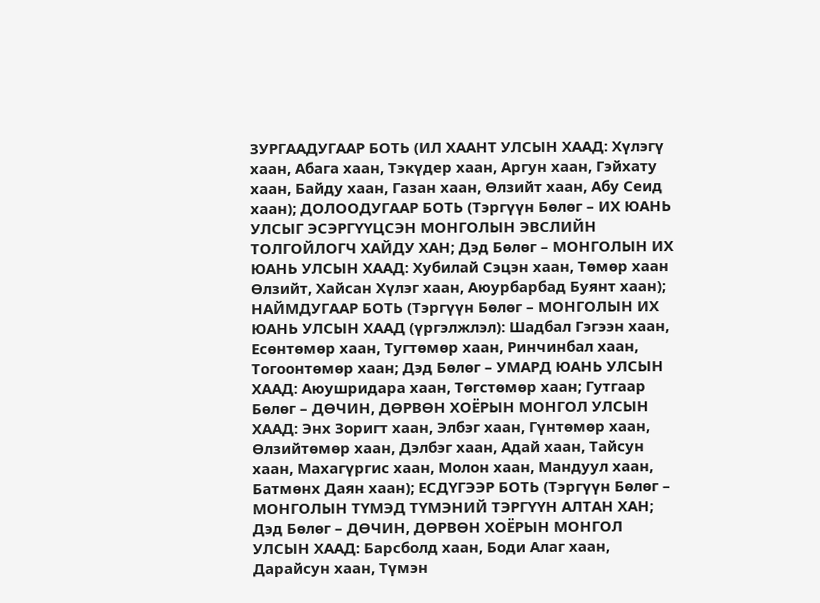ЗУРГААДУГААР БОТЬ (ИЛ ХААНТ УЛСЫН ХААД: Хүлэгү хаан, Абага хаан, Тэкүдер хаан, Аргун хаан, Гэйхату хаан, Байду хаан, Газан хаан, Өлзийт хаан, Абу Сеид хаан); ДОЛООДУГААР БОТЬ (Тэргүүн Бөлөг – ИХ ЮАНЬ УЛСЫГ ЭСЭРГҮҮЦСЭН МОНГОЛЫН ЭВСЛИЙН ТОЛГОЙЛОГЧ ХАЙДУ ХАН; Дэд Бөлөг – МОНГОЛЫН ИХ ЮАНЬ УЛСЫН ХААД: Хубилай Сэцэн хаан, Төмөр хаан Өлзийт, Хайсан Хүлэг хаан, Аюурбарбад Буянт хаан); НАЙМДУГААР БОТЬ (Тэргүүн Бөлөг – МОНГОЛЫН ИХ ЮАНЬ УЛСЫН ХААД (үргэлжлэл): Шадбал Гэгээн хаан, Есөнтөмөр хаан, Тугтөмөр хаан, Ринчинбал хаан, Тогоонтөмөр хаан; Дэд Бөлөг – УМАРД ЮАНЬ УЛСЫН ХААД: Аюушридара хаан, Төгстөмөр хаан; Гутгаар Бөлөг – ДӨЧИН, ДӨРВӨН ХОЁРЫН МОНГОЛ УЛСЫН ХААД: Энх Зоригт хаан, Элбэг хаан, Гүнтөмөр хаан, Өлзийтөмөр хаан, Дэлбэг хаан, Адай хаан, Тайсун хаан, Махагүргис хаан, Молон хаан, Мандуул хаан, Батмөнх Даян хаан); ЕСДҮГЭЭР БОТЬ (Тэргүүн Бөлөг – МОНГОЛЫН ТҮМЭД ТҮМЭНИЙ ТЭРГҮҮН АЛТАН ХАН; Дэд Бөлөг – ДӨЧИН, ДӨРВӨН ХОЁРЫН МОНГОЛ УЛСЫН ХААД: Барсболд хаан, Боди Алаг хаан, Дарайсун хаан, Түмэн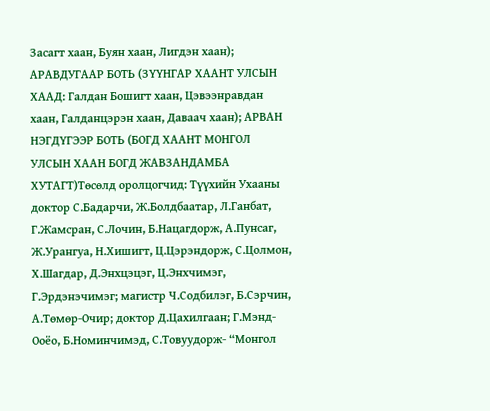Засагт хаан, Буян хаан, Лигдэн хаан); АРАВДУГААР БОТЬ (ЗҮҮНГАР ХААНТ УЛСЫН ХААД: Галдан Бошигт хаан, Цэвээнравдан хаан, Галданцэрэн хаан, Даваач хаан); АРВАН НЭГДҮГЭЭР БОТЬ (БОГД ХААНТ МОНГОЛ УЛСЫН ХААН БОГД ЖАВЗАНДАМБА ХУТАГТ)Төсөлд оролцогчид: Түүхийн Ухааны доктор С.Бадарчи, Ж.Болдбаатар, Л.Ганбат, Г.Жамсран, С.Лочин, Б.Нацагдорж, А.Пунсаг, Ж.Урангуа, Н.Хишигт, Ц.Цэрэндорж, С.Цолмон, Х.Шагдар, Д.Энхцэцэг, Ц.Энхчимэг, Г.Эрдэнэчимэг; магистр Ч.Содбилэг, Б.Сэрчин, А.Төмөр-Очир; доктор Д.Цахилгаан; Г.Мэнд-Ооёо, Б.Номинчимэд, С.Товуудорж- “Монгол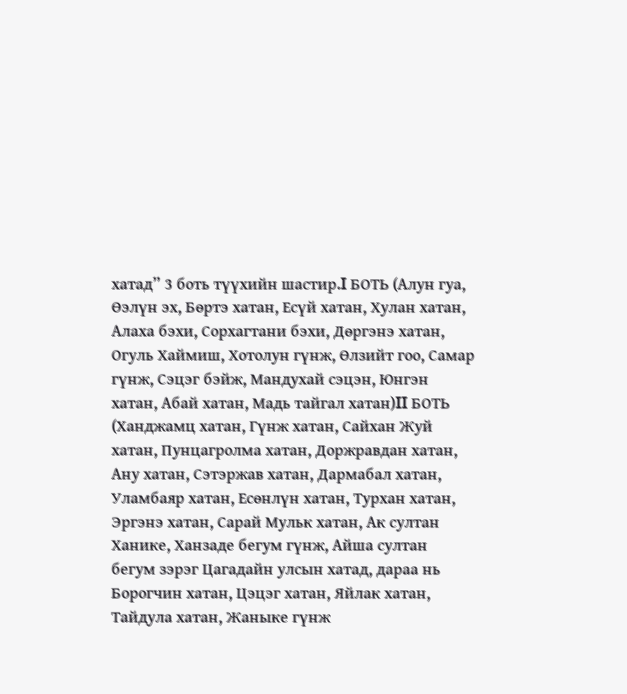хатад” 3 боть түүхийн шастир.I БОТЬ (Алун гуа, Өэлүн эх, Бөртэ хатан, Есүй хатан, Хулан хатан, Алаха бэхи, Сорхагтани бэхи, Дөргэнэ хатан, Огуль Хаймиш, Хотолун гүнж, Өлзийт гоо, Самар гүнж, Сэцэг бэйж, Мандухай сэцэн, Юнгэн хатан, Абай хатан, Мадь тайгал хатан)II БОТЬ (Ханджамц хатан, Гүнж хатан, Сайхан Жуй хатан, Пунцагролма хатан, Доржравдан хатан, Ану хатан, Сэтэржав хатан, Дармабал хатан, Уламбаяр хатан, Есөнлүн хатан, Турхан хатан, Эргэнэ хатан, Сарай Мульк хатан, Ак султан Ханике, Ханзаде бегум гүнж, Айша султан бегум зэрэг Цагадайн улсын хатад, дараа нь Борогчин хатан, Цэцэг хатан, Яйлак хатан, Тайдула хатан, Жаныке гүнж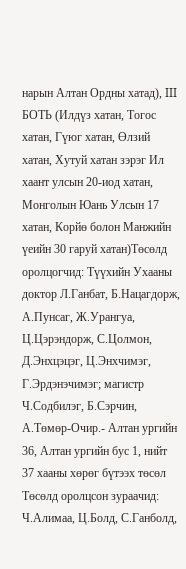нарын Алтан Ордны хатад), III БОТЬ (Илдүз хатан, Тогос хатан, Гүюг хатан, Өлзий хатан, Хутуй хатан зэрэг Ил хаант улсын 20-иод хатан, Монголын Юань Улсын 17 хатан, Корйө болон Манжийн үеийн 30 гаруй хатан)Төсөлд оролцогчид: Түүхийн Ухааны доктор Л.Ганбат, Б.Нацагдорж, А.Пунсаг, Ж.Урангуа, Ц.Цэрэндорж, С.Цолмон, Д.Энхцэцэг, Ц.Энхчимэг, Г.Эрдэнэчимэг; магистр Ч.Содбилэг, Б.Сэрчин, А.Төмөр-Очир.- Алтан ургийн 36, Алтан ургийн бус 1, нийт 37 хааны хөрөг бүтээх төсөл Төсөлд оролцсон зураачид: Ч.Алимаа, Ц.Болд, С.Ганболд,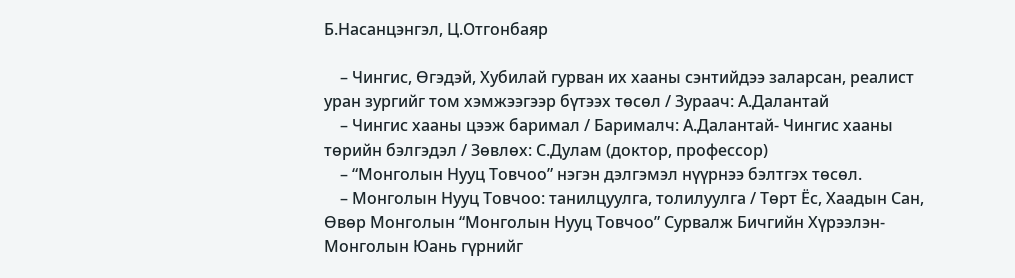Б.Насанцэнгэл, Ц.Отгонбаяр

    – Чингис, Өгэдэй, Хубилай гурван их хааны сэнтийдээ заларсан, реалист уран зургийг том хэмжээгээр бүтээх төсөл / Зураач: А.Далантай
    – Чингис хааны цээж баримал / Барималч: А.Далантай- Чингис хааны төрийн бэлгэдэл / Зөвлөх: С.Дулам (доктор, профессор)
    – “Монголын Нууц Товчоо” нэгэн дэлгэмэл нүүрнээ бэлтгэх төсөл.
    – Монголын Нууц Товчоо: танилцуулга, толилуулга / Төрт Ёс, Хаадын Сан, Өвөр Монголын “Монголын Нууц Товчоо” Сурвалж Бичгийн Хүрээлэн- Монголын Юань гүрнийг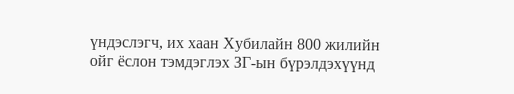үндэслэгч, их хаан Хубилайн 800 жилийн ойг ёслон тэмдэглэх ЗГ-ын бүрэлдэхүүнд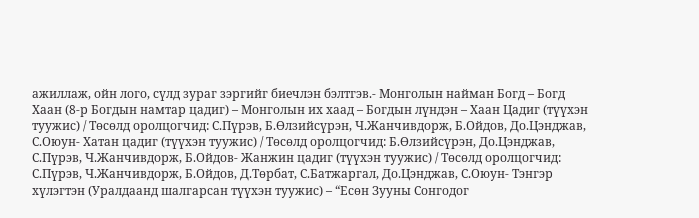ажиллаж, ойн лого, сүлд зураг зэргийг биечлэн бэлтгэв.- Монголын найман Богд – Богд Хаан (8-р Богдын намтар цадиг) – Монголын их хаад – Богдын лүндэн – Хаан Цадиг (түүхэн туужис) / Төсөлд оролцогчид: С.Пүрэв, Б.Өлзийсүрэн, Ч.Жанчивдорж, Б.Ойдов, До.Цэнджав, С.Оюун- Хатан цадиг (түүхэн туужис) / Төсөлд оролцогчид: Б.Өлзийсүрэн, До.Цэнджав, С.Пүрэв, Ч.Жанчивдорж, Б.Ойдов- Жанжин цадиг (түүхэн туужис) / Төсөлд оролцогчид: С.Пүрэв, Ч.Жанчивдорж, Б.Ойдов, Д.Төрбат, С.Батжаргал, До.Цэнджав, С.Оюун- Тэнгэр хүлэгтэн (Уралдаанд шалгарсан түүхэн туужис) – “Есөн Зууны Сонгодог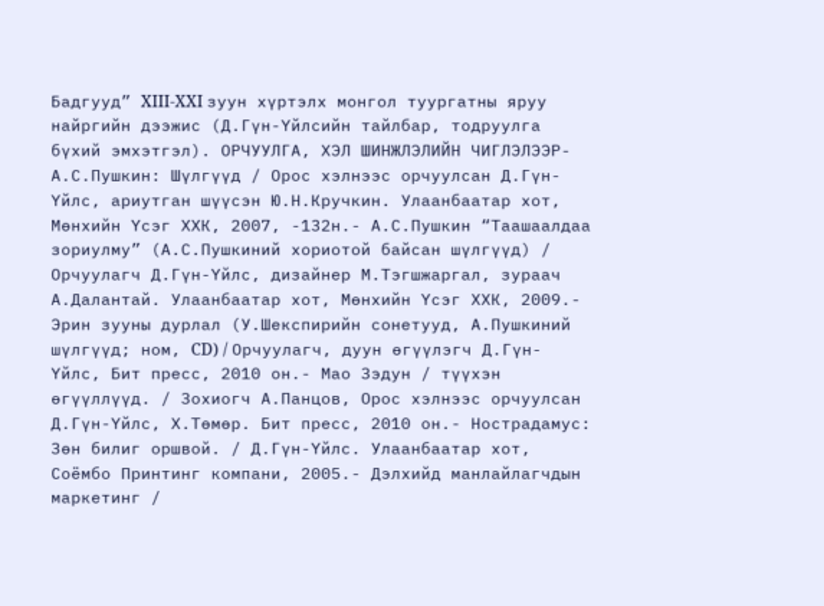Бадгууд” XIII-XXI зуун хүртэлх монгол туургатны яруу найргийн дээжис (Д.Гүн-Үйлсийн тайлбар, тодруулга бүхий эмхэтгэл). ОРЧУУЛГА, ХЭЛ ШИНЖЛЭЛИЙН ЧИГЛЭЛЭЭР- А.С.Пушкин: Шүлгүүд / Орос хэлнээс орчуулсан Д.Гүн-Үйлс, ариутган шүүсэн Ю.Н.Кручкин. Улаанбаатар хот, Мөнхийн Үсэг ХХК, 2007, -132н.- А.С.Пушкин “Таашаалдаа зориулму” (А.С.Пушкиний хориотой байсан шүлгүүд) / Орчуулагч Д.Гүн-Үйлс, дизайнер М.Тэгшжаргал, зураач А.Далантай. Улаанбаатар хот, Мөнхийн Үсэг ХХК, 2009.- Эрин зууны дурлал (У.Шекспирийн сонетууд, А.Пушкиний шүлгүүд; ном, CD) / Орчуулагч, дуун өгүүлэгч Д.Гүн-Үйлс, Бит пресс, 2010 он.- Мао Зэдун / түүхэн өгүүллүүд. / Зохиогч А.Панцов, Орос хэлнээс орчуулсан Д.Гүн-Үйлс, Х.Төмөр. Бит пресс, 2010 он.- Нострадамус: Зөн билиг оршвой. / Д.Гүн-Үйлс. Улаанбаатар хот, Соёмбо Принтинг компани, 2005.- Дэлхийд манлайлагчдын маркетинг /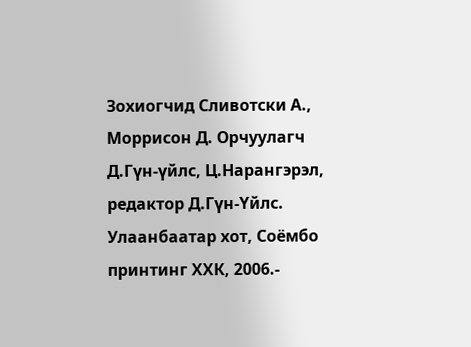Зохиогчид Сливотски А., Моррисон Д. Орчуулагч Д.Гүн-үйлс, Ц.Нарангэрэл, редактор Д.Гүн-Үйлс. Улаанбаатар хот, Соёмбо принтинг ХХК, 2006.-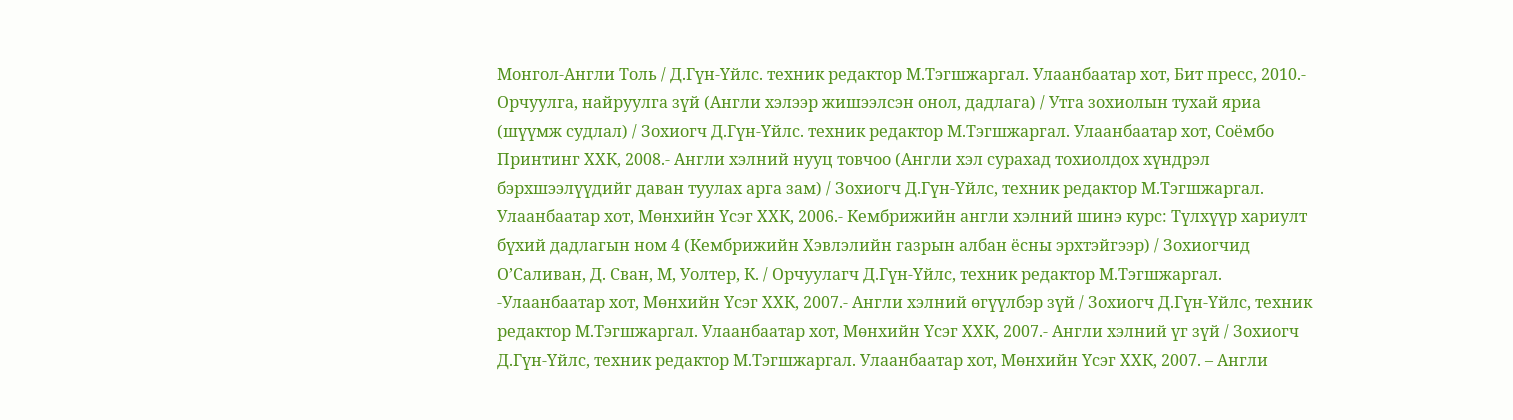Монгол-Англи Толь / Д.Гүн-Үйлс. техник редактор М.Тэгшжаргал. Улаанбаатар хот, Бит пресс, 2010.- Орчуулга, найруулга зүй (Англи хэлээр жишээлсэн онол, дадлага) / Утга зохиолын тухай яриа (шүүмж судлал) / Зохиогч Д.Гүн-Үйлс. техник редактор М.Тэгшжаргал. Улаанбаатар хот, Соёмбо Принтинг ХХК, 2008.- Англи хэлний нууц товчоо (Англи хэл сурахад тохиолдох хүндрэл бэрхшээлүүдийг даван туулах арга зам) / Зохиогч Д.Гүн-Үйлс, техник редактор М.Тэгшжаргал. Улаанбаатар хот, Мөнхийн Үсэг ХХК, 2006.- Кембрижийн англи хэлний шинэ курс: Түлхүүр хариулт бүхий дадлагын ном 4 (Кембрижийн Хэвлэлийн газрын албан ёсны эрхтэйгээр) / Зохиогчид О’Саливан, Д. Сван, М, Уолтер, К. / Орчуулагч Д.Гүн-Үйлс, техник редактор М.Тэгшжаргал. -Улаанбаатар хот, Мөнхийн Үсэг ХХК, 2007.- Англи хэлний өгүүлбэр зүй / Зохиогч Д.Гүн-Үйлс, техник редактор М.Тэгшжаргал. Улаанбаатар хот, Мөнхийн Үсэг ХХК, 2007.- Англи хэлний үг зүй / Зохиогч Д.Гүн-Үйлс, техник редактор М.Тэгшжаргал. Улаанбаатар хот, Мөнхийн Үсэг ХХК, 2007. – Англи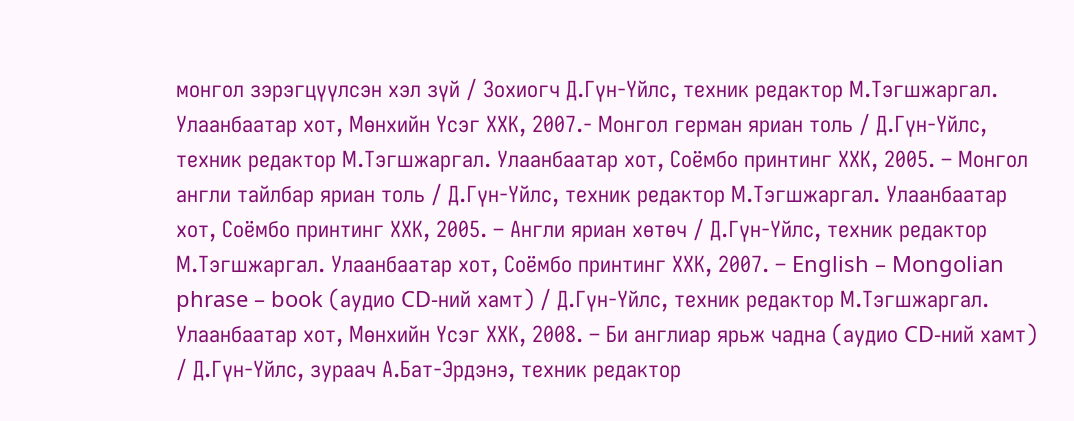монгол зэрэгцүүлсэн хэл зүй / Зохиогч Д.Гүн-Үйлс, техник редактор М.Тэгшжаргал. Улаанбаатар хот, Мөнхийн Үсэг ХХК, 2007.- Монгол герман яриан толь / Д.Гүн-Үйлс, техник редактор М.Тэгшжаргал. Улаанбаатар хот, Соёмбо принтинг ХХК, 2005. – Монгол англи тайлбар яриан толь / Д.Гүн-Үйлс, техник редактор М.Тэгшжаргал. Улаанбаатар хот, Соёмбо принтинг ХХК, 2005. – Англи яриан хөтөч / Д.Гүн-Үйлс, техник редактор М.Тэгшжаргал. Улаанбаатар хот, Соёмбо принтинг ХХК, 2007. – English – Mongolian phrase – book (аудио CD-ний хамт) / Д.Гүн-Үйлс, техник редактор М.Тэгшжаргал. Улаанбаатар хот, Мөнхийн Үсэг ХХК, 2008. – Би англиар ярьж чадна (аудио CD-ний хамт) / Д.Гүн-Үйлс, зураач А.Бат-Эрдэнэ, техник редактор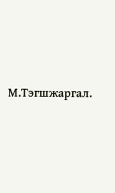М.Тэгшжаргал.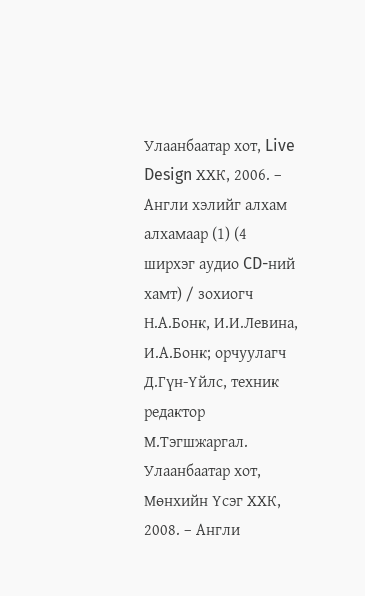Улаанбаатар хот, Live Design ХХК, 2006. – Англи хэлийг алхам алхамаар (1) (4 ширхэг аудио CD-ний хамт) / зохиогч Н.А.Бонк, И.И.Левина, И.А.Бонк; орчуулагч Д.Гүн-Үйлс, техник редактор М.Тэгшжаргал. Улаанбаатар хот, Мөнхийн Үсэг ХХК, 2008. – Англи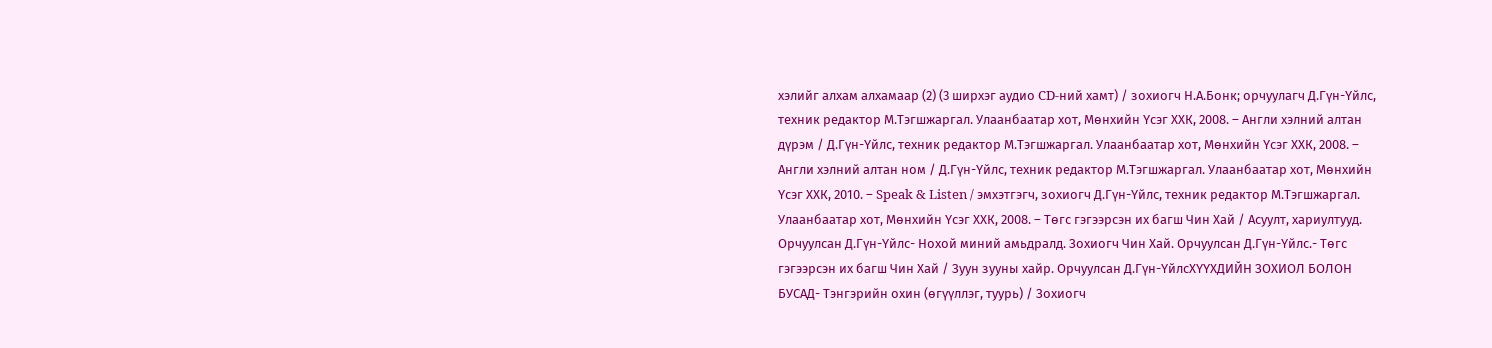хэлийг алхам алхамаар (2) (3 ширхэг аудио CD-ний хамт) / зохиогч Н.А.Бонк; орчуулагч Д.Гүн-Үйлс, техник редактор М.Тэгшжаргал. Улаанбаатар хот, Мөнхийн Үсэг ХХК, 2008. – Англи хэлний алтан дүрэм / Д.Гүн-Үйлс, техник редактор М.Тэгшжаргал. Улаанбаатар хот, Мөнхийн Үсэг ХХК, 2008. – Англи хэлний алтан ном / Д.Гүн-Үйлс, техник редактор М.Тэгшжаргал. Улаанбаатар хот, Мөнхийн Үсэг ХХК, 2010. – Speak & Listen / эмхэтгэгч, зохиогч Д.Гүн-Үйлс, техник редактор М.Тэгшжаргал. Улаанбаатар хот, Мөнхийн Үсэг ХХК, 2008. – Төгс гэгээрсэн их багш Чин Хай / Асуулт, хариултууд. Орчуулсан Д.Гүн-Үйлс- Нохой миний амьдралд. Зохиогч Чин Хай. Орчуулсан Д.Гүн-Үйлс.- Төгс гэгээрсэн их багш Чин Хай / Зуун зууны хайр. Орчуулсан Д.Гүн-ҮйлсХҮҮХДИЙН ЗОХИОЛ БОЛОН БУСАД- Тэнгэрийн охин (өгүүллэг, туурь) / Зохиогч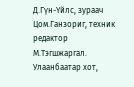Д.Гүн-Үйлс, зураач Цом.Ганзориг, техник редактор М.Тэгшжаргал. Улаанбаатар хот,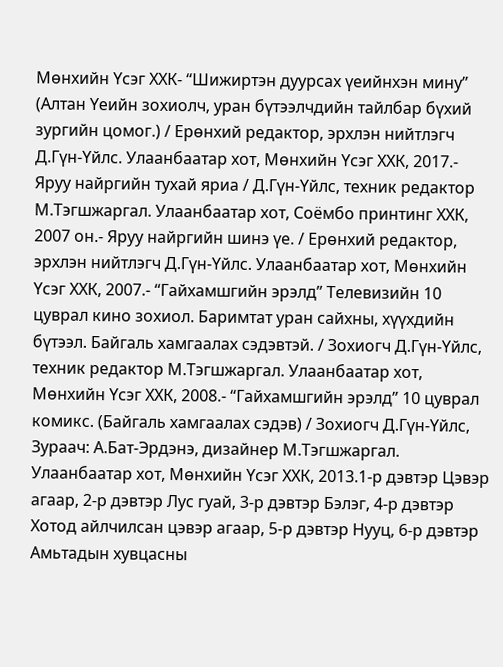Мөнхийн Үсэг ХХК- “Шижиртэн дуурсах үеийнхэн мину” (Алтан Үеийн зохиолч, уран бүтээлчдийн тайлбар бүхий зургийн цомог.) / Ерөнхий редактор, эрхлэн нийтлэгч Д.Гүн-Үйлс. Улаанбаатар хот, Мөнхийн Үсэг ХХК, 2017.- Яруу найргийн тухай яриа / Д.Гүн-Үйлс, техник редактор М.Тэгшжаргал. Улаанбаатар хот, Соёмбо принтинг ХХК, 2007 он.- Яруу найргийн шинэ үе. / Ерөнхий редактор, эрхлэн нийтлэгч Д.Гүн-Үйлс. Улаанбаатар хот, Мөнхийн Үсэг ХХК, 2007.- “Гайхамшгийн эрэлд” Телевизийн 10 цуврал кино зохиол. Баримтат уран сайхны, хүүхдийн бүтээл. Байгаль хамгаалах сэдэвтэй. / Зохиогч Д.Гүн-Үйлс, техник редактор М.Тэгшжаргал. Улаанбаатар хот, Мөнхийн Үсэг ХХК, 2008.- “Гайхамшгийн эрэлд” 10 цуврал комикс. (Байгаль хамгаалах сэдэв) / Зохиогч Д.Гүн-Үйлс, Зураач: А.Бат-Эрдэнэ, дизайнер М.Тэгшжаргал. Улаанбаатар хот, Мөнхийн Үсэг ХХК, 2013.1-р дэвтэр Цэвэр агаар, 2-р дэвтэр Лус гуай, 3-р дэвтэр Бэлэг, 4-р дэвтэр Хотод айлчилсан цэвэр агаар, 5-р дэвтэр Нууц, 6-р дэвтэр Амьтадын хувцасны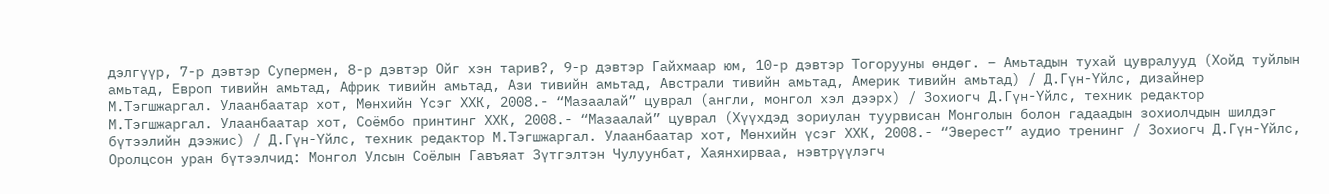дэлгүүр, 7-р дэвтэр Супермен, 8-р дэвтэр Ойг хэн тарив?, 9-р дэвтэр Гайхмаар юм, 10-р дэвтэр Тогорууны өндөг. – Амьтадын тухай цувралууд (Хойд туйлын амьтад, Европ тивийн амьтад, Африк тивийн амьтад, Ази тивийн амьтад, Австрали тивийн амьтад, Америк тивийн амьтад) / Д.Гүн-Үйлс, дизайнер М.Тэгшжаргал. Улаанбаатар хот, Мөнхийн Үсэг ХХК, 2008.- “Мазаалай” цуврал (англи, монгол хэл дээрх) / Зохиогч Д.Гүн-Үйлс, техник редактор М.Тэгшжаргал. Улаанбаатар хот, Соёмбо принтинг ХХК, 2008.- “Мазаалай” цуврал (Хүүхдэд зориулан туурвисан Монголын болон гадаадын зохиолчдын шилдэг бүтээлийн дээжис) / Д.Гүн-Үйлс, техник редактор М.Тэгшжаргал. Улаанбаатар хот, Мөнхийн үсэг ХХК, 2008.- “Эверест” аудио тренинг / Зохиогч Д.Гүн-Үйлс, Оролцсон уран бүтээлчид: Монгол Улсын Соёлын Гавъяат Зүтгэлтэн Чулуунбат, Хаянхирваа, нэвтрүүлэгч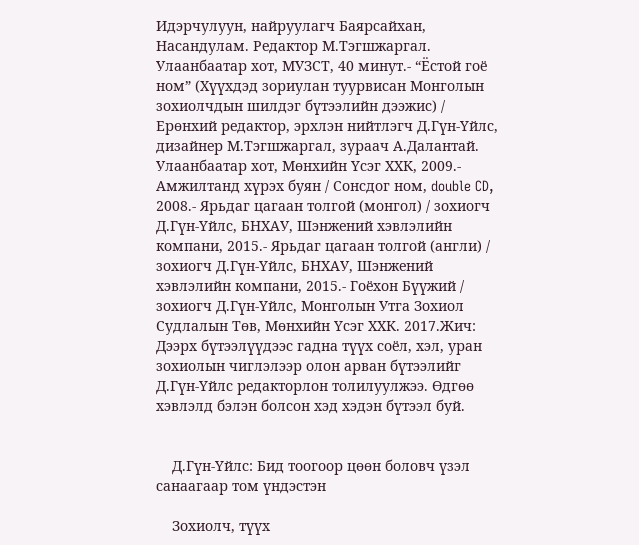Идэрчулуун, найруулагч Баярсайхан, Насандулам. Редактор М.Тэгшжаргал. Улаанбаатар хот, МУЗСТ, 40 минут.- “Ёстой гоё ном” (Хүүхдэд зориулан туурвисан Монголын зохиолчдын шилдэг бүтээлийн дээжис) / Ерөнхий редактор, эрхлэн нийтлэгч Д.Гүн-Үйлс, дизайнер М.Тэгшжаргал, зураач А.Далантай. Улаанбаатар хот, Мөнхийн Үсэг ХХК, 2009.- Амжилтанд хүрэх буян / Сонсдог ном, double CD, 2008.- Ярьдаг цагаан толгой (монгол) / зохиогч Д.Гүн-Үйлс, БНХАУ, Шэнжений хэвлэлийн компани, 2015.- Ярьдаг цагаан толгой (англи) / зохиогч Д.Гүн-Үйлс, БНХАУ, Шэнжений хэвлэлийн компани, 2015.- Гоёхон Бүүжий / зохиогч Д.Гүн-Үйлс, Монголын Утга Зохиол Судлалын Төв, Мөнхийн Үсэг ХХК. 2017.Жич: Дээрх бүтээлүүдээс гадна түүх соёл, хэл, уран зохиолын чиглэлээр олон арван бүтээлийг Д.Гүн-Үйлс редакторлон толилуулжээ. Өдгөө хэвлэлд бэлэн болсон хэд хэдэн бүтээл буй.


    Д.Гүн-Үйлс: Бид тоогоор цөөн боловч үзэл санаагаар том үндэстэн

    Зохиолч, түүх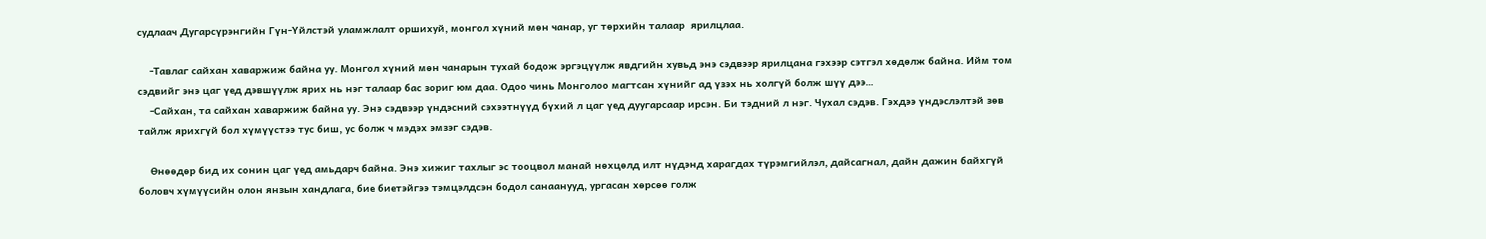судлаач Дугарсүрэнгийн Гүн-Үйлстэй уламжлалт оршихуй, монгол хүний мөн чанар, уг төрхийн талаар  ярилцлаа.

    -Тавлаг сайхан хаваржиж байна уу. Монгол хүний мөн чанарын тухай бодож эргэцүүлж явдгийн хувьд энэ сэдвээр ярилцана гэхээр сэтгэл хөдөлж байна. Ийм том сэдвийг энэ цаг үед дэвшүүлж ярих нь нэг талаар бас зориг юм даа. Одоо чинь Монголоо магтсан хүнийг ад үзэх нь холгүй болж шүү дээ…
    -Сайхан, та сайхан хаваржиж байна уу. Энэ сэдвээр үндэсний сэхээтнүүд бүхий л цаг үед дуугарсаар ирсэн. Би тэдний л нэг. Чухал сэдэв. Гэхдээ үндэслэлтэй зөв тайлж ярихгүй бол хүмүүстээ тус биш, ус болж ч мэдэх эмзэг сэдэв.

    Өнөөдөр бид их сонин цаг үед амьдарч байна. Энэ хижиг тахлыг эс тооцвол манай нөхцөлд илт нүдэнд харагдах түрэмгийлэл, дайсагнал, дайн дажин байхгүй боловч хүмүүсийн олон янзын хандлага, бие биетэйгээ тэмцэлдсэн бодол санаанууд, ургасан хөрсөө голж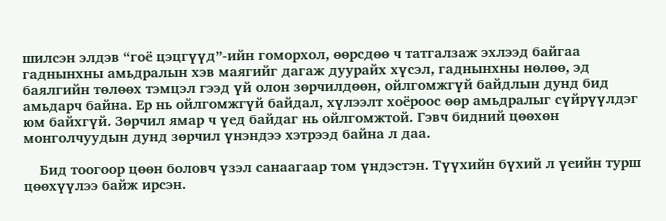шилсэн элдэв “гоё цэцгүүд”-ийн гоморхол, өөрсдөө ч татгалзаж эхлээд байгаа гаднынхны амьдралын хэв маягийг дагаж дуурайх хүсэл, гаднынхны нөлөө, эд баялгийн төлөөх тэмцэл гээд үй олон зөрчилдөөн, ойлгомжгүй байдлын дунд бид амьдарч байна. Ер нь ойлгомжгүй байдал, хүлээлт хоёроос өөр амьдралыг сүйрүүлдэг юм байхгүй. Зөрчил ямар ч үед байдаг нь ойлгомжтой. Гэвч бидний цөөхөн монголчуудын дунд зөрчил үнэндээ хэтрээд байна л даа.

    Бид тоогоор цөөн боловч үзэл санаагаар том үндэстэн. Түүхийн бүхий л үеийн турш цөөхүүлээ байж ирсэн.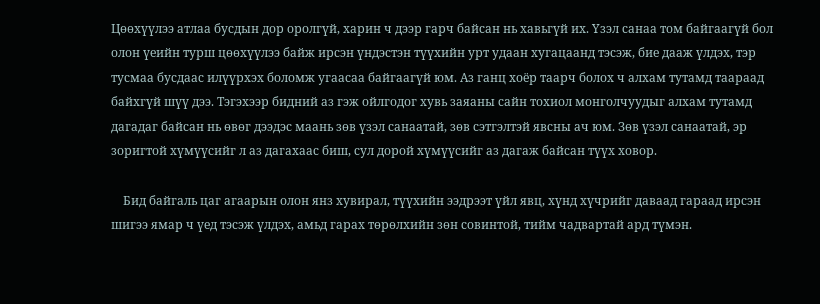Цөөхүүлээ атлаа бусдын дор оролгүй, харин ч дээр гарч байсан нь хавьгүй их. Үзэл санаа том байгаагүй бол олон үеийн турш цөөхүүлээ байж ирсэн үндэстэн түүхийн урт удаан хугацаанд тэсэж, бие дааж үлдэх, тэр тусмаа бусдаас илүүрхэх боломж угаасаа байгаагүй юм. Аз ганц хоёр таарч болох ч алхам тутамд таараад байхгүй шүү дээ. Тэгэхээр бидний аз гэж ойлгодог хувь заяаны сайн тохиол монголчуудыг алхам тутамд дагадаг байсан нь өвөг дээдэс маань зөв үзэл санаатай, зөв сэтгэлтэй явсны ач юм. Зөв үзэл санаатай, эр зоригтой хүмүүсийг л аз дагахаас биш, сул дорой хүмүүсийг аз дагаж байсан түүх ховор.

    Бид байгаль цаг агаарын олон янз хувирал, түүхийн ээдрээт үйл явц, хүнд хүчрийг даваад гараад ирсэн шигээ ямар ч үед тэсэж үлдэх, амьд гарах төрөлхийн зөн совинтой, тийм чадвартай ард түмэн.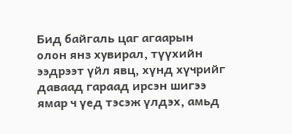Бид байгаль цаг агаарын олон янз хувирал, түүхийн ээдрээт үйл явц, хүнд хүчрийг даваад гараад ирсэн шигээ ямар ч үед тэсэж үлдэх, амьд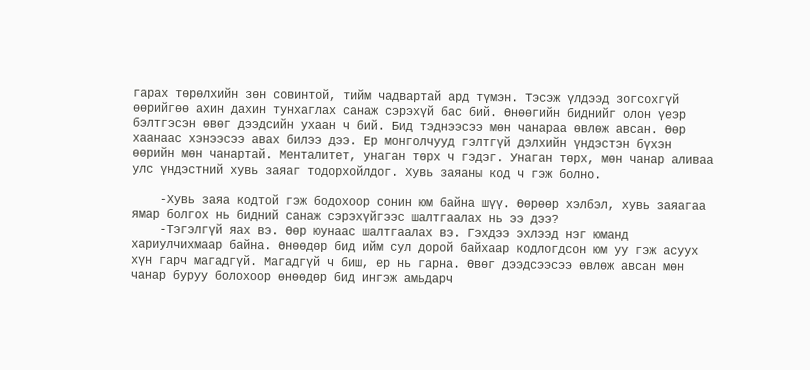гарах төрөлхийн зөн совинтой, тийм чадвартай ард түмэн. Тэсэж үлдээд зогсохгүй өөрийгөө ахин дахин тунхаглах санаж сэрэхүй бас бий. Өнөөгийн биднийг олон үеэр бэлтгэсэн өвөг дээдсийн ухаан ч бий. Бид тэднээсээ мөн чанараа өвлөж авсан. Өөр хаанаас хэнээсээ авах билээ дээ. Ер монголчууд гэлтгүй дэлхийн үндэстэн бүхэн өөрийн мөн чанартай. Менталитет, унаган төрх ч гэдэг. Унаган төрх, мөн чанар аливаа улс үндэстний хувь заяаг тодорхойлдог. Хувь заяаны код ч гэж болно.

    -Хувь заяа кодтой гэж бодохоор сонин юм байна шүү. Өөрөөр хэлбэл, хувь заяагаа ямар болгох нь бидний санаж сэрэхүйгээс шалтгаалах нь ээ дээ?
    -Тэгэлгүй яах вэ. Өөр юунаас шалтгаалах вэ. Гэхдээ эхлээд нэг юманд хариулчихмаар байна. Өнөөдөр бид ийм сул дорой байхаар кодлогдсон юм уу гэж асуух хүн гарч магадгүй. Магадгүй ч биш, ер нь гарна. Өвөг дээдсээсээ өвлөж авсан мөн чанар буруу болохоор өнөөдөр бид ингэж амьдарч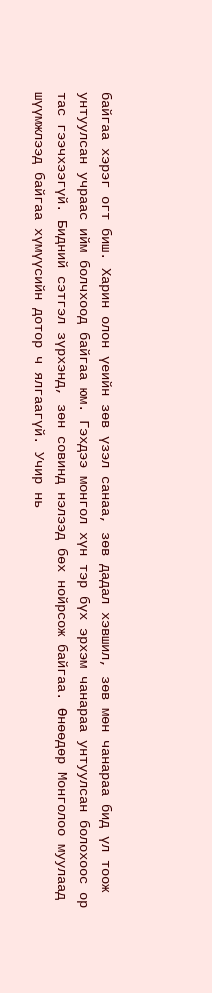байгаа хэрэг огт биш. Харин олон үеийн зөв үзэл санаа, зөв дадал хэвшил, зөв мөн чанараа бид үл тоож унтуулсан учраас ийм болчхоод байгаа юм. Гэхдээ монгол хүн тэр бүх эрхэм чанараа унтуулсан болохоос ор тас гээчхээгүй. Бидний сэтгэл зүрхэнд, зөн совинд нэлээд бөх нойрсож байгаа. Өнөөдөр Монголоо муулаад шүүмжлээд байгаа хүмүүсийн дотор ч ялгаагүй. Учир нь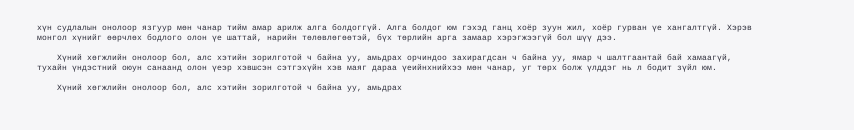хүн судлалын онолоор язгуур мөн чанар тийм амар арилж алга болдоггүй. Алга болдог юм гэхэд ганц хоёр зуун жил, хоёр гурван үе хангалтгүй. Хэрэв монгол хүнийг өөрчлөх бодлого олон үе шаттай, нарийн төлөвлөгөөтэй, бүх төрлийн арга замаар хэрэгжээгүй бол шүү дээ.

    Хүний хөгжлийн онолоор бол, алс хэтийн зорилготой ч байна уу, амьдрах орчиндоо захирагдсан ч байна уу, ямар ч шалтгаантай бай хамаагүй, тухайн үндэстний оюун санаанд олон үеэр хэвшсэн сэтгэхүйн хэв маяг дараа үеийнхнийхээ мөн чанар, уг төрх болж үлддэг нь л бодит зүйл юм.

    Хүний хөгжлийн онолоор бол, алс хэтийн зорилготой ч байна уу, амьдрах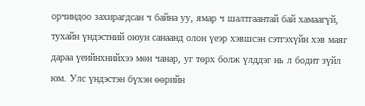орчиндоо захирагдсан ч байна уу, ямар ч шалтгаантай бай хамаагүй, тухайн үндэстний оюун санаанд олон үеэр хэвшсэн сэтгэхүйн хэв маяг дараа үеийнхнийхээ мөн чанар, уг төрх болж үлддэг нь л бодит зүйл юм. Улс үндэстэн бүхэн өөрийн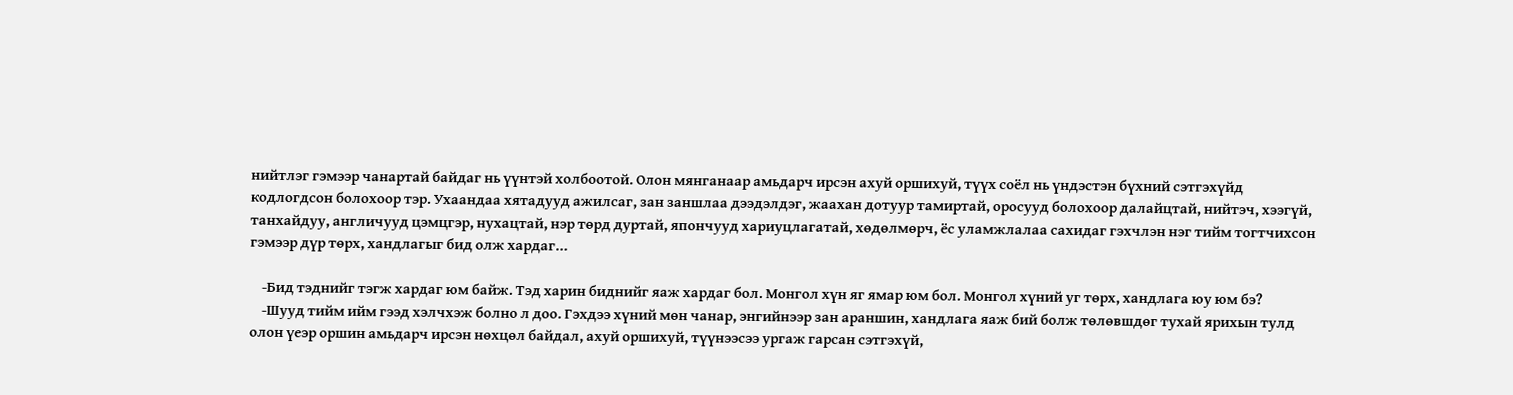нийтлэг гэмээр чанартай байдаг нь үүнтэй холбоотой. Олон мянганаар амьдарч ирсэн ахуй оршихуй, түүх соёл нь үндэстэн бүхний сэтгэхүйд кодлогдсон болохоор тэр. Ухаандаа хятадууд ажилсаг, зан заншлаа дээдэлдэг, жаахан дотуур тамиртай, оросууд болохоор далайцтай, нийтэч, хээгүй, танхайдуу, англичууд цэмцгэр, нухацтай, нэр төрд дуртай, япончууд хариуцлагатай, хөдөлмөрч, ёс уламжлалаа сахидаг гэхчлэн нэг тийм тогтчихсон гэмээр дүр төрх, хандлагыг бид олж хардаг…

    -Бид тэднийг тэгж хардаг юм байж. Тэд харин биднийг яаж хардаг бол. Монгол хүн яг ямар юм бол. Монгол хүний уг төрх, хандлага юу юм бэ?
    -Шууд тийм ийм гээд хэлчхэж болно л доо. Гэхдээ хүний мөн чанар, энгийнээр зан араншин, хандлага яаж бий болж төлөвшдөг тухай ярихын тулд олон үеэр оршин амьдарч ирсэн нөхцөл байдал, ахуй оршихуй, түүнээсээ ургаж гарсан сэтгэхүй,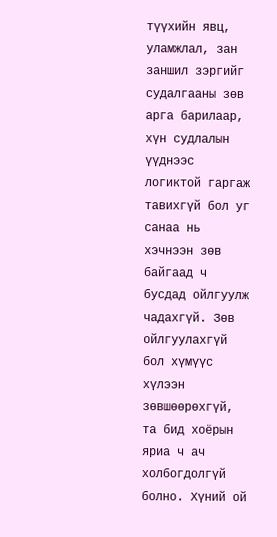түүхийн явц, уламжлал, зан заншил зэргийг судалгааны зөв арга барилаар, хүн судлалын үүднээс логиктой гаргаж тавихгүй бол уг санаа нь хэчнээн зөв байгаад ч бусдад ойлгуулж чадахгүй. Зөв ойлгуулахгүй бол хүмүүс хүлээн зөвшөөрөхгүй, та бид хоёрын яриа ч ач холбогдолгүй болно. Хүний ой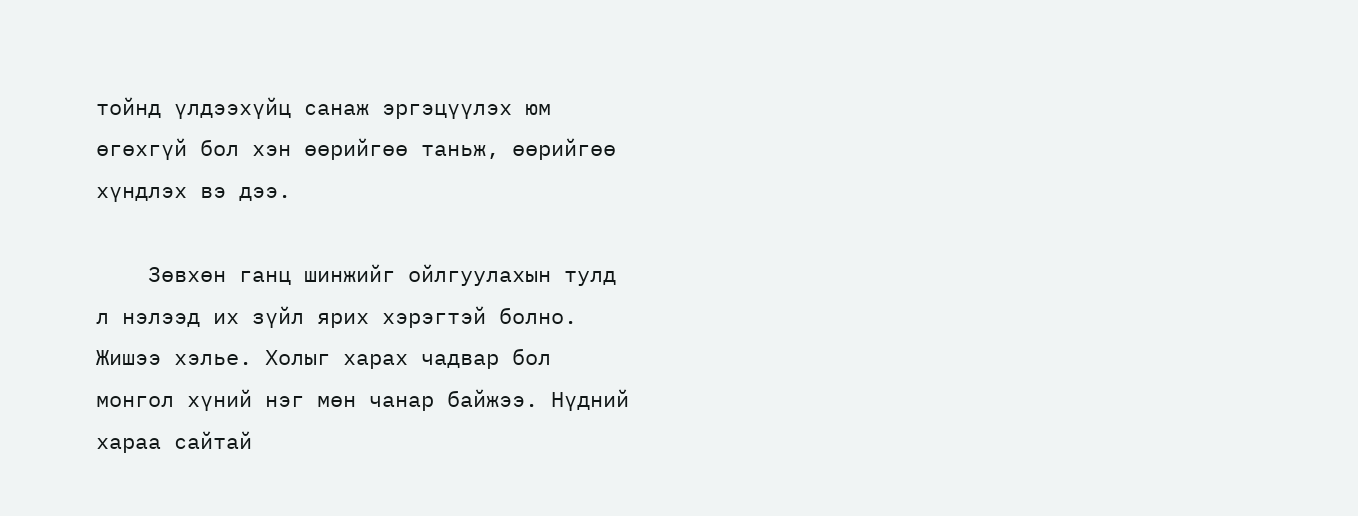тойнд үлдээхүйц санаж эргэцүүлэх юм өгөхгүй бол хэн өөрийгөө таньж, өөрийгөө хүндлэх вэ дээ.

    Зөвхөн ганц шинжийг ойлгуулахын тулд л нэлээд их зүйл ярих хэрэгтэй болно. Жишээ хэлье. Холыг харах чадвар бол монгол хүний нэг мөн чанар байжээ. Нүдний хараа сайтай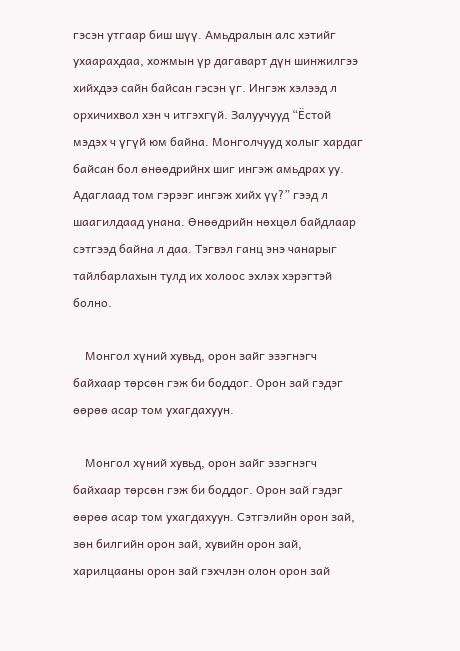гэсэн утгаар биш шүү. Амьдралын алс хэтийг ухаарахдаа, хожмын үр дагаварт дүн шинжилгээ хийхдээ сайн байсан гэсэн үг. Ингэж хэлээд л орхичихвол хэн ч итгэхгүй. Залуучууд “Ёстой мэдэх ч үгүй юм байна. Монголчууд холыг хардаг байсан бол өнөөдрийнх шиг ингэж амьдрах уу. Адаглаад том гэрээг ингэж хийх үү?” гээд л шаагилдаад унана. Өнөөдрийн нөхцөл байдлаар сэтгээд байна л даа. Тэгвэл ганц энэ чанарыг тайлбарлахын тулд их холоос эхлэх хэрэгтэй болно.

    Монгол хүний хувьд, орон зайг эзэгнэгч байхаар төрсөн гэж би боддог. Орон зай гэдэг өөрөө асар том ухагдахуун.

    Монгол хүний хувьд, орон зайг эзэгнэгч байхаар төрсөн гэж би боддог. Орон зай гэдэг өөрөө асар том ухагдахуун. Сэтгэлийн орон зай, зөн билгийн орон зай, хувийн орон зай, харилцааны орон зай гэхчлэн олон орон зай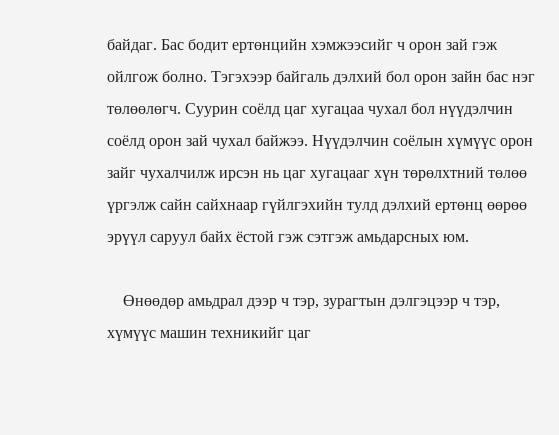байдаг. Бас бодит ертөнцийн хэмжээсийг ч орон зай гэж ойлгож болно. Тэгэхээр байгаль дэлхий бол орон зайн бас нэг төлөөлөгч. Суурин соёлд цаг хугацаа чухал бол нүүдэлчин соёлд орон зай чухал байжээ. Нүүдэлчин соёлын хүмүүс орон зайг чухалчилж ирсэн нь цаг хугацааг хүн төрөлхтний төлөө үргэлж сайн сайхнаар гүйлгэхийн тулд дэлхий ертөнц өөрөө эрүүл саруул байх ёстой гэж сэтгэж амьдарсных юм.

    Өнөөдөр амьдрал дээр ч тэр, зурагтын дэлгэцээр ч тэр, хүмүүс машин техникийг цаг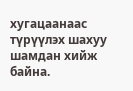хугацаанаас түрүүлэх шахуу шамдан хийж байна.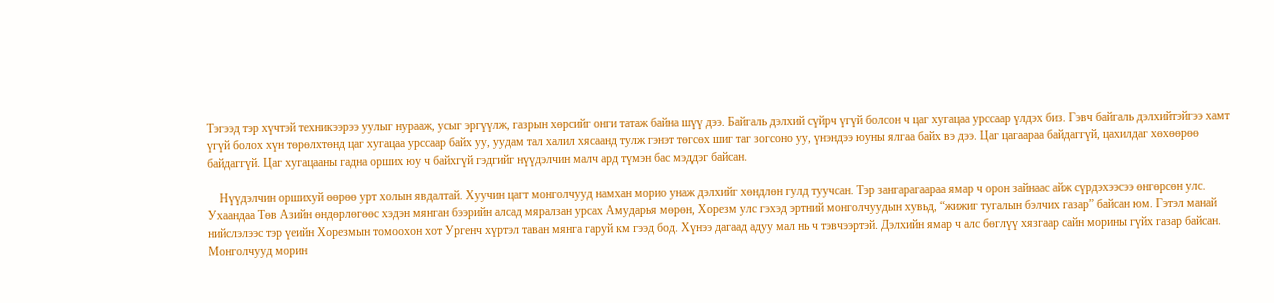Тэгээд тэр хүчтэй техникээрээ уулыг нурааж, усыг эргүүлж, газрын хөрсийг онги татаж байна шүү дээ. Байгаль дэлхий сүйрч үгүй болсон ч цаг хугацаа урссаар үлдэх биз. Гэвч байгаль дэлхийтэйгээ хамт үгүй болох хүн төрөлхтөнд цаг хугацаа урссаар байх уу, уудам тал халил хясаанд тулж гэнэт төгсөх шиг таг зогсоно уу, үнэндээ юуны ялгаа байх вэ дээ. Цаг цагаараа байдаггүй, цахилдаг хөхөөрөө байдаггүй. Цаг хугацааны гадна орших юу ч байхгүй гэдгийг нүүдэлчин малч ард түмэн бас мэддэг байсан.

    Нүүдэлчин оршихуй өөрөө урт холын явдалтай. Хуучин цагт монголчууд намхан морио унаж дэлхийг хөндлөн гулд туучсан. Тэр зангарагаараа ямар ч орон зайнаас айж сүрдэхээсээ өнгөрсөн улс. Ухаандаа Төв Азийн өндөрлөгөөс хэдэн мянган бээрийн алсад мяралзан урсах Амударья мөрөн, Хорезм улс гэхэд эртний монголчуудын хувьд, “жижиг тугалын бэлчих газар” байсан юм. Гэтэл манай нийслэлээс тэр үеийн Хорезмын томоохон хот Ургенч хүртэл таван мянга гаруй км гээд бод. Хүнээ дагаад адуу мал нь ч тэвчээртэй. Дэлхийн ямар ч алс бөглүү хязгаар сайн морины гүйх газар байсан. Монголчууд морин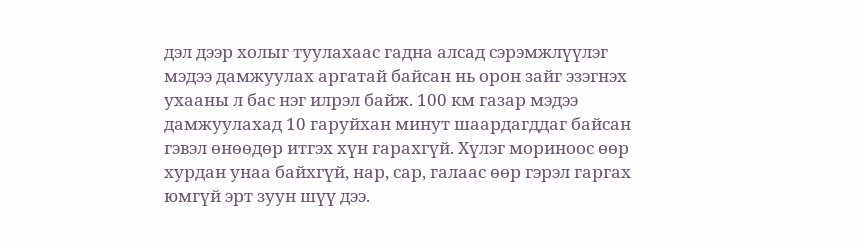дэл дээр холыг туулахаас гадна алсад сэрэмжлүүлэг мэдээ дамжуулах аргатай байсан нь орон зайг эзэгнэх ухааны л бас нэг илрэл байж. 100 км газар мэдээ дамжуулахад 10 гаруйхан минут шаардагддаг байсан гэвэл өнөөдөр итгэх хүн гарахгүй. Хүлэг мориноос өөр хурдан унаа байхгүй, нар, сар, галаас өөр гэрэл гаргах юмгүй эрт зуун шүү дээ.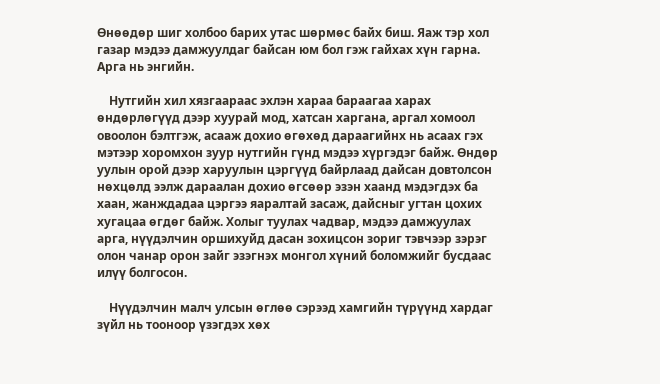Өнөөдөр шиг холбоо барих утас шөрмөс байх биш. Яаж тэр хол газар мэдээ дамжуулдаг байсан юм бол гэж гайхах хүн гарна. Арга нь энгийн.

    Нутгийн хил хязгаараас эхлэн хараа бараагаа харах өндөрлөгүүд дээр хуурай мод, хатсан харгана, аргал хомоол овоолон бэлтгэж, асааж дохио өгөхөд дараагийнх нь асаах гэх мэтээр хоромхон зуур нутгийн гүнд мэдээ хүргэдэг байж. Өндөр уулын орой дээр харуулын цэргүүд байрлаад дайсан довтолсон нөхцөлд ээлж дараалан дохио өгсөөр эзэн хаанд мэдэгдэх ба хаан, жанждадаа цэргээ яаралтай засаж, дайсныг угтан цохих хугацаа өгдөг байж. Холыг туулах чадвар, мэдээ дамжуулах арга, нүүдэлчин оршихуйд дасан зохицсон зориг тэвчээр зэрэг олон чанар орон зайг эзэгнэх монгол хүний боломжийг бусдаас илүү болгосон.

    Нүүдэлчин малч улсын өглөө сэрээд хамгийн түрүүнд хардаг зүйл нь тооноор үзэгдэх хөх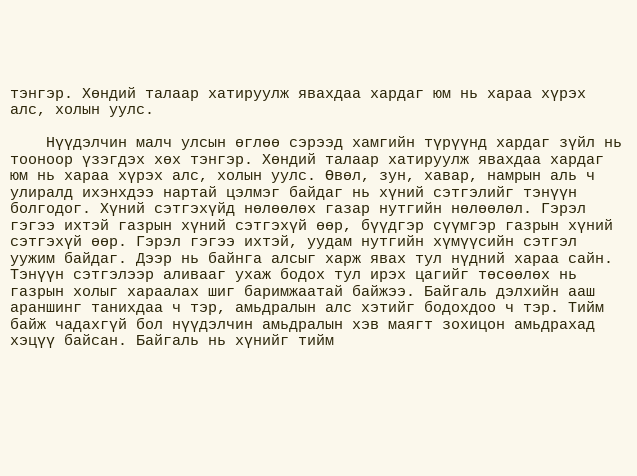тэнгэр. Хөндий талаар хатируулж явахдаа хардаг юм нь хараа хүрэх алс, холын уулс.

    Нүүдэлчин малч улсын өглөө сэрээд хамгийн түрүүнд хардаг зүйл нь тооноор үзэгдэх хөх тэнгэр. Хөндий талаар хатируулж явахдаа хардаг юм нь хараа хүрэх алс, холын уулс. Өвөл, зун, хавар, намрын аль ч улиралд ихэнхдээ нартай цэлмэг байдаг нь хүний сэтгэлийг тэнүүн болгодог. Хүний сэтгэхүйд нөлөөлөх газар нутгийн нөлөөлөл. Гэрэл гэгээ ихтэй газрын хүний сэтгэхүй өөр, бүүдгэр сүүмгэр газрын хүний сэтгэхүй өөр. Гэрэл гэгээ ихтэй, уудам нутгийн хүмүүсийн сэтгэл уужим байдаг. Дээр нь байнга алсыг харж явах тул нүдний хараа сайн. Тэнүүн сэтгэлээр аливааг ухаж бодох тул ирэх цагийг төсөөлөх нь газрын холыг хараалах шиг баримжаатай байжээ. Байгаль дэлхийн ааш араншинг танихдаа ч тэр, амьдралын алс хэтийг бодохдоо ч тэр. Тийм байж чадахгүй бол нүүдэлчин амьдралын хэв маягт зохицон амьдрахад хэцүү байсан. Байгаль нь хүнийг тийм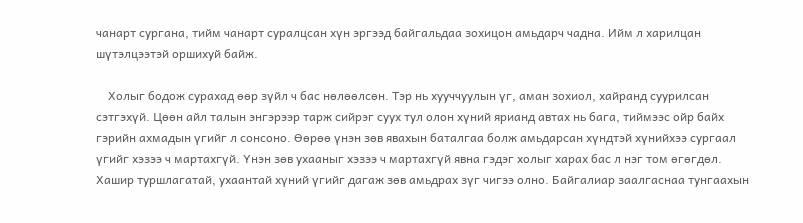чанарт сургана, тийм чанарт суралцсан хүн эргээд байгальдаа зохицон амьдарч чадна. Ийм л харилцан шүтэлцээтэй оршихуй байж.

    Холыг бодож сурахад өөр зүйл ч бас нөлөөлсөн. Тэр нь хууччуулын үг, аман зохиол, хайранд суурилсан сэтгэхүй. Цөөн айл талын энгэрээр тарж сийрэг суух тул олон хүний ярианд автах нь бага, тиймээс ойр байх гэрийн ахмадын үгийг л сонсоно. Өөрөө үнэн зөв явахын баталгаа болж амьдарсан хүндтэй хүнийхээ сургаал үгийг хэзээ ч мартахгүй. Үнэн зөв ухааныг хэзээ ч мартахгүй явна гэдэг холыг харах бас л нэг том өгөгдөл. Хашир туршлагатай, ухаантай хүний үгийг дагаж зөв амьдрах зүг чигээ олно. Байгалиар заалгаснаа тунгаахын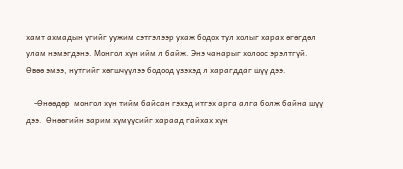хамт ахмадын үгийг уужим сэтгэлээр ухаж бодох тул холыг харах өгөгдөл улам нэмэгдэнэ. Монгол хүн ийм л байж. Энэ чанарыг холоос эрэлтгүй. Өвөө эмээ, нутгийг хөгшчүүлээ бодоод үзэхэд л харагддаг шүү дээ.

    -Өнөөдөр  монгол хүн тийм байсан гэхэд итгэх арга алга болж байна шүү дээ.  Өнөөгийн зарим хүмүүсийг хараад гайхах хүн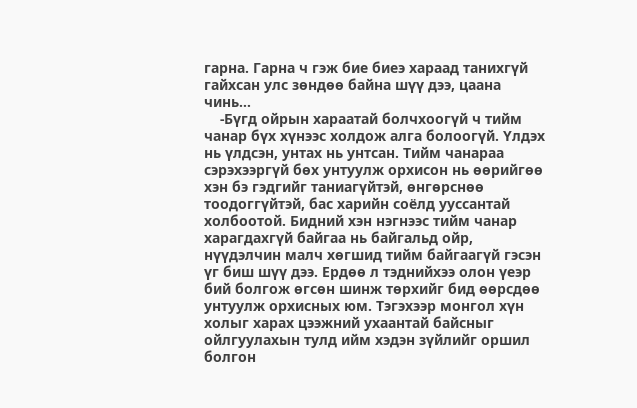гарна. Гарна ч гэж бие биеэ хараад танихгүй  гайхсан улс зөндөө байна шүү дээ, цаана чинь…
    -Бүгд ойрын хараатай болчхоогүй ч тийм чанар бүх хүнээс холдож алга болоогүй. Үлдэх нь үлдсэн, унтах нь унтсан. Тийм чанараа сэрэхээргүй бөх унтуулж орхисон нь өөрийгөө хэн бэ гэдгийг таниагүйтэй, өнгөрснөө тоодоггүйтэй, бас харийн соёлд ууссантай холбоотой. Бидний хэн нэгнээс тийм чанар харагдахгүй байгаа нь байгальд ойр, нүүдэлчин малч хөгшид тийм байгаагүй гэсэн үг биш шүү дээ. Ердөө л тэднийхээ олон үеэр бий болгож өгсөн шинж төрхийг бид өөрсдөө унтуулж орхисных юм. Тэгэхээр монгол хүн холыг харах цээжний ухаантай байсныг ойлгуулахын тулд ийм хэдэн зүйлийг оршил болгон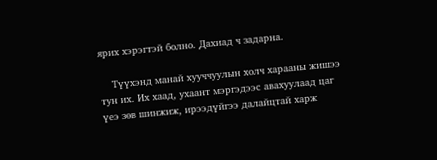ярих хэрэгтэй болно. Дахиад ч задарна.

    Түүхэнд манай хууччуулын холч харааны жишээ тун их. Их хаад, ухаант мэргэдээс авахуулаад цаг үеэ зөв шинжиж, ирээдүйгээ далайцтай харж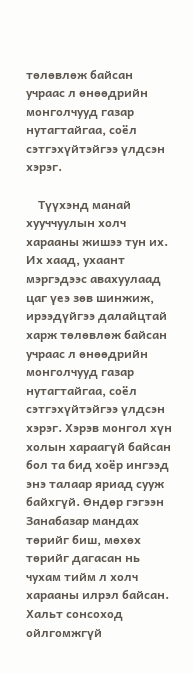төлөвлөж байсан учраас л өнөөдрийн монголчууд газар нутагтайгаа, соёл сэтгэхүйтэйгээ үлдсэн хэрэг.

    Түүхэнд манай хууччуулын холч харааны жишээ тун их. Их хаад, ухаант мэргэдээс авахуулаад цаг үеэ зөв шинжиж, ирээдүйгээ далайцтай харж төлөвлөж байсан учраас л өнөөдрийн монголчууд газар нутагтайгаа, соёл сэтгэхүйтэйгээ үлдсэн хэрэг. Хэрэв монгол хүн холын хараагүй байсан бол та бид хоёр ингээд энэ талаар яриад сууж байхгүй. Өндөр гэгээн Занабазар мандах төрийг биш, мөхөх төрийг дагасан нь чухам тийм л холч харааны илрэл байсан. Хальт сонсоход ойлгомжгүй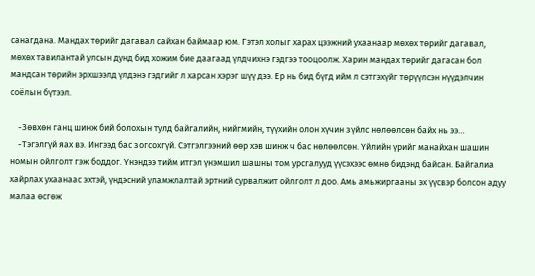санагдана. Мандах төрийг дагавал сайхан баймаар юм. Гэтэл холыг харах цээжний ухаанаар мөхөх төрийг дагавал, мөхөх тавилантай улсын дунд бид хожим бие даагаад үлдчихнэ гэдгээ тооцоолж. Харин мандах төрийг дагасан бол мандсан төрийн эрхшээлд үлдэнэ гэдгийг л харсан хэрэг шүү дээ. Ер нь бид бүгд ийм л сэтгэхүйг төрүүлсэн нүүдэлчин соёлын бүтээл.

    -Зөвхөн ганц шинж бий болохын тулд байгалийн, нийгмийн, түүхийн олон хүчин зүйлс нөлөөлсөн байх нь ээ…
    -Тэгэлгүй яах вэ. Ингээд бас зогсохгүй. Сэтгэлгээний өөр хэв шинж ч бас нөлөөлсөн. Үйлийн үрийг манайхан шашин номын ойлголт гэж боддог. Үнэндээ тийм итгэл үнэмшил шашны том урсгалууд үүсэхээс өмнө бидэнд байсан. Байгалиа хайрлах ухаанаас эхтэй, үндэсний уламжлалтай эртний сурвалжит ойлголт л доо. Амь амьжиргааны эх үүсвэр болсон адуу малаа өсгөж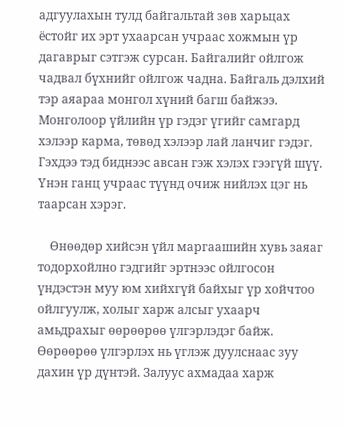адгуулахын тулд байгальтай зөв харьцах ёстойг их эрт ухаарсан учраас хожмын үр дагаврыг сэтгэж сурсан. Байгалийг ойлгож чадвал бүхнийг ойлгож чадна. Байгаль дэлхий тэр аяараа монгол хүний багш байжээ. Монголоор үйлийн үр гэдэг үгийг самгард хэлээр карма, төвөд хэлээр лай ланчиг гэдэг. Гэхдээ тэд биднээс авсан гэж хэлэх гээгүй шүү. Үнэн ганц учраас түүнд очиж нийлэх цэг нь таарсан хэрэг.

    Өнөөдөр хийсэн үйл маргаашийн хувь заяаг тодорхойлно гэдгийг эртнээс ойлгосон үндэстэн муу юм хийхгүй байхыг үр хойчтоо ойлгуулж, холыг харж алсыг ухаарч амьдрахыг өөрөөрөө үлгэрлэдэг байж. Өөрөөрөө үлгэрлэх нь үглэж дуулснаас зуу дахин үр дүнтэй. Залуус ахмадаа харж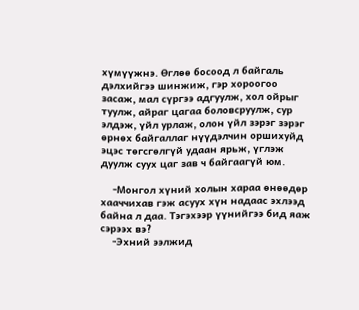хүмүүжнэ. Өглөө босоод л байгаль дэлхийгээ шинжиж, гэр хороогоо засаж, мал сүргээ адгуулж, хол ойрыг туулж, айраг цагаа боловсруулж, сур элдэж, үйл урлаж, олон үйл зэрэг зэрэг өрнөх байгаллаг нүүдэлчин оршихуйд эцэс төгсгөлгүй удаан ярьж, үглэж дуулж суух цаг зав ч байгаагүй юм.

    -Монгол хүний холын хараа өнөөдөр хааччихав гэж асуух хүн надаас эхлээд байна л даа. Тэгэхээр үүнийгээ бид яаж сэрээх вэ?
    -Эхний ээлжид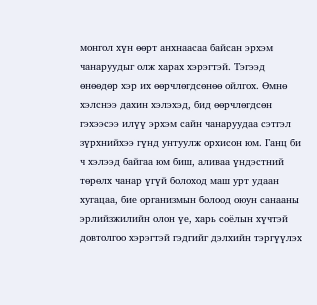монгол хүн өөрт анхнаасаа байсан эрхэм чанаруудыг олж харах хэрэгтэй. Тэгээд өнөөдөр хэр их өөрчлөгдсөнөө ойлгох. Өмнө хэлснээ дахин хэлэхэд, бид өөрчлөгдсөн гэхээсээ илүү эрхэм сайн чанаруудаа сэтгэл зүрхнийхээ гүнд унтуулж орхисон юм. Ганц би ч хэлээд байгаа юм биш, аливаа үндэстний төрөлх чанар үгүй болоход маш урт удаан хугацаа, бие организмын болоод оюун санааны эрлийзжилийн олон үе, харь соёлын хүчтэй довтолгоо хэрэгтэй гэдгийг дэлхийн тэргүүлэх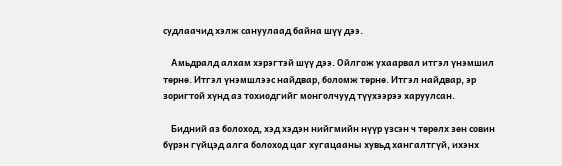судлаачид хэлж сануулаад байна шүү дээ.

    Амьдралд алхам хэрэгтэй шүү дээ. Ойлгож ухаарвал итгэл үнэмшил төрнө. Итгэл үнэмшлээс найдвар, боломж төрнө. Итгэл найдвар, эр зоригтой хүнд аз тохиодгийг монголчууд түүхээрээ харуулсан.

    Бидний аз болоход, хэд хэдэн нийгмийн нүүр үзсэн ч төрөлх зөн совин бүрэн гүйцэд алга болоход цаг хугацааны хувьд хангалтгүй, ихэнх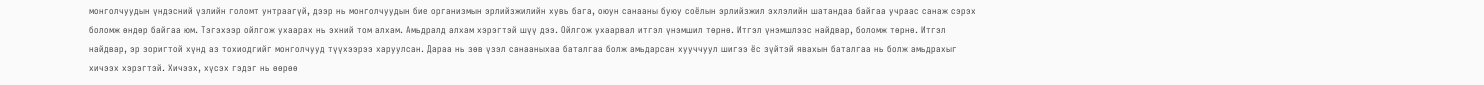монголчуудын үндэсний үзлийн голомт унтраагүй, дээр нь монголчуудын бие организмын эрлийзжилийн хувь бага, оюун санааны буюу соёлын эрлийзжил эхлэлийн шатандаа байгаа учраас санаж сэрэх боломж өндөр байгаа юм. Тэгэхээр ойлгож ухаарах нь эхний том алхам. Амьдралд алхам хэрэгтэй шүү дээ. Ойлгож ухаарвал итгэл үнэмшил төрнө. Итгэл үнэмшлээс найдвар, боломж төрнө. Итгэл найдвар, эр зоригтой хүнд аз тохиодгийг монголчууд түүхээрээ харуулсан. Дараа нь зөв үзэл санааныхаа баталгаа болж амьдарсан хууччуул шигээ ёс зүйтэй явахын баталгаа нь болж амьдрахыг хичээх хэрэгтэй. Хичээх, хүсэх гэдэг нь өөрөө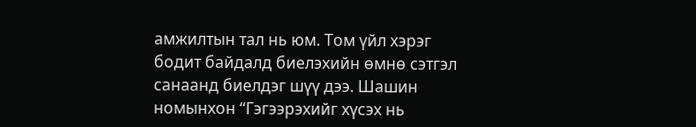амжилтын тал нь юм. Том үйл хэрэг бодит байдалд биелэхийн өмнө сэтгэл санаанд биелдэг шүү дээ. Шашин номынхон “Гэгээрэхийг хүсэх нь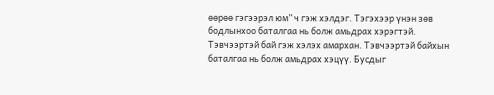өөрөө гэгээрэл юм” ч гэж хэлдэг. Тэгэхээр үнэн зөв бодлынхоо баталгаа нь болж амьдрах хэрэгтэй. Тэвчээртэй бай гэж хэлэх амархан. Тэвчээртэй байхын баталгаа нь болж амьдрах хэцүү. Бусдыг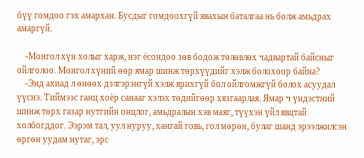бүү гомдоо гэх амархан. Бусдыг гомдоохгүй явахын баталгаа нь болж амьдрах амаргүй.

    -Монгол хүн холыг харж, нэг ёсондоо зөв бодож төлөвлөх чадвартай байсныг ойлголоо. Монгол хүний өөр ямар шинж төрхүүдийг хэлж болохоор байна?
    -Энд ахиад л өнөөх дэлгэрэнгүй хэлж ярихгүй бол ойлгомжгүй болох асуудал үүснэ. Тиймээс ганц хоёр санааг хэлэх төдийгөөр хязгаарлая. Ямар ч үндэстний шинж төрх газар нутгийн онцлог, амьдралын хэв маяг, түүхэн үйл явцтай холбогддог. Ээрэм тал, уул нуруу, хангай говь, гол мөрөн, булаг шанд эрээлжилсэн өргөн уудам нутаг, эрс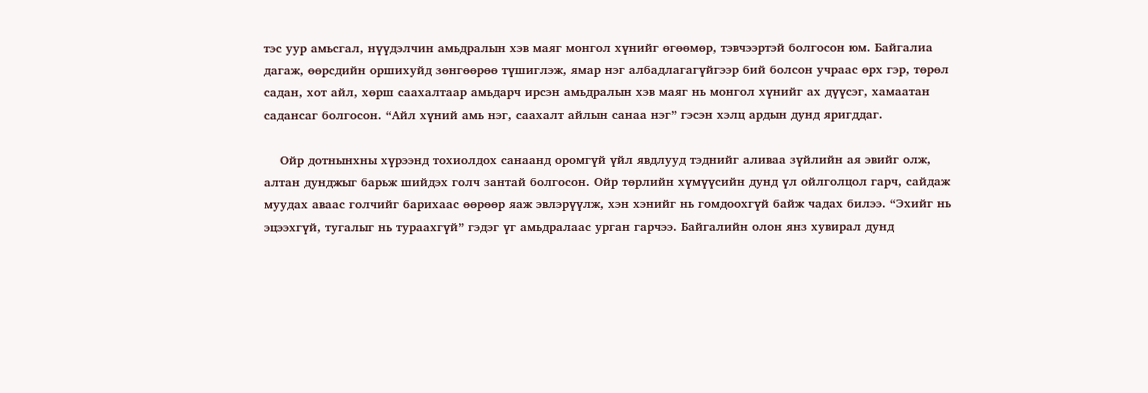тэс уур амьсгал, нүүдэлчин амьдралын хэв маяг монгол хүнийг өгөөмөр, тэвчээртэй болгосон юм. Байгалиа дагаж, өөрсдийн оршихуйд зөнгөөрөө түшиглэж, ямар нэг албадлагагүйгээр бий болсон учраас өрх гэр, төрөл садан, хот айл, хөрш саахалтаар амьдарч ирсэн амьдралын хэв маяг нь монгол хүнийг ах дүүсэг, хамаатан садансаг болгосон. “Айл хүний амь нэг, саахалт айлын санаа нэг” гэсэн хэлц ардын дунд яригддаг.

    Ойр дотнынхны хүрээнд тохиолдох санаанд оромгүй үйл явдлууд тэднийг аливаа зүйлийн ая эвийг олж, алтан дунджыг барьж шийдэх голч зантай болгосон. Ойр төрлийн хүмүүсийн дунд үл ойлголцол гарч, сайдаж муудах аваас голчийг барихаас өөрөөр яаж эвлэрүүлж, хэн хэнийг нь гомдоохгүй байж чадах билээ. “Эхийг нь эцээхгүй, тугалыг нь тураахгүй” гэдэг үг амьдралаас урган гарчээ. Байгалийн олон янз хувирал дунд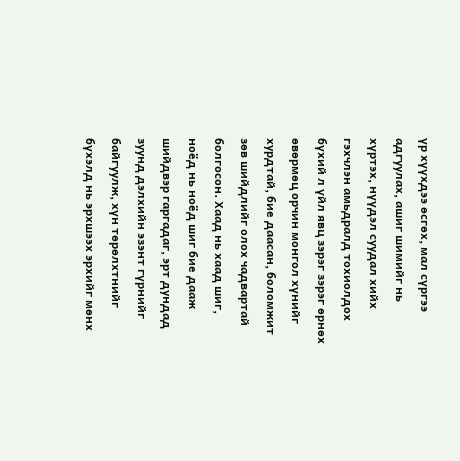үр хүүхдээ өсгөх, мал сүргээ адгуулах, ашиг шимийг нь хүртэх, нүүдэл суудал хийх гэхчлэн амьдралд тохиолдох бүхий л үйл явц зэрэг зэрэг өрнөх өвөрмөц орчин монгол хүнийг хурдтай, бие даасан, боломжит зөв шийдлийг олох чадвартай болгосон. Хаад нь хаад шиг, ноёд нь ноёд шиг бие дааж шийдвэр гаргадаг, эрт дундад зуунд дэлхийн эзэнт гүрнийг байгуулж, хүн төрөлхтнийг бүхэлд нь эрхшээх эрхийг мөнх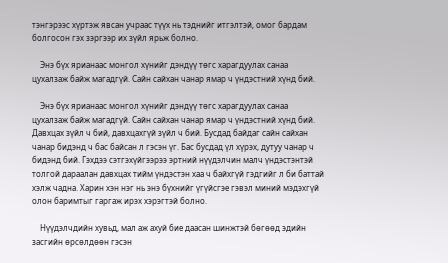тэнгэрээс хүртэж явсан учраас түүх нь тэднийг итгэлтэй, омог бардам болгосон гэх зэргээр их зүйл ярьж болно.

    Энэ бүх ярианаас монгол хүнийг дэндүү төгс харагдуулах санаа цухалзаж байж магадгүй. Сайн сайхан чанар ямар ч үндэстний хүнд бий.

    Энэ бүх ярианаас монгол хүнийг дэндүү төгс харагдуулах санаа цухалзаж байж магадгүй. Сайн сайхан чанар ямар ч үндэстний хүнд бий. Давхцах зүйл ч бий, давхцахгүй зүйл ч бий. Бусдад байдаг сайн сайхан чанар бидэнд ч бас байсан л гэсэн үг. Бас бусдад үл хүрэх, дутуу чанар ч бидэнд бий. Гэхдээ сэтгэхүйгээрээ эртний нүүдэлчин малч үндэстэнтэй толгой дараалан давхцах тийм үндэстэн хаа ч байхгүй гэдгийг л би баттай хэлж чадна. Харин хэн нэг нь энэ бүхнийг үгүйсгэе гэвэл миний мэдэхгүй олон баримтыг гаргаж ирэх хэрэгтэй болно.

    Нүүдэлчдийн хувьд, мал аж ахуй бие даасан шинжтэй бөгөөд эдийн засгийн өрсөлдөөн гэсэн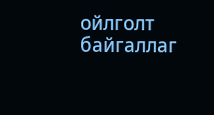ойлголт байгаллаг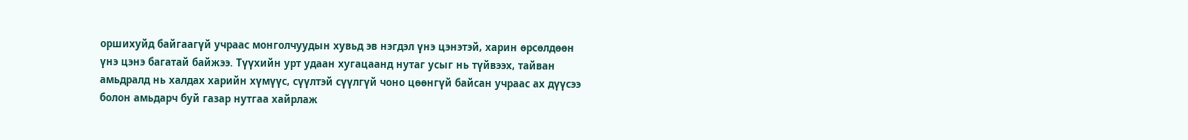оршихуйд байгаагүй учраас монголчуудын хувьд эв нэгдэл үнэ цэнэтэй, харин өрсөлдөөн үнэ цэнэ багатай байжээ. Түүхийн урт удаан хугацаанд нутаг усыг нь түйвээх, тайван амьдралд нь халдах харийн хүмүүс, сүүлтэй сүүлгүй чоно цөөнгүй байсан учраас ах дүүсээ болон амьдарч буй газар нутгаа хайрлаж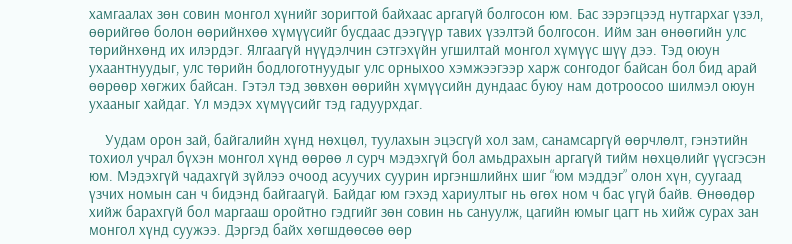хамгаалах зөн совин монгол хүнийг зоригтой байхаас аргагүй болгосон юм. Бас зэрэгцээд нутгархаг үзэл, өөрийгөө болон өөрийнхөө хүмүүсийг бусдаас дээгүүр тавих үзэлтэй болгосон. Ийм зан өнөөгийн улс төрийнхөнд их илэрдэг. Ялгаагүй нүүдэлчин сэтгэхүйн угшилтай монгол хүмүүс шүү дээ. Тэд оюун ухаантнуудыг, улс төрийн бодлоготнуудыг улс орныхоо хэмжээгээр харж сонгодог байсан бол бид арай өөрөөр хөгжих байсан. Гэтэл тэд зөвхөн өөрийн хүмүүсийн дундаас буюу нам дотроосоо шилмэл оюун ухааныг хайдаг. Үл мэдэх хүмүүсийг тэд гадуурхдаг.

    Уудам орон зай, байгалийн хүнд нөхцөл, туулахын эцэсгүй хол зам, санамсаргүй өөрчлөлт, гэнэтийн тохиол учрал бүхэн монгол хүнд өөрөө л сурч мэдэхгүй бол амьдрахын аргагүй тийм нөхцөлийг үүсгэсэн юм. Мэдэхгүй чадахгүй зүйлээ очоод асуучих суурин иргэншлийнх шиг “юм мэддэг” олон хүн, суугаад үзчих номын сан ч бидэнд байгаагүй. Байдаг юм гэхэд хариултыг нь өгөх ном ч бас үгүй байв. Өнөөдөр хийж барахгүй бол маргааш оройтно гэдгийг зөн совин нь сануулж, цагийн юмыг цагт нь хийж сурах зан монгол хүнд суужээ. Дэргэд байх хөгшдөөсөө өөр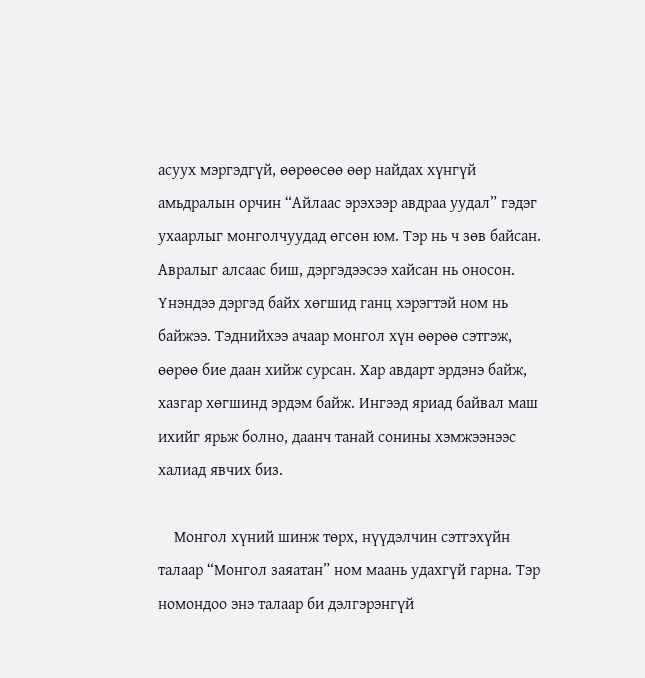асуух мэргэдгүй, өөрөөсөө өөр найдах хүнгүй амьдралын орчин “Айлаас эрэхээр авдраа уудал” гэдэг ухаарлыг монголчуудад өгсөн юм. Тэр нь ч зөв байсан. Авралыг алсаас биш, дэргэдээсээ хайсан нь оносон. Үнэндээ дэргэд байх хөгшид ганц хэрэгтэй ном нь байжээ. Тэднийхээ ачаар монгол хүн өөрөө сэтгэж, өөрөө бие даан хийж сурсан. Хар авдарт эрдэнэ байж, хазгар хөгшинд эрдэм байж. Ингээд яриад байвал маш ихийг ярьж болно, даанч танай сонины хэмжээнээс халиад явчих биз.

    Монгол хүний шинж төрх, нүүдэлчин сэтгэхүйн талаар “Монгол заяатан” ном маань удахгүй гарна. Тэр номондоо энэ талаар би дэлгэрэнгүй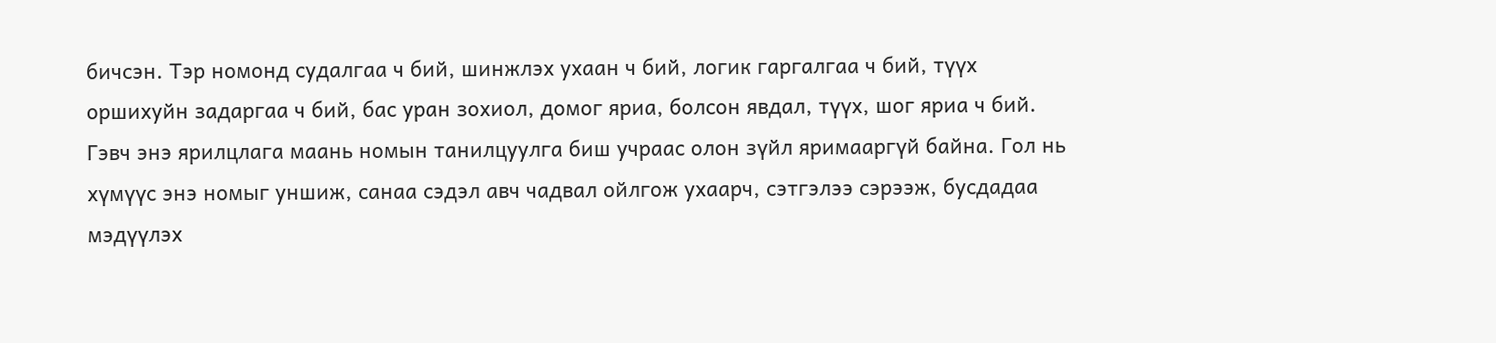бичсэн. Тэр номонд судалгаа ч бий, шинжлэх ухаан ч бий, логик гаргалгаа ч бий, түүх оршихуйн задаргаа ч бий, бас уран зохиол, домог яриа, болсон явдал, түүх, шог яриа ч бий. Гэвч энэ ярилцлага маань номын танилцуулга биш учраас олон зүйл яримааргүй байна. Гол нь хүмүүс энэ номыг уншиж, санаа сэдэл авч чадвал ойлгож ухаарч, сэтгэлээ сэрээж, бусдадаа мэдүүлэх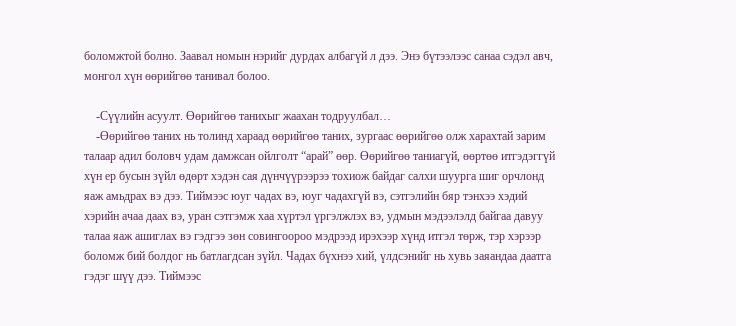боломжтой болно. Заавал номын нэрийг дурдах албагүй л дээ. Энэ бүтээлээс санаа сэдэл авч, монгол хүн өөрийгөө танивал болоо.

    -Сүүлийн асуулт. Өөрийгөө танихыг жаахан тодруулбал…
    -Өөрийгөө таних нь толинд хараад өөрийгөө таних, зургаас өөрийгөө олж харахтай зарим талаар адил боловч удам дамжсан ойлголт “арай” өөр. Өөрийгөө таниагүй, өөртөө итгэдэггүй хүн ер бусын зүйл өдөрт хэдэн сая дүнчүүрээрээ тохиож байдаг салхи шуурга шиг орчлонд яаж амьдрах вэ дээ. Тиймээс юуг чадах вэ, юуг чадахгүй вэ, сэтгэлийн бяр тэнхээ хэдий хэрийн ачаа даах вэ, уран сэтгэмж хаа хүртэл үргэлжлэх вэ, удмын мэдээлэлд байгаа давуу талаа яаж ашиглах вэ гэдгээ зөн совингоороо мэдрээд ирэхээр хүнд итгэл төрж, тэр хэрээр боломж бий болдог нь батлагдсан зүйл. Чадах бүхнээ хий, үлдсэнийг нь хувь заяандаа даатга гэдэг шүү дээ. Тиймээс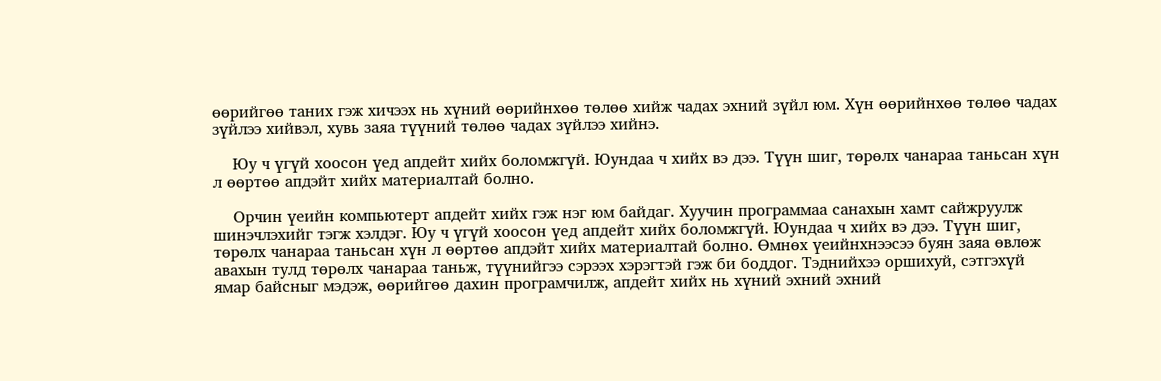өөрийгөө таних гэж хичээх нь хүний өөрийнхөө төлөө хийж чадах эхний зүйл юм. Хүн өөрийнхөө төлөө чадах зүйлээ хийвэл, хувь заяа түүний төлөө чадах зүйлээ хийнэ.

    Юу ч үгүй хоосон үед апдейт хийх боломжгүй. Юундаа ч хийх вэ дээ. Түүн шиг, төрөлх чанараа таньсан хүн л өөртөө апдэйт хийх материалтай болно.

    Орчин үеийн компьютерт апдейт хийх гэж нэг юм байдаг. Хуучин программаа санахын хамт сайжруулж шинэчлэхийг тэгж хэлдэг. Юу ч үгүй хоосон үед апдейт хийх боломжгүй. Юундаа ч хийх вэ дээ. Түүн шиг, төрөлх чанараа таньсан хүн л өөртөө апдэйт хийх материалтай болно. Өмнөх үеийнхнээсээ буян заяа өвлөж авахын тулд төрөлх чанараа таньж, түүнийгээ сэрээх хэрэгтэй гэж би боддог. Тэднийхээ оршихуй, сэтгэхүй ямар байсныг мэдэж, өөрийгөө дахин програмчилж, апдейт хийх нь хүний эхний эхний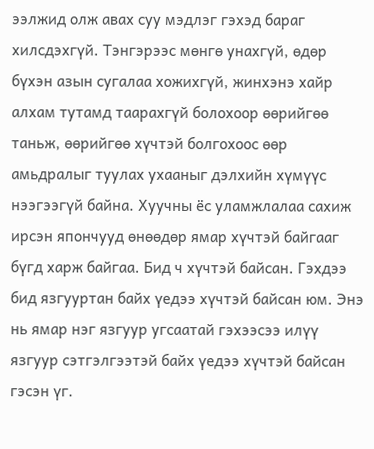ээлжид олж авах суу мэдлэг гэхэд бараг хилсдэхгүй. Тэнгэрээс мөнгө унахгүй, өдөр бүхэн азын сугалаа хожихгүй, жинхэнэ хайр алхам тутамд таарахгүй болохоор өөрийгөө таньж, өөрийгөө хүчтэй болгохоос өөр амьдралыг туулах ухааныг дэлхийн хүмүүс нээгээгүй байна. Хуучны ёс уламжлалаа сахиж ирсэн япончууд өнөөдөр ямар хүчтэй байгааг бүгд харж байгаа. Бид ч хүчтэй байсан. Гэхдээ бид язгууртан байх үедээ хүчтэй байсан юм. Энэ нь ямар нэг язгуур угсаатай гэхээсээ илүү язгуур сэтгэлгээтэй байх үедээ хүчтэй байсан гэсэн үг.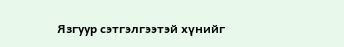Язгуур сэтгэлгээтэй хүнийг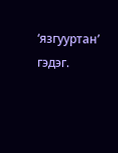‘язгууртан’ гэдэг.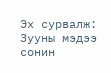Эх сурвалж: Зууны мэдээ сонин